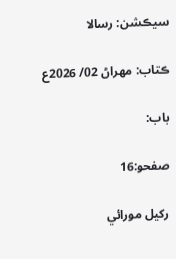سيڪشن: رسالا

ڪتاب: مهراڻ 02/ 2026ع

باب:

صفحو:16

رکيل مورائي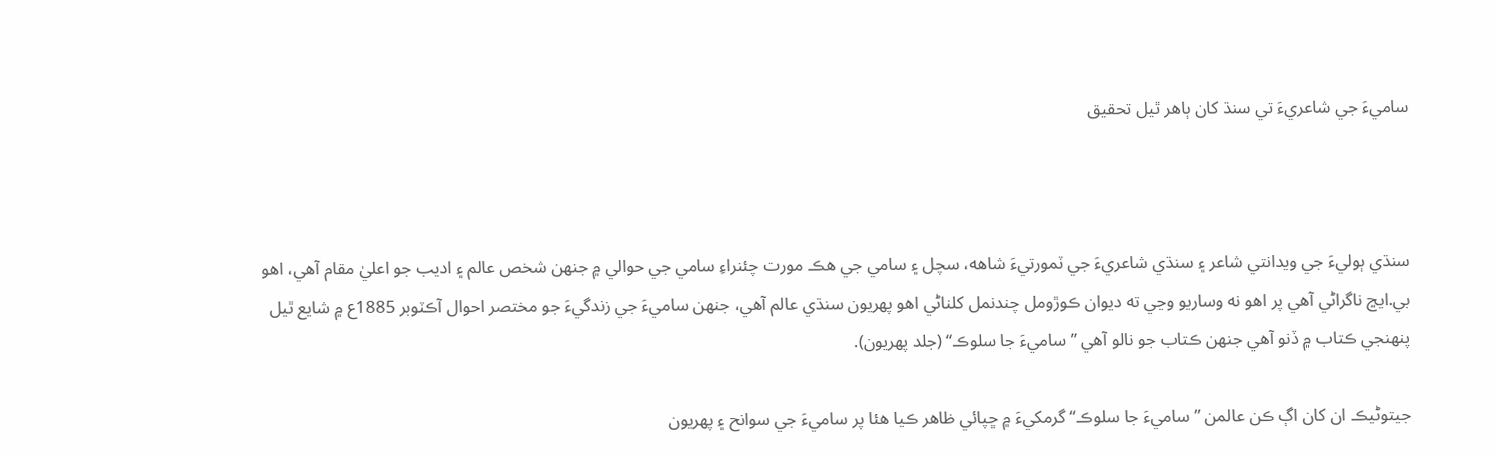ساميءَ جي شاعريءَ تي سنڌ کان ٻاهر ٿيل تحقيق



سنڌي ٻوليءَ جي ويدانتي شاعر ۽ سنڌي شاعريءَ جي ٽمورتيءَ شاهه، سچل ۽ سامي جي هڪ مورت چئنراءِ سامي جي حوالي ۾ جنھن شخص عالم ۽ اديب جو اعليٰ مقام آهي، اهو بي.ايڇ ناگراڻي آهي پر اهو نه وساريو وڃي ته ديوان ڪوڙومل چندنمل کلناڻي اهو پھريون سنڌي عالم آهي، جنھن ساميءَ جي زندگيءَ جو مختصر احوال آڪٽوبر 1885ع ۾ شايع ٿيل پنھنجي ڪتاب ۾ ڏنو آهي جنھن ڪتاب جو نالو آهي ”ساميءَ جا سلوڪ“ (جلد پھريون).

جيتوڻيڪ ان کان اڳ ڪن عالمن ”ساميءَ جا سلوڪ“ گرمکيءَ ۾ ڇپائي ظاهر ڪيا هئا پر ساميءَ جي سوانح ۽ پھريون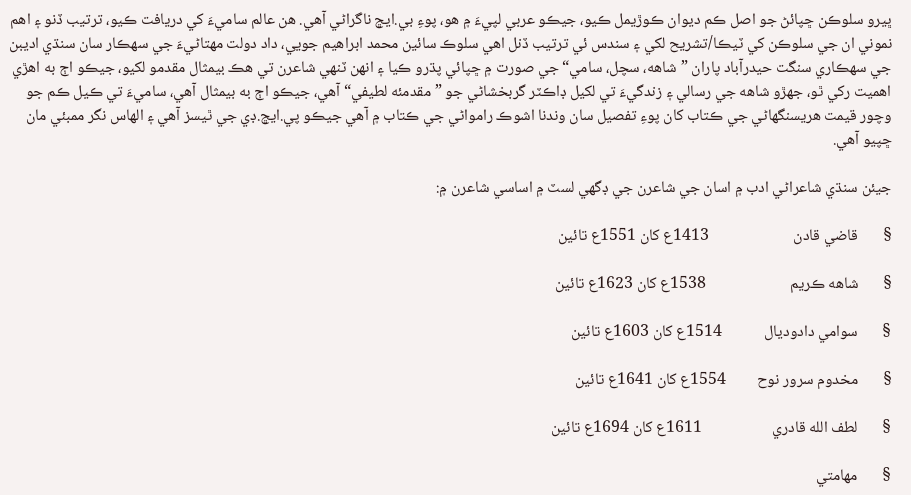ڀيرو سلوڪن ڇپائڻ جو اصل ڪم ديوان ڪوڙيمل ڪيو، جيڪو عربي لپيءَ ۾ هو، پوءِ بي.ايڇ ناگراڻي آهي. هن عالم ساميءَ کي دريافت ڪيو، ترتيب ڏنو ۽ اهم نموني ان جي سلوڪن کي ٽيڪا/تشريح لکي ۽ سندس ئي ترتيب ڏنل اهي سلوڪ سائين محمد ابراهيم جويي، داد دولت مھتاڻيءَ جي سھڪار سان سنڌي اديبن جي سھڪاري سنگت حيدرآباد پاران ”شاهه، سچل، سامي“ جي صورت ۾ ڇپائي پڌرو ڪيا ۽ انھن ٽنھي شاعرن تي هڪ بيمثال مقدمو لکيو، جيڪو اڄ به اهڙي اهميت رکي ٿو، جھڙو شاهه جي رسالي ۽ زندگيءَ تي لکيل ڊاڪٽر گربخشاڻي جو ”مقدمئه لطيفي“ آهي، جيڪو اڄ به بيمثال آهي، ساميءَ تي ڪيل ڪم جو وچور قيمت هريسنگهاڻي جي ڪتاب کان پوءِ تفصيل سان وندنا اشوڪ رامواڻي جي ڪتاب ۾ آهي جيڪو پي.ايڇ.ڊي جي ٿيسز آهي ۽ الھاس نگر ممبئي مان ڇپيو آهي.

جيئن سنڌي شاعراڻي ادب ۾ اسان جي شاعرن جي ڊگهي لسٽ ۾ اساسي شاعرن ۾:

§       قاضي قادن                        1413ع کان 1551ع تائين

§       شاهه ڪريم                        1538ع کان 1623ع تائين

§       سوامي دادوديال            1514ع کان 1603ع تائين

§       مخدوم سرور نوح         1554ع کان 1641ع تائين

§       لطف الله قادري                    1611ع کان 1694ع تائين

§       مھامتي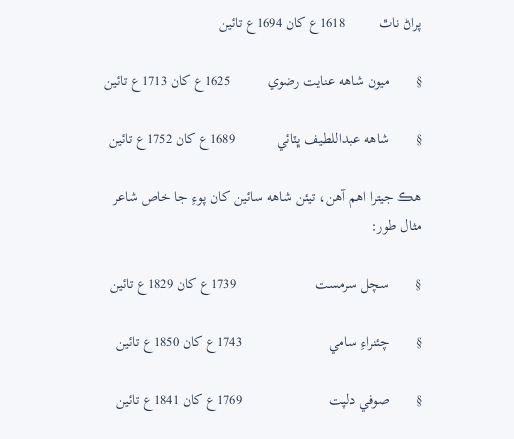پراڻ ناٿ         1618ع کان 1694ع تائين

§       ميون شاهه عنايت رضوي          1625ع کان 1713ع تائين

§       شاهه عبداللطيف ڀٽائي           1689ع کان 1752ع تائين

هڪ جيترا اهم آهن، تيئن شاهه سائين کان پوءِ جا خاص شاعر مثال طور:

§       سچل سرمست                     1739ع کان 1829ع تائين

§       چئنراءِ سامي                       1743ع کان 1850ع تائين

§       صوفي دلپت                       1769ع کان 1841ع تائين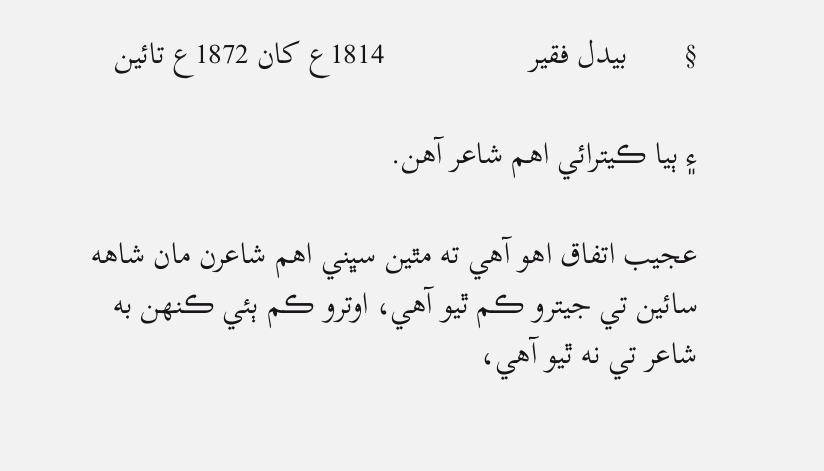§       بيدل فقير                  1814ع کان 1872ع تائين

۽ ٻيا ڪيترائي اهم شاعر آهن.

عجيب اتفاق اهو آهي ته مٿين سڀني اهم شاعرن مان شاهه سائين تي جيترو ڪم ٿيو آهي، اوترو ڪم ٻئي ڪنھن به شاعر تي نه ٿيو آهي،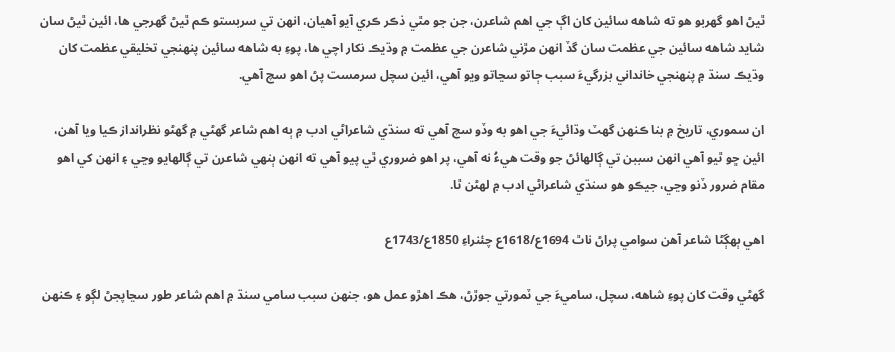ٿيڻ اهو گهربو هو ته شاهه سائين کان اڳ جي اهم شاعرن، جن جو مٿي ذڪر ڪري آيو آهيان، انھن تي سربستو ڪم ٿيڻ گهرجي ها، ائين ٿيڻ سان شايد شاهه سائين جي عظمت سان گڏ انھن مڙني شاعرن جي عظمت ۾ وڌيڪ نکار اچي ها، پوءِ به شاهه سائين پنھنجي تخليقي عظمت کان وڌيڪ سنڌ ۾ پنھنجي خانداني بزرگيءَ سبب ڄاتو سڃاتو ويو آهي، ائين سچل سرمست پڻ اهو سچ آهي.

ان سموري، تاريخ ۾ بنا ڪنھن گهٽ وڌائيءَ جي اهو به وڏو سچ آهي ته سنڌي شاعراڻي ادب ۾ ٻه اهم شاعر گهڻي ۾ گهڻو نظرانداز ڪيا ويا آهن، ائين ڇو ٿيو آهي انھن سببن تي ڳالھائڻ جو وقت هيءُ نه آهي، پر اهو ضروري ٿي پيو آهي ته انھن ٻنھي شاعرن تي ڳالھايو وڃي ۽ انھن کي اهو مقام ضرور ڏنو وڃي، جيڪو هو سنڌي شاعراڻي ادب ۾ لھڻن ٿا.

اهي ٻھڳڻا شاعر آهن سوامي پراڻ ناٿ 1694ع/1618ع چئنراءِ 1850ع/1743ع

گهڻي وقت کان پوءِ شاهه، سچل، ساميءَ جي ٽمورتي جوڙڻ، هڪ اهڙو عمل هو، جنھن سبب سامي سنڌ ۾ اهم شاعر طور سڃاپجڻ لڳو ۽ ڪنھن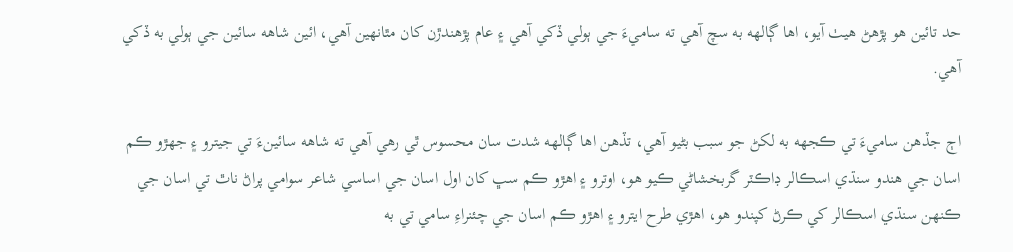حد تائين هو پڙهڻ هيٺ آيو، اها ڳالھه به سچ آهي ته ساميءَ جي ٻولي ڏکي آهي ۽ عام پڙهندڙن کان مٿانھين آهي، ائين شاهه سائين جي ٻولي به ڏکي آهي.

اڄ جڏهن ساميءَ تي ڪجهه به لکڻ جو سبب بڻيو آهي، تڏهن اها ڳالھه شدت سان محسوس ٿي رهي آهي ته شاهه سائينءَ تي جيترو ۽ جھڙو ڪم اسان جي هندو سنڌي اسڪالر ڊاڪٽر گربخشاڻي ڪيو هو، اوترو ۽ اهڙو ڪم سڀ کان اول اسان جي اساسي شاعر سوامي پراڻ ناٿ تي اسان جي ڪنھن سنڌي اسڪالر کي ڪرڻ کپندو هو، اهڙي طرح ايترو ۽ اهڙو ڪم اسان جي چئنراءِ سامي تي به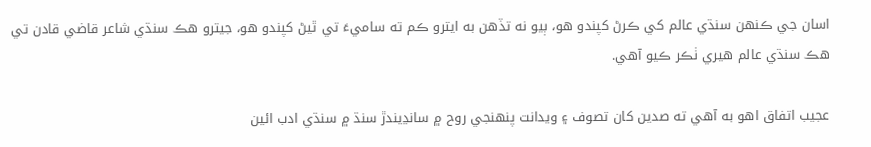اسان جي ڪنھن سنڌي عالم کي ڪرڻ کپندو هو، ٻيو نه تڏهن به ايترو ڪم ته ساميءَ تي ٿيڻ کپندو هو، جيترو هڪ سنڌي شاعر قاضي قادن تي هڪ سنڌي عالم هيري ٺڪر ڪيو آهي.

عجيب اتفاق اهو به آهي ته صدين کان تصوف ۽ ويدانت پنھنجي روح ۾ سانڍيندڙ سنڌ ۾ سنڌي ادب ائين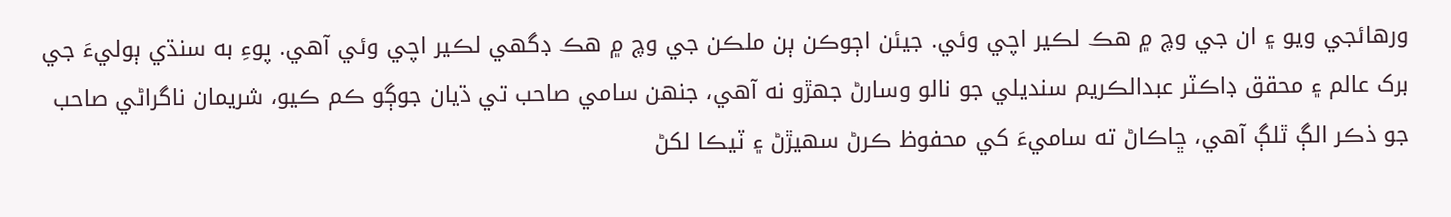ورهائجي ويو ۽ ان جي وچ ۾ هڪ لڪير اچي وئي. جيئن اڄوڪن ٻن ملڪن جي وچ ۾ هڪ ڊگهي لڪير اچي وئي آهي. پوءِ به سنڌي ٻوليءَ جي برک عالم ۽ محقق ڊاڪٽر عبدالڪريم سنديلي جو نالو وسارڻ جھڙو نه آهي، جنھن سامي صاحب تي ڌيان جوڳو ڪم ڪيو، شريمان ناگراڻي صاحب جو ذڪر الڳ ٿلڳ آهي، ڇاڪاڻ ته ساميءَ کي محفوظ ڪرڻ سھيڙڻ ۽ ٽيڪا لکڻ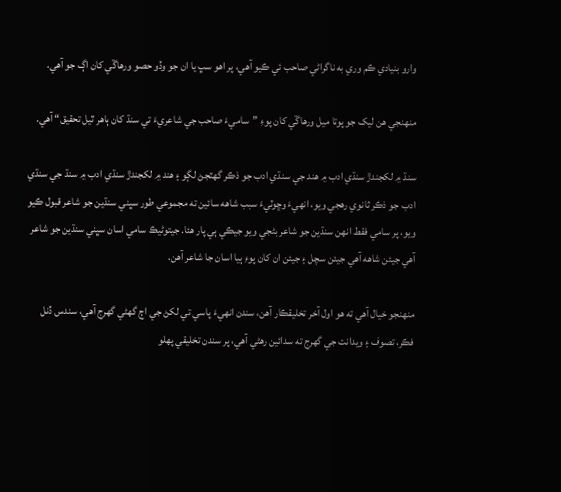وارو بنيادي ڪم وري به ناگراڻي صاحب ئي ڪيو آهي، پر اهو سڀ يا ان جو وڏو حصو ورهاڱي کان اڳ جو آهي.

منھنجي هن ليک جو پوتا ميل ورهاڱي کان پوءِ ”ساميءَ صاحب جي شاعريءَ تي سنڌ کان ٻاهر ٿيل تحقيق“ آهي.

سنڌ ۾ لکجندڙ سنڌي ادب ۾ هند جي سنڌي ادب جو ذڪر گهٽجڻ لڳو ۽ هند ۾ لکجندڙ سنڌي ادب ۾ سنڌ جي سنڌي ادب جو ذڪر ثانوي رهجي ويو، انھيءَ وڇوٽيءَ سبب شاهه سائين ته مجموعي طور سڀني سنڌين جو شاعر قبول ڪيو ويو، پر سامي فقط انھن سنڌين جو شاعر بڻجي ويو جيڪي ٻي پار هئا. جيتوڻيڪ سامي اسان سڀني سنڌين جو شاعر آهي جيئن شاهه آهي جيئن سچل ۽ جيئن ان کان پوءِ ٻيا اسان جا شاعر آهن.

منھنجو خيال آهي ته هو اول آخر تخليقڪار آهن، سندن انھيءَ پاسي تي لکڻ جي اڄ گهڻي گهرج آهي، سندس ڏنل فڪر، تصوف ۽ ويدانت جي گهرج ته سدائين رهڻي آهي، پر سندن تخليقي پھلو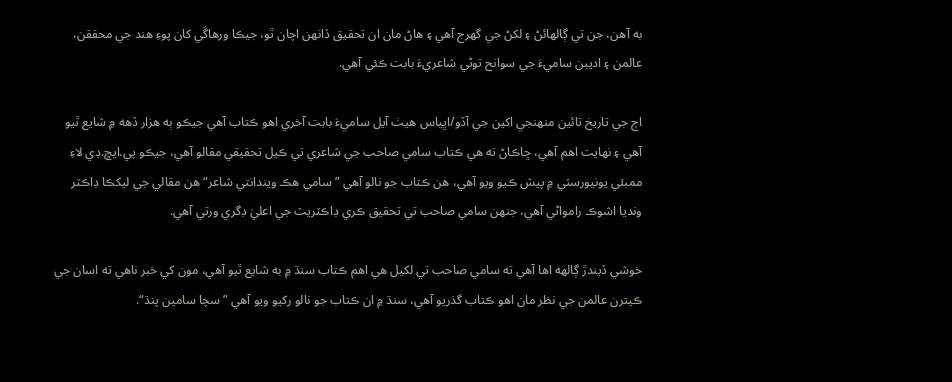به آهن، جن تي ڳالھائڻ ۽ لکڻ جي گهرج آهي ۽ هاڻ مان ان تحقيق ڏانھن اچان ٿو، جيڪا ورهاڱي کان پوءِ هند جي محققن، عالمن ۽ اديبن ساميءَ جي سوانح توڻي شاعريءَ بابت ڪئي آهي.

اڄ جي تاريخ تائين منھنجي اکين جي آڏو/اڀياس هيٺ آيل ساميءَ بابت آخري اهو ڪتاب آهي جيڪو ٻه هزار ڏهه ۾ شايع ٿيو آهي ۽ نھايت اهم آهي، ڇاڪاڻ ته هي ڪتاب سامي صاحب جي شاعري تي ڪيل تحقيقي مقالو آهي، جيڪو پي.ايڇ.ڊي لاءِ ممبئي يونيورسٽي ۾ پيش ڪيو ويو آهي، هن ڪتاب جو نالو آهي ”سامي هڪ ويندانتي شاعر“ هن مقالي جي ليکڪا ڊاڪٽر ونديا اشوڪ رامواڻي آهي، جنھن سامي صاحب تي تحقيق ڪري ڊاڪٽريٽ جي اعليٰ ڊگري ورتي آهي.

خوشي ڏيندڙ ڳالھه اها آهي ته سامي صاحب تي لکيل هي اهم ڪتاب سنڌ ۾ به شايع ٿيو آهي، مون کي خبر ناهي ته اسان جي ڪيترن عالمن جي نظر مان اهو ڪتاب گذريو آهي، سنڌ ۾ ان ڪتاب جو نالو رکيو ويو آهي ”سچا سامين پنڌ“.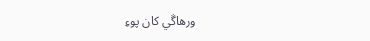ورهاڱي کان پوءِ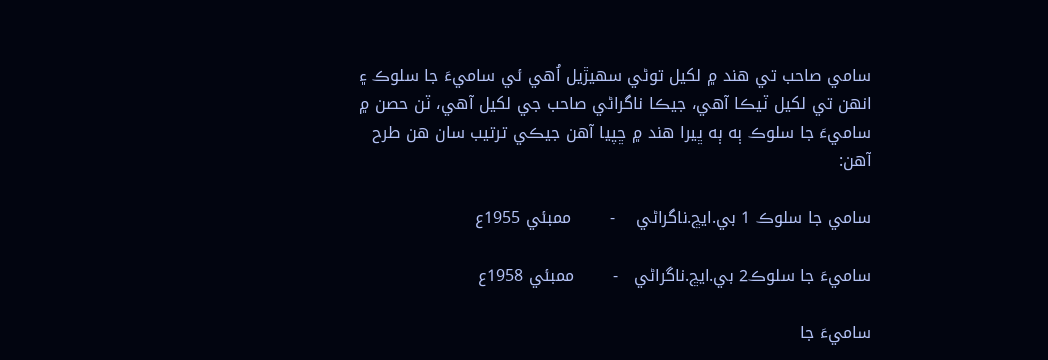سامي صاحب تي هند ۾ لکيل توڻي سھيڙيل اُهي ئي ساميءَ جا سلوڪ ۽ انھن تي لکيل ٽيڪا آهي، جيڪا ناگراڻي صاحب جي لکيل آهي، ٽن حصن ۾ ساميءَ جا سلوڪ ٻه ٻه ڀيرا هند ۾ ڇپيا آهن جيڪي ترتيب سان هن طرح آهن:

سامي جا سلوڪ 1 بي.ايڇ.ناگراڻي    -       ممبئي 1955ع

ساميءَ جا سلوڪ2 بي.ايڇ.ناگراڻي   -       ممبئي 1958ع

ساميءَ جا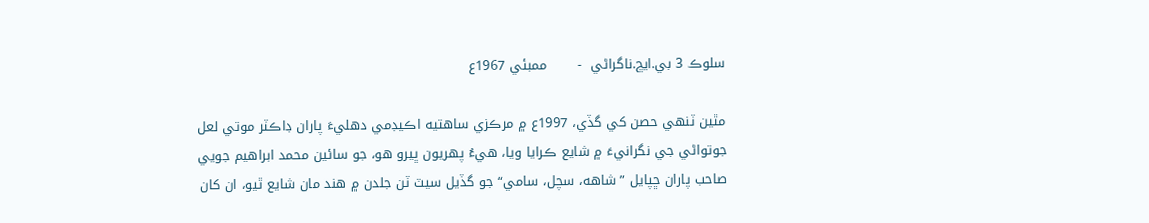سلوڪ 3 بي.ايڇ.ناگراڻي  -       ممبئي 1967ع

مٿين ٽنھي حصن کي گڏي، 1997ع ۾ مرڪزي ساهتيه اڪيڊمي دهليءَ پاران ڊاڪٽر موتي لعل جوتواڻي جي نگرانيءَ ۾ شايع ڪرايا ويا، هيءُ پھريون ڀيرو هو، جو سائين محمد ابراهيم جويي صاحب پاران ڇپايل ”شاهه، سچل، سامي“ جو گڏيل سيٽ ٽن جلدن ۾ هند مان شايع ٿيو، ان کان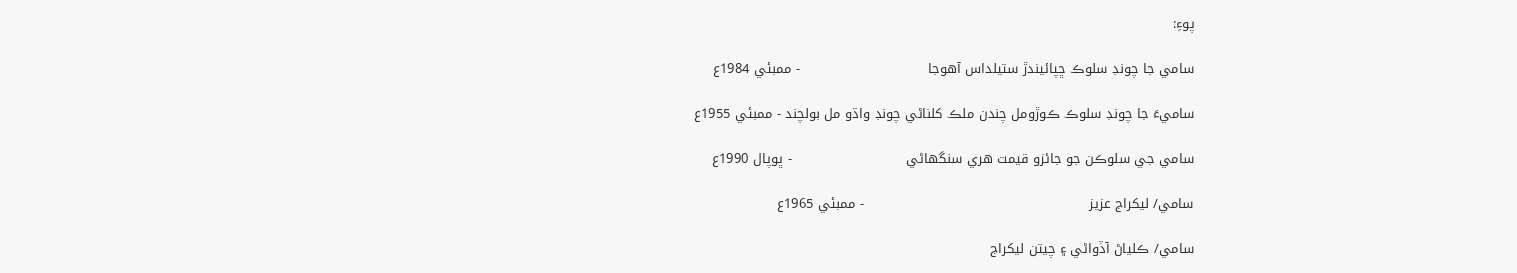پوءِ:

سامي جا چونڊ سلوڪ ڇپائيندڙ ستيلداس آهوجا                             - ممبئي 1984ع

ساميءَ جا چونڊ سلوڪ ڪوڙومل چندن ملڪ کلناڻي چونڊ واڌو مل بولچند - ممبئي 1955ع

سامي جي سلوڪن جو جائزو قيمت هري سنگهاڻي                          - ڀوپال 1990ع

سامي/ ليکراج عزيز                                                   - ممبئي 1965ع

سامي/ ڪلياڻ آڏواڻي ۽ چيتن ليکراج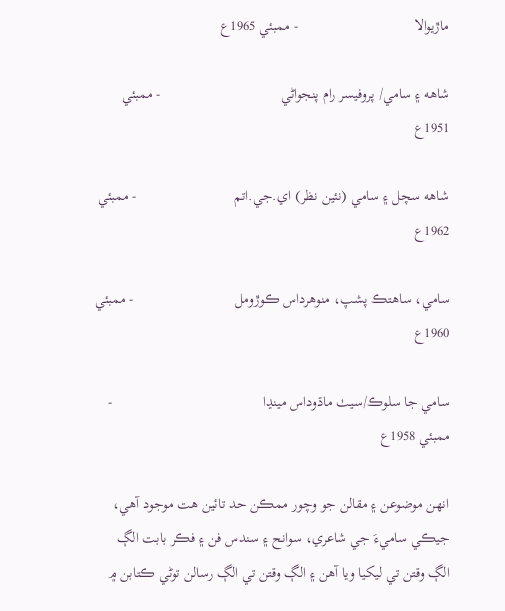ماڙيوالا                               - ممبئي 1965ع

شاهه ۽ سامي/ پروفيسر رام پنجواڻي                                - ممبئي 1951ع

شاهه سچل ۽ سامي (نئين نظر) اي.جي.اتم                          - ممبئي 1962ع

سامي، ساهتڪ پشپ، منوهرداس ڪوڙومل                           - ممبئي 1960ع

سامي جا سلوڪ/سيٺ ماڌوداس مينڍا                                        - ممبئي 1958ع

انھن موضوعن ۽ مقالن جو وچور ممڪن حد تائين هت موجود آهي، جيڪي ساميءَ جي شاعري، سوانح ۽ سندس فن ۽ فڪر بابت الڳ الڳ وقتن تي ليکيا ويا آهن ۽ الڳ وقتن تي الڳ رسالن توڻي ڪتابن ۾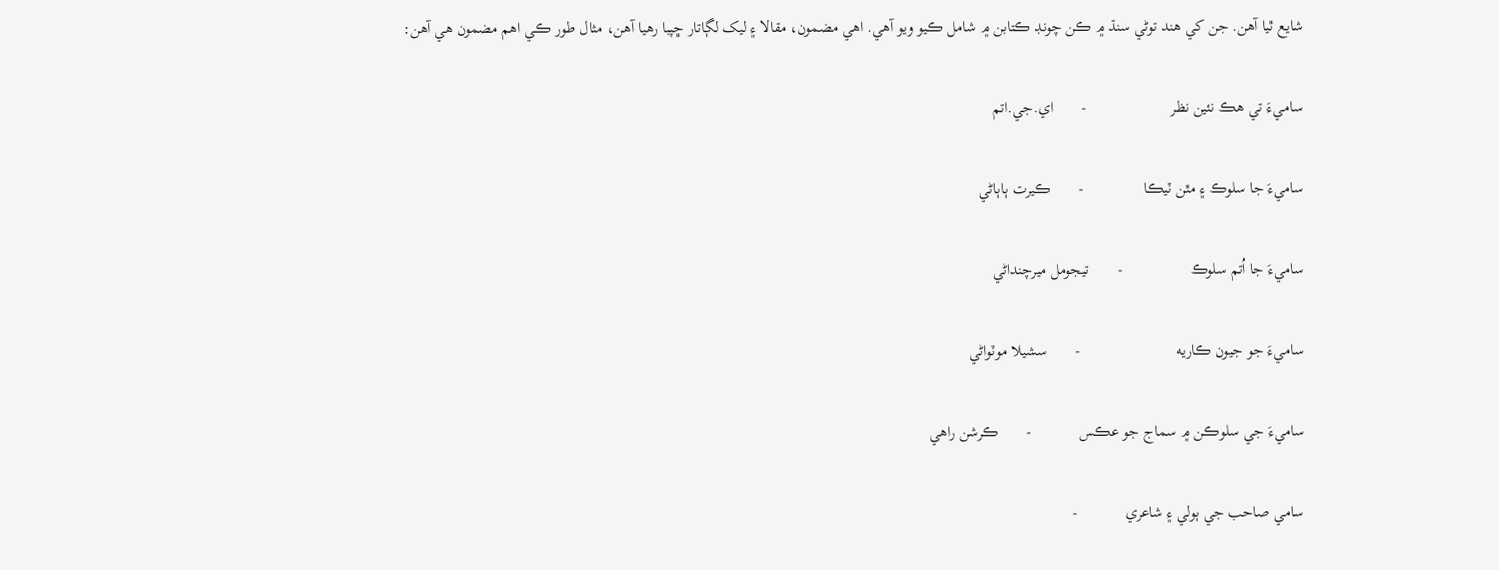شايع ٿيا آهن. جن کي هند توڻي سنڌ ۾ ڪن چونڊ ڪتابن ۾ شامل ڪيو ويو آهي. اهي مضمون، مقالا ۽ ليک لڳاتار ڇپبا رهيا آهن، مثال طور ڪي اهم مضمون هي آهن:

ساميءَ تي هڪ نئين نظر                     -       اي.جي.اتم

ساميءَ جا سلوڪ ۽ مٿن ٽيڪا               -       ڪيرت ٻاٻاڻي

ساميءَ جا اُتم سلوڪ                 -       تيجومل ميرچنداڻي

ساميءَ جو جيون ڪاريه                        -       سشيلا موٽواڻي

ساميءَ جي سلوڪن ۾ سماج جو عڪس            -       ڪرشن راهي

سامي صاحب جي ٻولي ۽ شاعري            -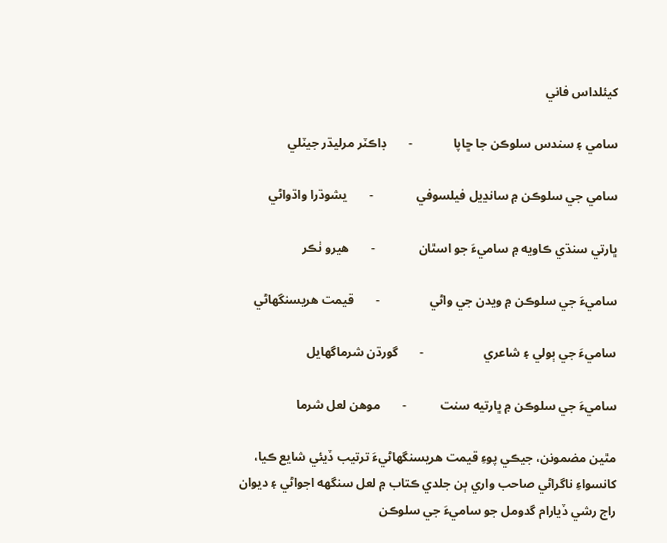کيئلداس فاني

سامي ۽ سندس سلوڪن جا ڇاپا             -       ڊاڪٽر مرليڌر جيٽلي

سامي جي سلوڪن ۾ سانڍيل فيلسوفي              -       يشوڌرا واڌواڻي

ڀارتي سنڌي ڪاويه ۾ ساميءَ جو اسٿان              -       هيرو ٺڪر

ساميءَ جي سلوڪن ۾ ويدن جي واڻي                -       قيمت هريسنگهاڻي

ساميءَ جي ٻولي ۽ شاعري                   -       گورڌن شرماگهايل

ساميءَ جي سلوڪن ۾ ڀارتيه سنت           -       موهن لعل شرما

مٿين مضمونن، جيڪي پوءِ قيمت هريسنگهاڻيءَ ترتيب ڏيئي شايع ڪيا، کانسواءِ ناگراڻي صاحب واري ٻن جلدي ڪتاب ۾ لعل سنگهه اجواڻي ۽ ديوان راج رشي ڏيارام گدومل جو ساميءَ جي سلوڪن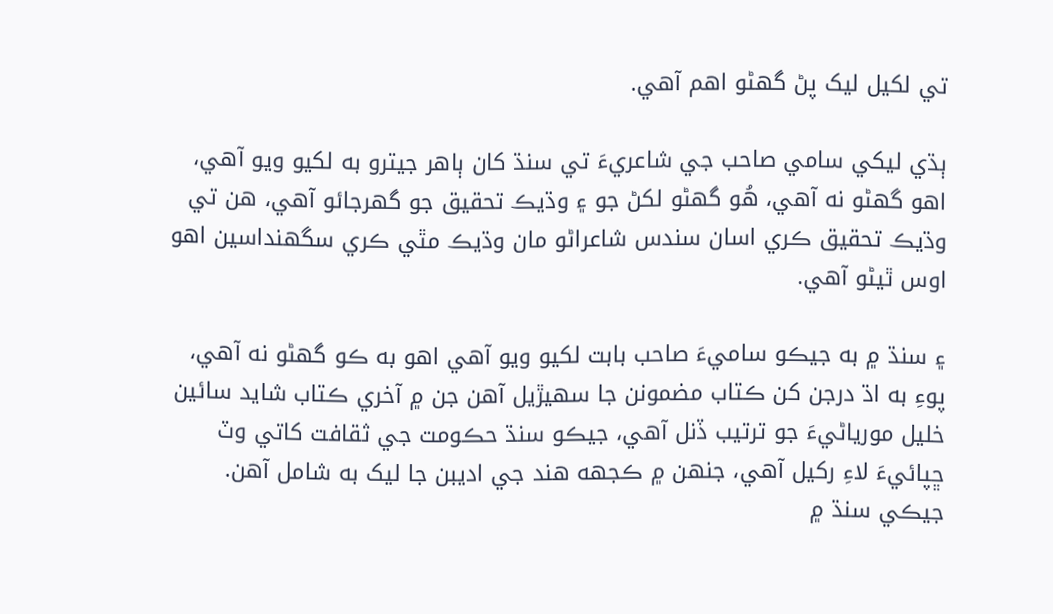تي لکيل ليک پڻ گهڻو اهم آهي.

ٻڌي ليکي سامي صاحب جي شاعريءَ تي سنڌ کان ٻاهر جيترو به لکيو ويو آهي، اهو گهڻو نه آهي، هُو گهڻو لکڻ جو ۽ وڌيڪ تحقيق جو گهرجائو آهي، هن تي وڌيڪ تحقيق ڪري اسان سندس شاعراڻو مان وڌيڪ مٿي ڪري سگهنداسين اهو اوس ٿيڻو آهي.

۽ سنڌ ۾ به جيڪو ساميءَ صاحب بابت لکيو ويو آهي اهو به ڪو گهڻو نه آهي، پوءِ به اڌ درجن کن ڪتاب مضمونن جا سھيڙيل آهن جن ۾ آخري ڪتاب شايد سائين خليل مورياڻيءَ جو ترتيب ڏنل آهي، جيڪو سنڌ حڪومت جي ثقافت کاتي وٽ ڇپائيءَ لاءِ رکيل آهي، جنھن ۾ ڪجهه هند جي اديبن جا ليک به شامل آهن. جيڪي سنڌ ۾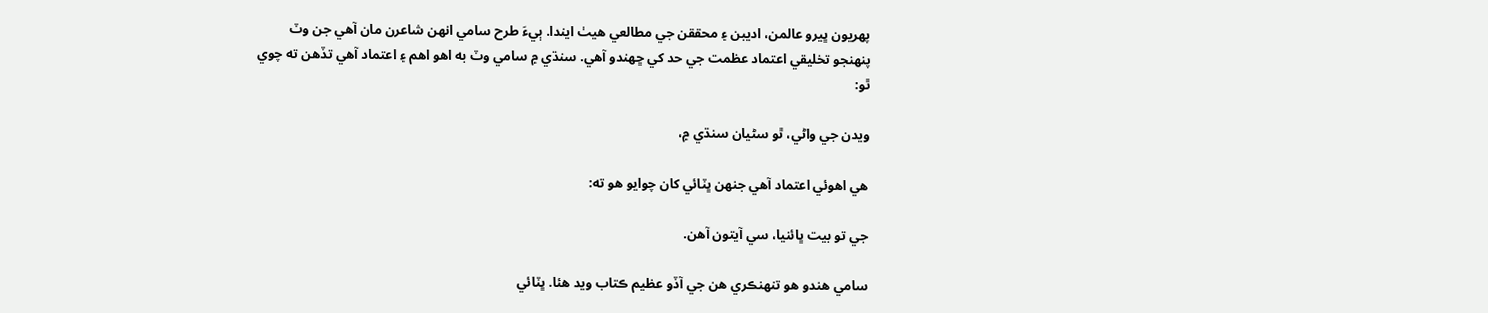پھريون ڀيرو عالمن، اديبن ۽ محققن جي مطالعي هيٺ ايندا. ٻيءَ طرح سامي انھن شاعرن مان آهي جن وٽ پنھنجو تخليقي اعتماد عظمت جي حد کي ڇھندو آهي. سنڌي ۾ سامي وٽ به اهو اهم ۽ اعتماد آهي تڏهن ته چوي ٿو:

ويدن جي واڻي، ٿو سڻيان سنڌي ۾،

هي اهوئي اعتماد آهي جنھن ڀٽائي کان چوايو هو ته:

جي تو بيت ڀائنيا، سي آيتون آهن.

سامي هندو هو تنھنڪري هن جي آڏو عظيم ڪتاب ويد هئا. ڀٽائي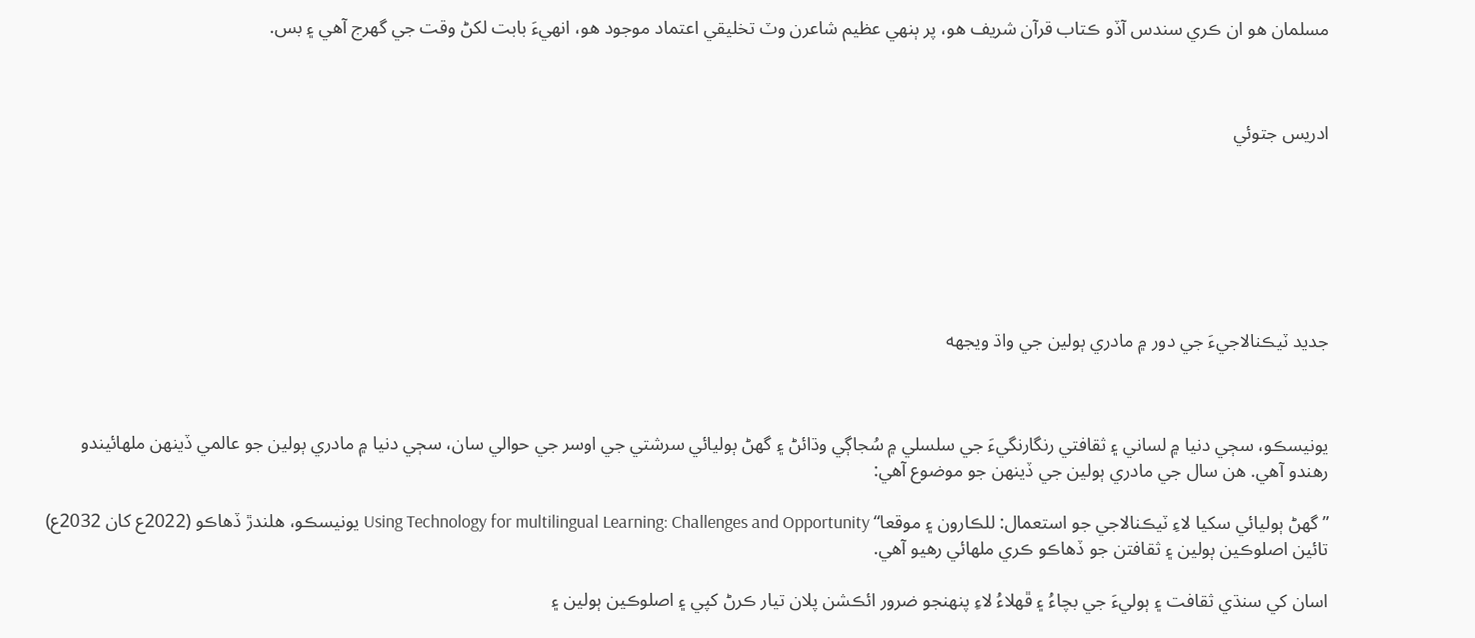مسلمان هو ان ڪري سندس آڏو ڪتاب قرآن شريف هو، پر ٻنھي عظيم شاعرن وٽ تخليقي اعتماد موجود هو، انھيءَ بابت لکڻ وقت جي گهرج آهي ۽ بس.



ادريس جتوئي







جديد ٽيڪنالاجيءَ جي دور ۾ مادري ٻولين جي واڌ ويجهه



يونيسڪو، سڄي دنيا ۾ لساني ۽ ثقافتي رنگارنگيءَ جي سلسلي ۾ سُجاڳي وڌائڻ ۽ گهڻ ٻوليائي سرشتي جي اوسر جي حوالي سان، سڄي دنيا ۾ مادري ٻولين جو عالمي ڏينھن ملھائيندو رهندو آهي. هن سال جي مادري ٻولين جي ڏينھن جو موضوع آهي:

”گهڻ ٻوليائي سکيا لاءِ ٽيڪنالاجي جو استعمال: للڪارون ۽ موقعا“ Using Technology for multilingual Learning: Challenges and Opportunity يونيسڪو، هلندڙ ڏهاڪو (2022ع کان 2032ع) تائين اصلوڪين ٻولين ۽ ثقافتن جو ڏهاڪو ڪري ملھائي رهيو آهي.

اسان کي سنڌي ثقافت ۽ ٻوليءَ جي بچاءُ ۽ ڦھلاءُ لاءِ پنھنجو ضرور ائڪشن پلان تيار ڪرڻ کپي ۽ اصلوڪين ٻولين ۽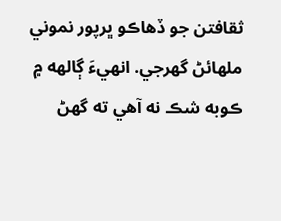ثقافتن جو ڏهاڪو ڀرپور نموني ملھائڻ گهرجي. انھيءَ ڳالھه ۾ ڪوبه شڪ نه آهي ته گهڻ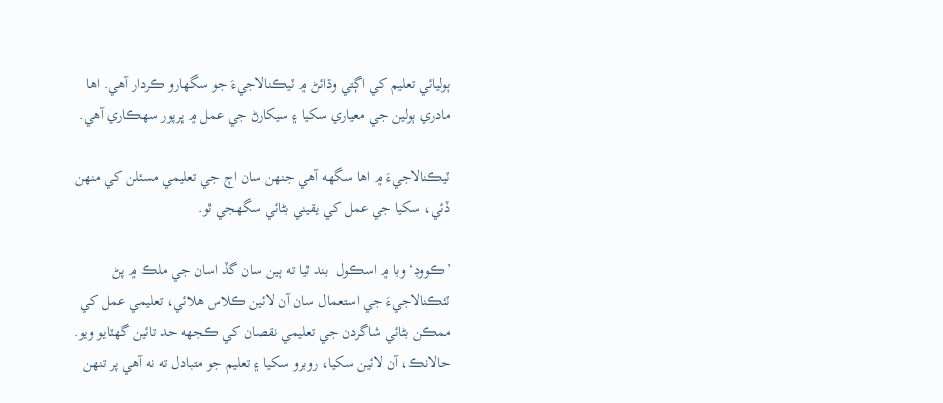ٻوليائي تعليم کي اڳتي وڌائڻ ۾ ٽيڪنالاجيءَ جو سگهارو ڪردار آهي. اها مادري ٻولين جي معياري سکيا ۽ سيکارڻ جي عمل ۾ ڀرپور سھڪاري آهي.

ٽيڪنالاجيءَ ۾ اها سگهه آهي جنھن سان اڄ جي تعليمي مسئلن کي منھن ڏئي، سکيا جي عمل کي يقيني بڻائي سگهجي ٿو.

’ڪووڊ‘ وبا ۾ اسڪول  بند ٿيا ته ٻين سان گڏ اسان جي ملڪ ۾ پڻ ٽئڪنالاجيءَ جي استعمال سان آن لائين ڪلاس هلائي، تعليمي عمل کي ممڪن بڻائي شاگردن جي تعليمي نقصان کي ڪجهه حد تائين گهٽايو ويو. حالانڪ، آن لائين سکيا، روبرو سکيا ۽ تعليم جو متبادل ته نه آهي پر تنھن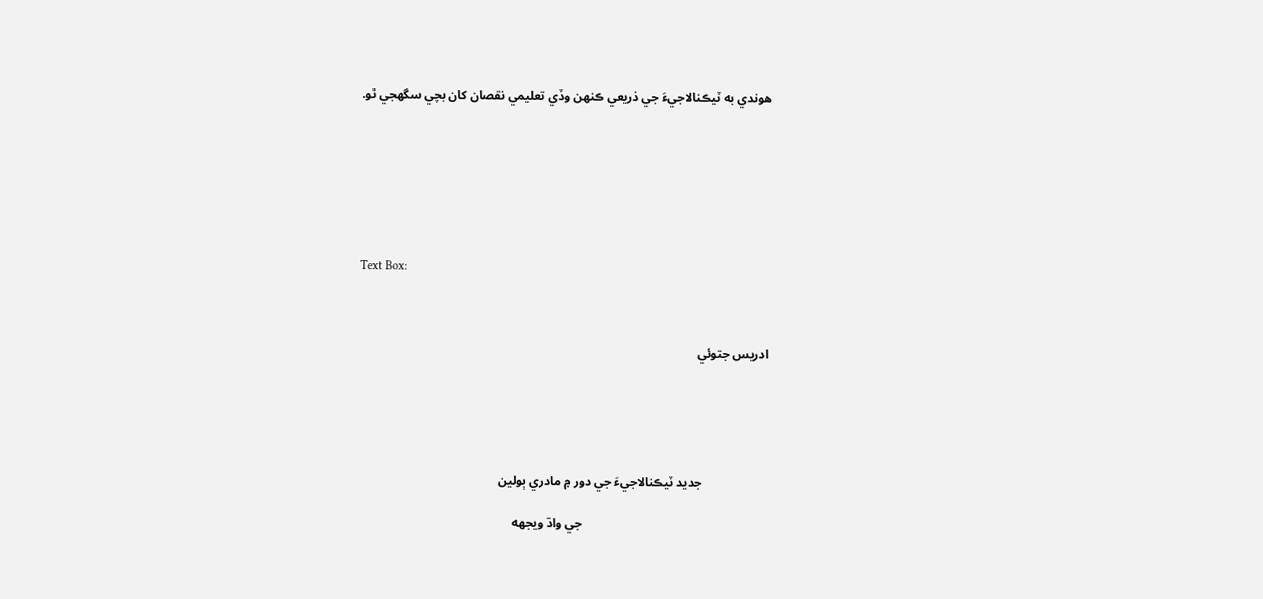هوندي به ٽيڪنالاجيءَ جي ذريعي ڪنھن وڏي تعليمي نقصان کان بچي سگهجي ٿو.







Text Box:



ادريس جتوئي





                     جديد ٽيڪنالاجيءَ جي دور ۾ مادري ٻولين

                                                           جي واڌ ويجهه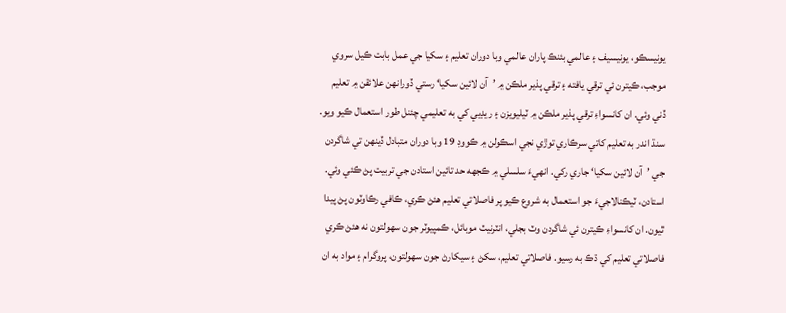يونيسڪو، يونيسيف ۽ عالمي بئنڪ پاران عالمي وبا دوران تعليم ۽ سکيا جي عمل بابت ڪيل سروي موجب، ڪيترن ئي ترقي يافته ۽ ترقي پذير ملڪن ۾ ’آن لائين سکيا‘ رستي ڏورانھن علائقن ۾ تعليم ڏني وئي. ان کانسواءِ ترقي پذير ملڪن ۾ ٽيليويزن ۽ ريڊيي کي به تعليمي چئنل طور استعمال ڪيو ويو. سنڌ اندر به تعليم کاتي سرڪاري توڙي نجي اسڪولن ۾ ڪووڊ 19 وبا دوران متبادل ڏينھن تي شاگردن جي ’آن لائين سکيا‘ جاري رکي. انھيءَ سلسلي ۾ ڪجهه حد تائين استادن جي تربيت پڻ ڪئي وئي. استادن، ٽيڪنالاجيءَ جو استعمال به شروع ڪيو پر فاصلاتي تعليم هئڻ ڪري، ڪافي رڪاوٽون پڻ پيدا ٿيون. ان کانسواءِ ڪيترن ئي شاگردن وٽ بجلي، انٽرنيٽ موبائل، ڪمپيوٽر جون سھولتون نه هئڻ ڪري فاصلاتي تعليم کي ڌڪ به رسيو. فاصلاتي تعليم، سکڻ ۽ سيکارڻ جون سھولتون، پروگرام ۽ مواد به ان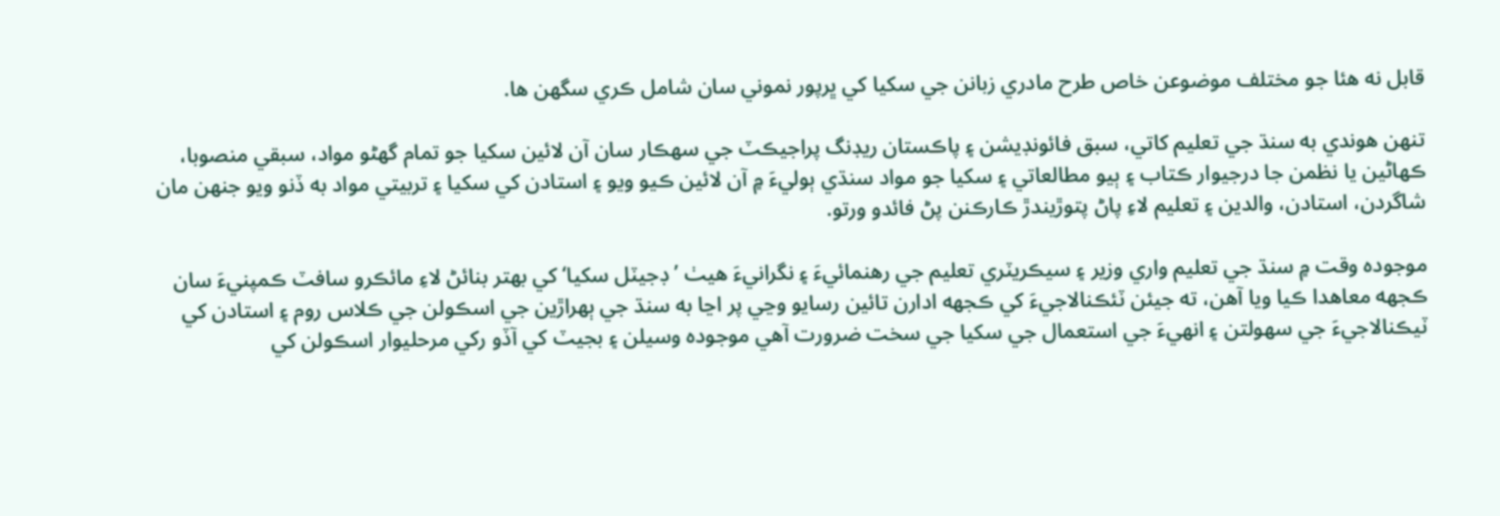قابل نه هئا جو مختلف موضوعن خاص طرح مادري زبانن جي سکيا کي ڀرپور نموني سان شامل ڪري سگهن ها.

تنھن هوندي به سنڌ جي تعليم کاتي، سبق فائونڊيشن ۽ پاڪستان ريڊنگ پراجيڪٽ جي سھڪار سان آن لائين سکيا جو تمام گهڻو مواد، سبقي منصوبا، ڪھاڻين يا نظمن جا درجيوار ڪتاب ۽ ٻيو مطالعاتي ۽ سکيا جو مواد سنڌي ٻوليءَ ۾ آن لائين ڪيو ويو ۽ استادن کي سکيا ۽ تربيتي مواد به ڏنو ويو جنھن مان شاگردن، استادن، والدين ۽ تعليم لاءِ پاڻ پتوڙيندڙ ڪارڪنن پڻ فائدو ورتو.

موجوده وقت ۾ سنڌ جي تعليم واري وزير ۽ سيڪريٽري تعليم جي رهنمائيءَ ۽ نگرانيءَ هيٺ ’ڊجيٽل سکيا‘ کي بھتر بنائڻ لاءِ مائڪرو سافٽ ڪمپنيءَ سان ڪجهه معاهدا ڪيا ويا آهن، ته جيئن ٽئڪنالاجيءَ کي ڪجهه ادارن تائين رسايو وڃي پر اڃا به سنڌ جي ٻھراڙين جي اسڪولن جي ڪلاس روم ۽ استادن کي ٽيڪنالاجيءَ جي سھولتن ۽ انھيءَ جي استعمال جي سکيا جي سخت ضرورت آهي موجوده وسيلن ۽ بجيٽ کي آڏو رکي مرحليوار اسڪولن کي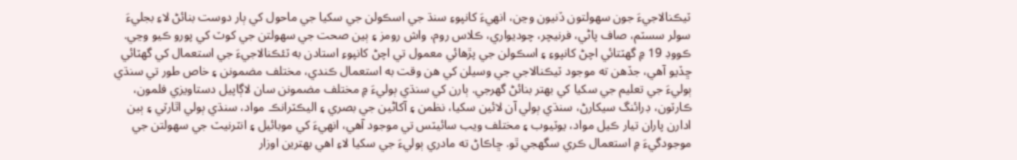ٽيڪنالاجيءَ جون سھولتون ڏنيون وڃن، انھيءَ کانپوءِ سنڌ جي اسڪولن جي سکيا جي ماحول کي ٻار دوست بنائڻ لاءِ بجليءَ سولر سسٽم، صاف پاڻي، فرنيچر، چوديواري، ڪلاس روم، واش رومز ۽ ٻين صحت جي سھولتن جي کوٽ کي پورو ڪيو وڃي. ڪووڊ 19 ۾ گهٽتائي اچڻ کانپوءِ ۽ اسڪولن جي پڙهائي معمول تي اچڻ کانپوءِ استادن به ٽئڪنالاجيءَ جي استعمال کي گهٽائي ڇڏيو آهي، جڏهن ته موجود ٽيڪنالاجي جي وسيلن کي هن وقت به استعمال ڪندي، مختلف مضمونن ۽ خاص طور تي سنڌي ٻوليءَ جي تعليم جي سکيا کي بھتر بنائڻ گهرجي. ٻارن کي سنڌي ٻوليءَ ۾ مختلف مضمونن سان لاڳاپيل دستاويزي فلمون، ڪارٽون، ڊرائنگ سيکارڻ، سنڌي ٻولي آن لائين سکيا، نظمن ۽ آکاڻين جي بصري ۽ اليڪٽرانڪ مواد، سنڌي ٻولي اٿارٽي ۽ ٻين ادارن پاران تيار ڪيل مواد، يوٽيوب ۽ مختلف ويب سائيٽس تي موجود آهي، انھيءَ کي موبائيل ۽ انٽرنيٽ جي سھولتن جي موجودگيءَ ۾ استعمال ڪري سگهجي ٿو. ڇاڪاڻ ته مادري ٻوليءَ جي سکيا لاءِ اهي بھترين اوزار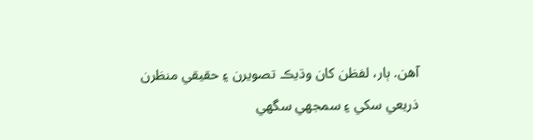آهن. ٻار، لفظن کان وڌيڪ تصويرن ۽ حقيقي منظرن ذريعي سکي ۽ سمجهي سگهي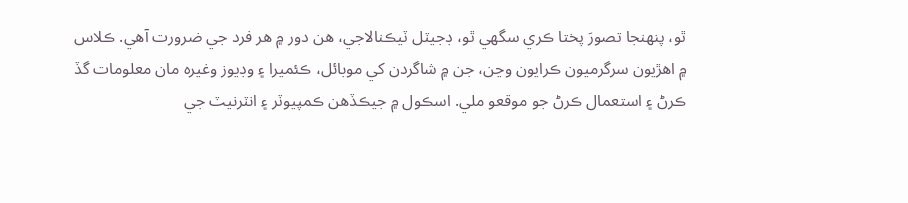ٿو، پنھنجا تصورَ پختا ڪري سگهي ٿو، ڊجيٽل ٽيڪنالاجي، هن دور ۾ هر فرد جي ضرورت آهي. ڪلاس ۾ اهڙيون سرگرميون ڪرايون وڃن، جن ۾ شاگردن کي موبائل، ڪئميرا ۽ وڊيوز وغيره مان معلومات گڏ ڪرڻ ۽ استعمال ڪرڻ جو موقعو ملي. اسڪول ۾ جيڪڏهن ڪمپيوٽر ۽ انٽرنيٽ جي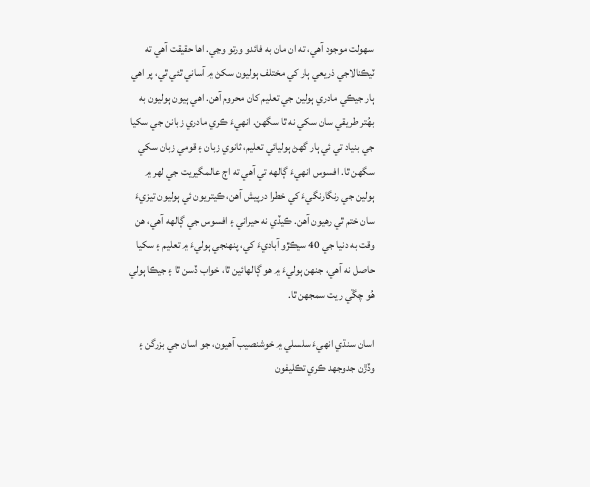سھولت موجود آهي، ته ان مان به فائدو ورتو وڃي. اها حقيقت آهي ته ٽيڪنالاجي ذريعي ٻار کي مختلف ٻوليون سکڻ ۾ آساني ٿئي ٿي، پر اهي ٻار جيڪي مادري ٻولين جي تعليم کان محروم آهن. اهي ٻيون ٻوليون به بھُتر طريقي سان سکي نه ٿا سگهن. انھيءَ ڪري مادري زبانن جي سکيا جي بنياد تي ئي ٻار گهڻ ٻوليائي تعليم، ثانوي زبان ۽ قومي زبان سکي سگهن ٿا. افسوس انھيءَ ڳالھه تي آهي ته اڄ عالمگيريت جي لھر ۾ ٻولين جي رنگارنگيءَ کي خطرا درپيش آهن، ڪيتريون ئي ٻوليون تيزيءَ سان ختم ٿي رهيون آهن. ڪيڏي نه حيراني ۽ افسوس جي ڳالھه آهي، هن وقت به دنيا جي 40 سيڪڙو آباديءَ کي، پنھنجي ٻوليءَ ۾ تعليم ۽ سکيا حاصل نه آهي، جنھن ٻوليءَ ۾ هو ڳالھائين ٿا، خواب ڏسن ٿا ۽ جيڪا ٻولي هُو چڱي ريت سمجهن ٿا.

اسان سنڌي انھيءَ سلسلي ۾ خوشنصيب آهيون، جو اسان جي بزرگن ۽ وڏڙن جدوجھد ڪري تڪليفون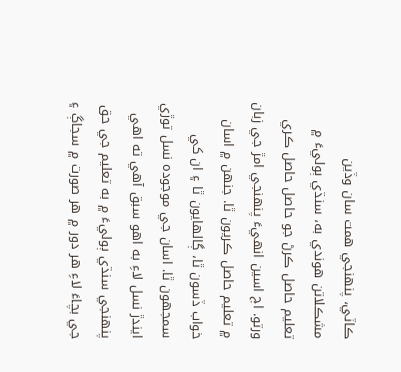ڪاٽي، پنھنجي همت سان وڏين مشڪلاتن هوندي به، سنڌي ٻوليءَ ۾ تعليم حاصل ڪرڻ جو حاصل حاصل ڪري ورتو. اڄ اسين انھيءَ پنھنجي امڙ جي زبان ۾ تعليم حاصل ڪريون ٿا. جنھن ۾ اسان خواب ڏسون ٿا، ڳالھايون ٿا ۽ ان کي سمجهون ٿا. اسان جي موجوده نسل توڙي ايندڙ نسل لاءِ به اهو سبق آهي ته اهي پنھنجي سنڌي ٻوليءَ ۾ به تعليم جي حق جي بچاءَ لاءِ هر دور ۾ هر صورت ۾ سجاڳ ۽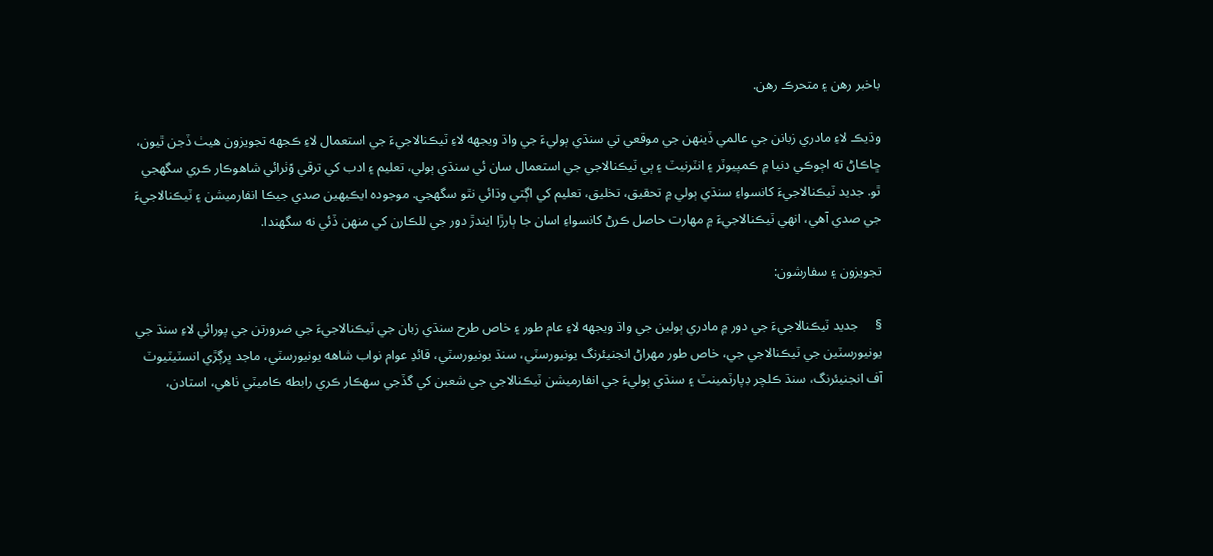باخبر رهن ۽ متحرڪ رهن.

وڌيڪ لاءِ مادري زبانن جي عالمي ڏينھن جي موقعي تي سنڌي ٻوليءَ جي واڌ ويجهه لاءِ ٽيڪنالاجيءَ جي استعمال لاءِ ڪجهه تجويزون هيٺ ڏجن ٿيون، ڇاڪاڻ ته اڄوڪي دنيا ۾ ڪمپيوٽر ۽ انٽرنيٽ ۽ ٻي ٽيڪنالاجي جي استعمال سان ئي سنڌي ٻولي، تعليم ۽ ادب کي ترقي وًٺرائي شاهوڪار ڪري سگهجي ٿو. جديد ٽيڪنالاجيءَ کانسواءِ سنڌي ٻولي ۾ تحقيق، تخليق، تعليم کي اڳتي وڌائي نٿو سگهجي. موجوده ايڪيھين صدي جيڪا انفارميشن ۽ ٽيڪنالاجيءَ جي صدي آهي، انھي ٽيڪنالاجيءَ ۾ مھارت حاصل ڪرڻ کانسواءِ اسان جا ٻارڙا ايندڙ دور جي للڪارن کي منھن ڏئي نه سگهندا.

تجويزون ۽ سفارشون:

§     جديد ٽيڪنالاجيءَ جي دور ۾ مادري ٻولين جي واڌ ويجهه لاءِ عام طور ۽ خاص طرح سنڌي زبان جي ٽيڪنالاجيءَ جي ضرورتن جي پورائي لاءِ سنڌ جي يونيورسٽين جي ٽيڪنالاجي جي، خاص طور مھراڻ انجنيئرنگ يونيورسٽي، سنڌ يونيورسٽي، قائدِ عوام نواب شاهه يونيورسٽي، ماجد ڀرڳڙي انسٽيٽيوٽ آف انجنيئرنگ، سنڌ ڪلچر ڊپارٽمينٽ ۽ سنڌي ٻوليءَ جي انفارميشن ٽيڪنالاجي جي شعبن کي گڏجي سھڪار ڪري رابطه ڪاميٽي ٺاهي، استادن،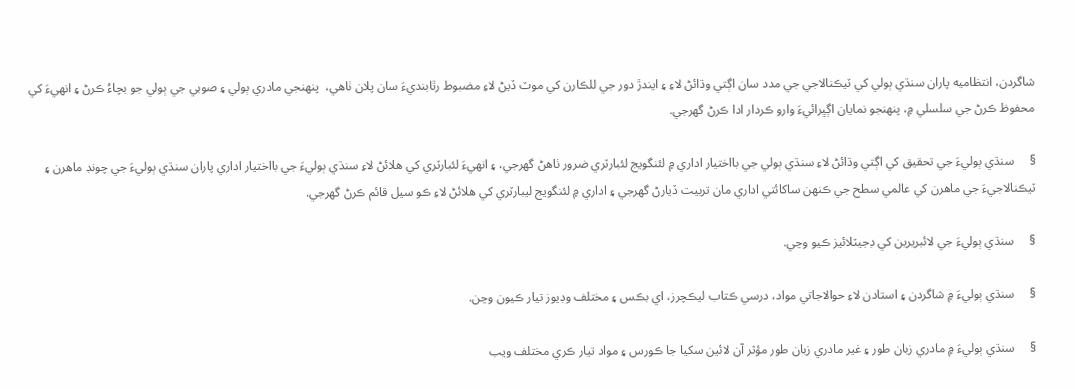شاگردن، انتظاميه پاران سنڌي ٻولي کي ٽيڪنالاجي جي مدد سان اڳتي وڌائڻ لاءِ ۽ ايندڙ دور جي للڪارن کي موٽ ڏيڻ لاءِ مضبوط رٿابنديءَ سان پلان ٺاهي،  پنھنجي مادري ٻولي ۽ صوبي جي ٻولي جو بچاءُ ڪرڻ ۽ انھيءَ کي محفوظ ڪرڻ جي سلسلي ۾، پنھنجو نمايان اڳڀرائيءَ وارو ڪردار ادا ڪرڻ گهرجي.

§     سنڌي ٻوليءَ جي تحقيق کي اڳتي وڌائڻ لاءِ سنڌي ٻولي جي بااختيار اداري ۾ لئنگويج لئبارٽري ضرور ٺاهڻ گهرجي، ۽ انھيءَ لئبارٽري کي هلائڻ لاءِ سنڌي ٻوليءَ جي بااختيار اداري پاران سنڌي ٻوليءَ جي چونڊ ماهرن ۽ ٽيڪنالاجيءَ جي ماهرن کي عالمي سطح جي ڪنھن ساکائتي اداري مان تربيت ڏيارڻ گهرجي ۽ اداري ۾ لئنگويج ليبارٽري کي هلائڻ لاءِ ڪو سيل قائم ڪرڻ گهرجي.

§     سنڌي ٻوليءَ جي لائبريرين کي ڊجيٽلائيز ڪيو وڃي.

§     سنڌي ٻوليءَ ۾ شاگردن ۽ استادن لاءِ حوالاجاتي مواد، درسي ڪتاب ليڪچرز، اي بڪس ۽ مختلف وڊيوز تيار ڪيون وڃن.

§     سنڌي ٻوليءَ ۾ مادري زبان طور ۽ غير مادري زبان طور مؤثر آن لائين سکيا جا ڪورس ۽ مواد تيار ڪري مختلف ويب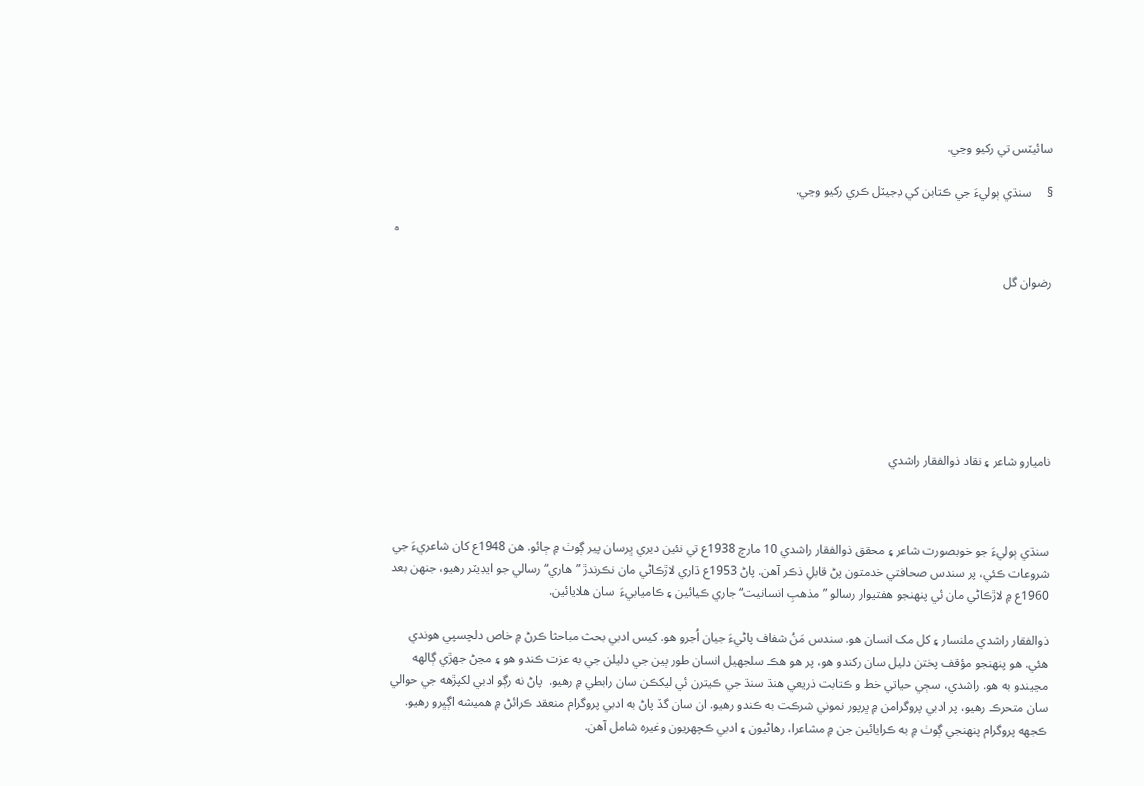سائيٽس تي رکيو وڃي.

§     سنڌي ٻوليءَ جي ڪتابن کي ڊجيٽل ڪري رکيو وڃي.

ª

رضوان گل







ناميارو شاعر ۽ نقاد ذوالفقار راشدي



سنڌي ٻوليءَ جو خوبصورت شاعر ۽ محقق ذوالفقار راشدي 10 مارچ 1938ع تي نئين ديري ڀرسان پير ڳوٺ ۾ ڄائو. هن 1948ع کان شاعريءَ جي شروعات ڪئي، پر سندس صحافتي خدمتون پڻ قابلِ ذڪر آهن. پاڻ 1953ع ڌاري لاڙڪاڻي مان نڪرندڙ ”هاري“ رسالي جو ايڊيٽر رهيو، جنھن بعد 1960ع ۾ لاڙڪاڻي مان ئي پنھنجو هفتيوار رسالو ”مذهبِ انسانيت“ جاري ڪيائين ۽ ڪاميابيءَ  سان هلايائين.

ذوالفقار راشدي ملنسار ۽ کل مک انسان هو. سندس مَنُ شفاف پاڻيءَ جيان اُجرو هو. کيس ادبي بحث مباحثا ڪرڻ ۾ خاص دلچسپي هوندي هئي. هو پنھنجو مؤقف پختن دليل سان رکندو هو، پر هو هڪ سلجهيل انسان طور ٻين جي دليلن جي به عزت ڪندو هو ۽ مڃڻ جھڙي ڳالھه مڃيندو به هو. راشدي، سڄي حياتي خط و ڪتابت ذريعي هنڌ سنڌ جي ڪيترن ئي ليکڪن سان رابطي ۾ رهيو.  پاڻ نه رڳو ادبي لکپڙهه جي حوالي سان متحرڪ رهيو، پر ادبي پروگرامن ۾ ڀرپور نموني شرڪت به ڪندو رهيو. ان سان گڏ پاڻ به ادبي پروگرام منعقد ڪرائڻ ۾ هميشه اڳڀرو رهيو. ڪجهه پروگرام پنھنجي ڳوٺ ۾ به ڪرايائين جن ۾ مشاعرا، رهاڻيون ۽ ادبي ڪچھريون وغيره شامل آهن.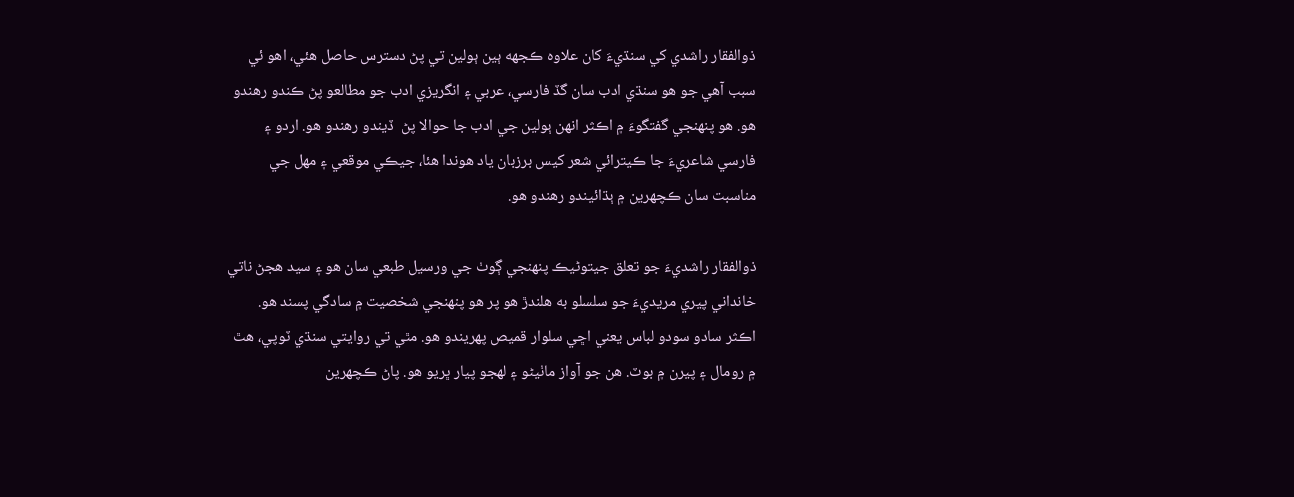ذوالفقار راشدي کي سنڌيءَ کان علاوه ڪجهه ٻين ٻولين تي پڻ دسترس حاصل هئي، اهو ئي سبب آهي جو هو سنڌي ادب سان گڏ فارسي، عربي ۽ انگريزي ادب جو مطالعو پڻ ڪندو رهندو هو. هو پنھنجي گفتگوءَ ۾ اڪثر انھن ٻولين جي ادب جا حوالا پڻ  ڏيندو رهندو هو. اردو ۽ فارسي شاعريءَ جا ڪيترائي شعر کيس برزبان ياد هوندا هئا، جيڪي موقعي ۽ مھل جي مناسبت سان ڪچھرين ۾ ٻڌائيندو رهندو هو.

ذوالفقار راشديءَ جو تعلق جيتوڻيڪ پنھنجي ڳوٺ جي ورسيل طبعي سان هو ۽ سيد هجڻ ناتي خانداني پيري مريديءَ جو سلسلو به هلندڙ هو پر هو پنھنجي شخصيت ۾ سادگي پسند هو. اڪثر سادو سودو لباس يعني اڇي سلوار قميص پھريندو هو. مٿي تي روايتي سنڌي ٽوپي، هٿ ۾ رومال ۽ پيرن ۾ بوٽ. هن جو آواز ماٺيڻو ۽ لھجو پيار ڀريو هو. پاڻ ڪچھرين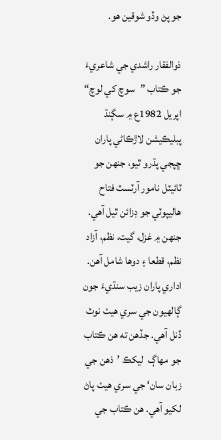جو پڻ وڏو شوقين هو.

ذوالفقار راشدي جي شاعريءَ جو ڪتاب ”سوچ کي لوچ“  اپريل 1982ع ۾ سڳنڌ پبليڪيشن لاڙڪاڻي پاران ڇپجي پڌرو ٿيو، جنھن جو ٽائيٽل نامور آرٽسٽ فتاح هاليپوٽي جو ڊزائن ٿيل آھي. جنھن ۾ غزل، گيت، نظم، آزاد نظم، قطعا ۽ دوها شامل آهن. اداري پاران زيب سنڌيءَ جون ڳالھيون جي سري هيٺ نوٽ ڏنل آهي. جڏهن ته هن ڪتاب جو مھاڳ  ليکڪ ’ذهن جي زبان سان‘ جي سري ھيٺ پاڻ لکيو آهي. هن ڪتاب جي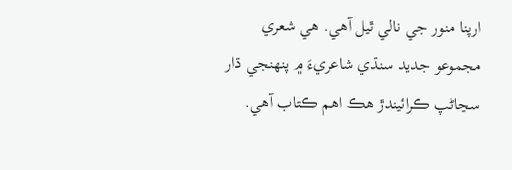ارپنا منور جي نالي ٿيل آھي. ھي شعري مجموعو جديد سنڌي شاعريءَ ۾ پنھنجي ڌار سڃاڻپ ڪرائيندڙ هڪ اهم ڪتاب آھي.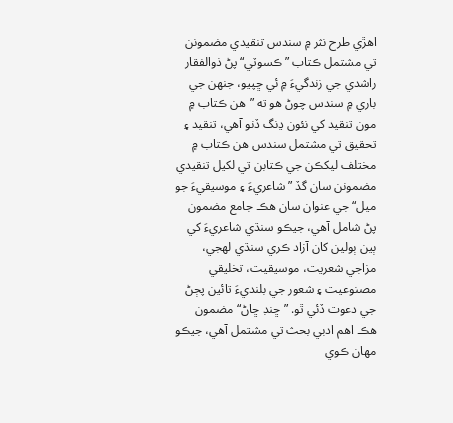اهڙي طرح نثر ۾ سندس تنقيدي مضمونن تي مشتمل ڪتاب ”ڪسوٽي“ پڻ ذوالفقار راشدي جي زندگيءَ ۾ ئي ڇپيو، جنھن جي باري ۾ سندس چوڻ هو ته ”هن ڪتاب ۾ مون تنقيد کي نئون ڍنگ ڏنو آهي، تنقيد ۽ تحقيق تي مشتمل سندس ھن ڪتاب ۾ مختلف ليکڪن جي ڪتابن تي لکيل تنقيدي مضمونن سان گڏ ”شاعريءَ ۽ موسيقيءَ جو ميل“ جي عنوان سان ھڪ جامع مضمون پڻ شامل آھي، جيڪو سنڌي شاعريءَ کي ٻين ٻولين کان آزاد ڪري سنڌي لھجي، مزاجي شعريت، موسيقيت، تخليقي مصنوعيت ۽ شعور جي بلنديءَ تائين پڄڻ جي دعوت ڏئي ٿو. ”ڇنڊ ڇاڻ“ مضمون ھڪ اھم ادبي بحث تي مشتمل آھي، جيڪو مھان ڪوي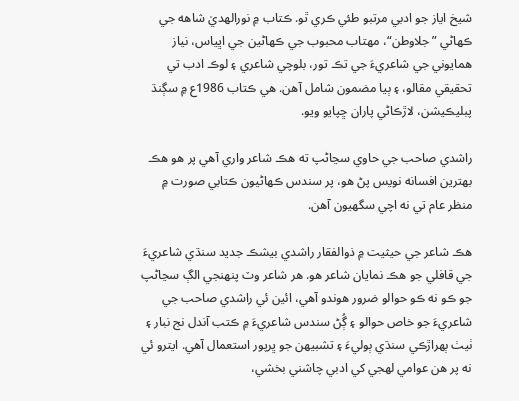شيخ اياز جو ادبي مرتبو طئي ڪري ٿو. ڪتاب ۾ نورالھديٰ شاھه جي ڪھاڻي ”جلاوطن“، مھتاب محبوب جي ڪھاڻين جي اڀياس، نياز ھمايوني جي شاعريءَ جي تڪ تور، بلوچي شاعري ۽ لوڪ ادب تي تحقيقي مقالو، ۽ ٻيا مضمون شامل آھن. ھي ڪتاب 1986ع ۾ سڳنڌ پبليڪيشن، لاڙڪاڻي پاران ڇپايو ويو.

راشدي صاحب جي حاوي سڃاڻپ ته هڪ شاعر واري آهي پر هو هڪ بھترين افسانه نويس پڻ هو، پر سندس ڪھاڻيون ڪتابي صورت ۾ منظر عام تي نه اچي سگهيون آهن.

هڪ شاعر جي حيثيت ۾ ذوالفقار راشدي بيشڪ جديد سنڌي شاعريءَ جي قافلي جو هڪ نمايان شاعر هو. هر شاعر وٽ پنھنجي الڳ سڃاڻپ جو ڪو نه ڪو حوالو ضرور هوندو آهي، ائين ئي راشدي صاحب جي شاعريءَ جو خاص حوالو ۽ ڳُڻ سندس شاعريءَ ۾ ڪتب آندل نج نبار ۽ ٺيٺ ٻھراڙڪي سنڌي ٻوليءَ ۽ تشبيھن جو ڀرپور استعمال آهي. ايترو ئي نه پر هن عوامي لھجي کي ادبي چاشني بخشي،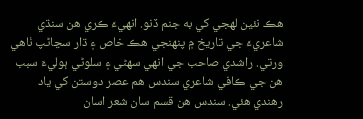هڪ نئين لھجي کي به جنم ڏنو. انھيءَ ڪري هن سنڌي شاعريءَ جي تاريخ ۾ پنھنجي هڪ خاص ۽ ڌار سڃاڻپ ٺاهي ورتي. راشدي صاحب جي انھي سھڻي ۽ سلوڻي ٻوليءَ سبب هن جي ڪافي شاعري سندس هم عصر دوستن کي ياد رهندي هئي. سندس هن قسم سان شعر اسان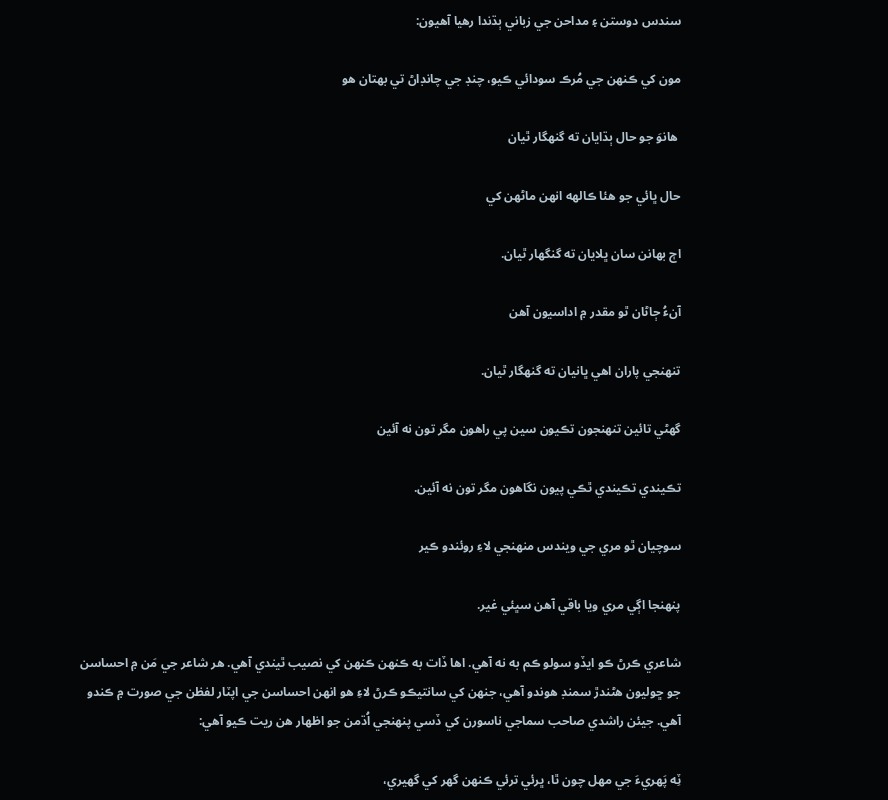سندس دوستن ۽ مداحن جي زباني ٻڌندا رهيا آهيون:

مون کي ڪنھن جي مُرڪ سودائي ڪيو، چنڊ جي چانڊاڻ تي بھتان هو

 هانوَ جو حال ٻڌايان ته گنهگار ٿيان

حال ڀائي جو هئا ڪالھه انھن ماڻھن کي

اڄ بھانن سان ڀلايان ته گنگهار ٿيان.

آنءُ ڄاڻان ٿو مقدر ۾ اداسيون آهن

تنھنجي پاران اهي ڀانيان ته گنهگار ٿيان.

گهڻي تائين تنھنجون تڪيون سين پي راهون مگر تون نه آئين

تڪيندي تڪيندي ٿڪي پيون نگاهون مگر تون نه آئين.

سوچيان ٿو مري جي ويندس منھنجي لاءِ روئندو ڪير

پنھنجا اڳي مري ويا باقي آهن سڀئي غير.

شاعري ڪرڻ ڪو ايڏو سولو ڪم به نه آهي. اها ڏات به ڪنھن ڪنھن کي نصيب ٿيندي آهي. هر شاعر جي مَن ۾ احساسن جو ڇوليون هڻندڙ سمنڊ هوندو آهي، جنهن کي سانتيڪو ڪرڻ لاءِ هو انھن احساسن جي اپٽار لفظن جي صورت ۾ ڪندو آهي. جيئن راشدي صاحب سماجي ناسورن کي ڏسي پنھنجي اُڌمن جو اظھار هن ريت ڪيو آهي:

ٽِه پَھريءَ جي مھل چون ٿا، ڀرئي ترئي ڪنھن گهر کي گهيري،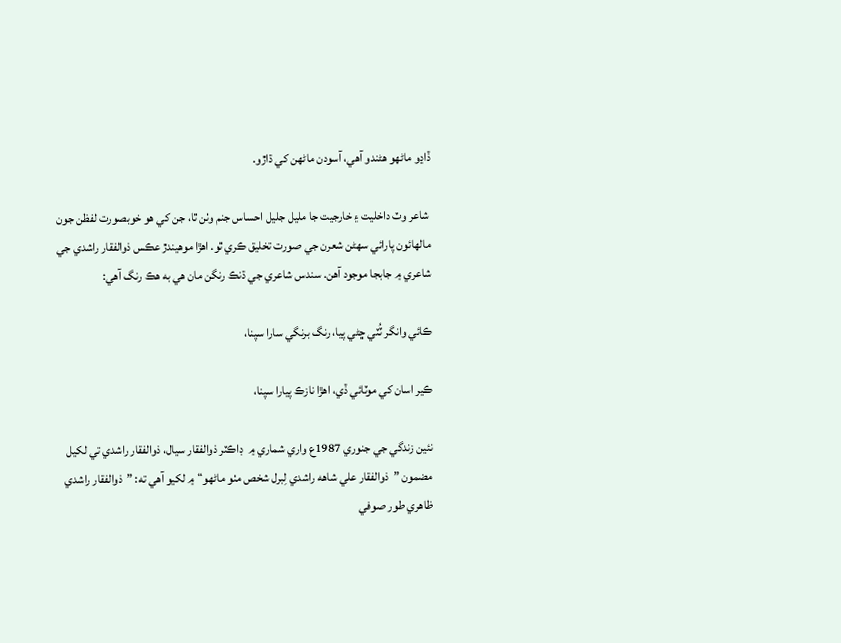ڏاڍو ماڻھو هڻندو آهي، آسودن ماڻھن کي ڌاڙو.

 شاعر وٽ داخليت ۽ خارجيت جا مليل جليل احساس جنم وٺن ٿا، جن کي هو خوبصورت لفظن جون مالهائون پارائي سھڻن شعرن جي صورت تخليق ڪري ٿو. اهڙا موهيندڙ عڪس ذوالفقار راشدي جي شاعري ۾ جابجا موجود آهن. سندس شاعري جي ڌنڪ رنگن مان هي به هڪ رنگ آهي:

ڪائي وانگر ٽُٽي ڇڻي پيا، رنگ برنگي سارا سپنا،

ڪير اسان کي موٽائي ڏي، اهڙا نازڪ پيارا سپنا،

نئين زندگي جي جنوري 1987ع واري شماري ۾  ڊاڪٽر ذوالفقار سيال، ذوالفقار راشدي تي لکيل مضمون ”ذوالفقار علي شاهه راشدي لِبرل شخص مٺو ماڻھو“ ۾ لکيو آهي ته: ”ذوالفقار راشدي ظاهري طور صوفي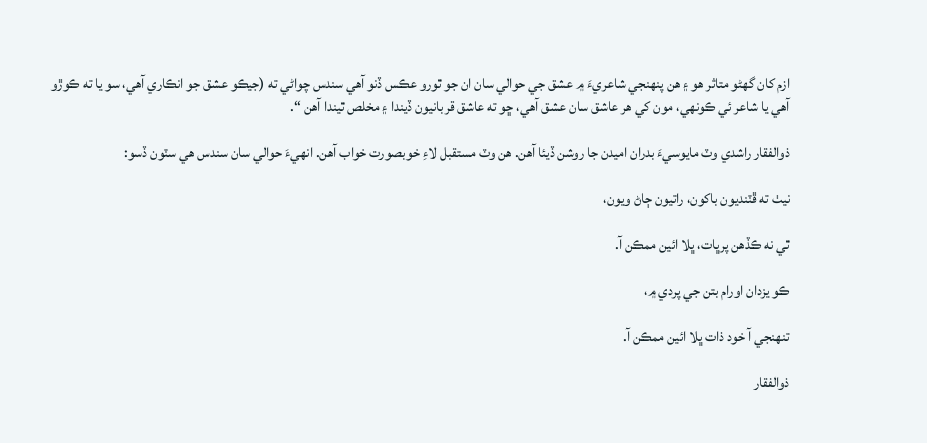ازم کان گهڻو متاثر هو ۽ هن پنھنجي شاعريءَ ۾ عشق جي حوالي سان ان جو ٿورو عڪس ڏنو آهي سندس چواڻي ته (جيڪو عشق جو انڪاري آهي، سو يا ته ڪوڙو آهي يا شاعر ئي ڪونھي، مون کي هر عاشق سان عشق آهي، ڇو ته عاشق قربانيون ڏيندا ۽ مخلص ٿيندا آهن “.

ذوالفقار راشدي وٽ مايوسيءَ بدران اميدن جا روشن ڏيئا آهن. هن وٽ مستقبل لاءِ خوبصورت خواب آهن. انھيءَ حوالي سان سندس هي سٽون ڏسو:

نيٺ ته ڦٽنديون باکون، راتيون ڄاڻ ويون،

ٿي نه ڪڏهن پرڀات، ڀلا ائين ممڪن آ.

ڪو يزدان اورام بتن جي پردي ۾،

تنھنجي آ خود ذات ڀلا ائين ممڪن آ.

ذوالفقار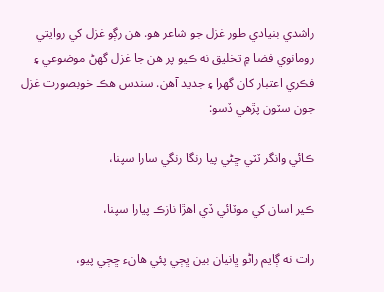راشدي بنيادي طور غزل جو شاعر هو. هن رڳو غزل کي روايتي رومانوي فضا ۾ تخليق نه ڪيو پر هن جا غزل گهڻ موضوعي ۽ فڪري اعتبار کان گهرا ۽ جديد آهن. سندس هڪ خوبصورت غزل جون سٽون پڙهي ڏسو:

ڪائي وانگر ٽٽي ڇڻي پيا رنگا رنگي سارا سپنا،

ڪير اسان کي موٽائي ڏي اھڙا نازڪ پيارا سپنا،

رات نه ڳايم راڻو ڀانيان بين ڀڄي پئي ھانء ڇڄي پيو،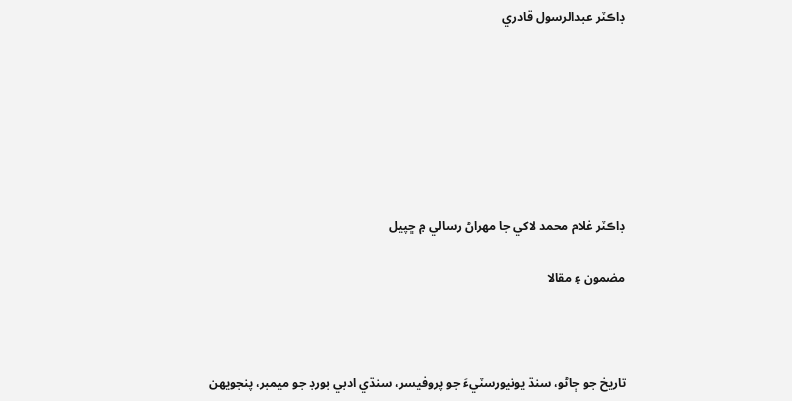ڊاڪٽر عبدالرسول قادري







ڊاڪٽر غلام محمد لاکي جا مهراڻ رسالي ۾ ڇپيل

مضمون ۽ مقالا



تاريخ جو ڄاڻو، سنڌ يونيورسٽيءَ جو پروفيسر، سنڌي ادبي بورڊ جو ميمبر، پنجويھن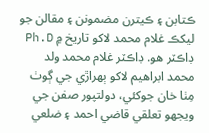ڪتابن ۽ ڪيترن مضمونن ۽ مقالن جو ليکڪ غلام محمد لاکو تاريخ ۾ Ph.D ڊاڪٽر هو. ڊاڪٽر غلام محمد ولد محمد ابراهيم لاکو ٻھراڙي جي ڳوٺ مِٺا خان جوکئي، دولتپور صفن جي ويجهو تعلقي قاضي احمد ۽ ضلعي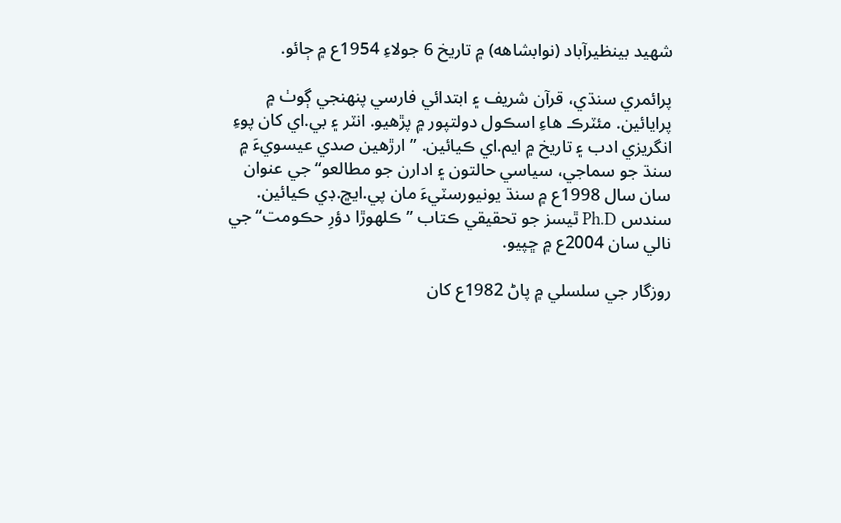شھيد بينظيرآباد (نوابشاهه) ۾ تاريخ 6 جولاءِ 1954ع ۾ ڄائو.

پرائمري سنڌي، قرآن شريف ۽ ابتدائي فارسي پنھنجي ڳوٺ ۾ پرايائين. مئٽرڪ هاءِ اسڪول دولتپور ۾ پڙهيو. انٽر ۽ بي.اي کان پوءِ انگريزي ادب ۽ تاريخ ۾ ايم.اي ڪيائين. ”ارڙهين صدي عيسويءَ ۾ سنڌ جو سماجي، سياسي حالتون ۽ ادارن جو مطالعو“ جي عنوان سان سال 1998ع ۾ سنڌ يونيورسٽيءَ مان پي.ايڇ.ڊي ڪيائين. سندس Ph.D ٿيسز جو تحقيقي ڪتاب ”ڪلھوڙا دؤرِ حڪومت“ جي نالي سان 2004ع ۾ ڇپيو.

روزگار جي سلسلي ۾ پاڻ 1982ع کان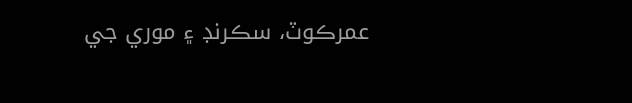عمرڪوٽ، سڪرنڊ ۽ موري جي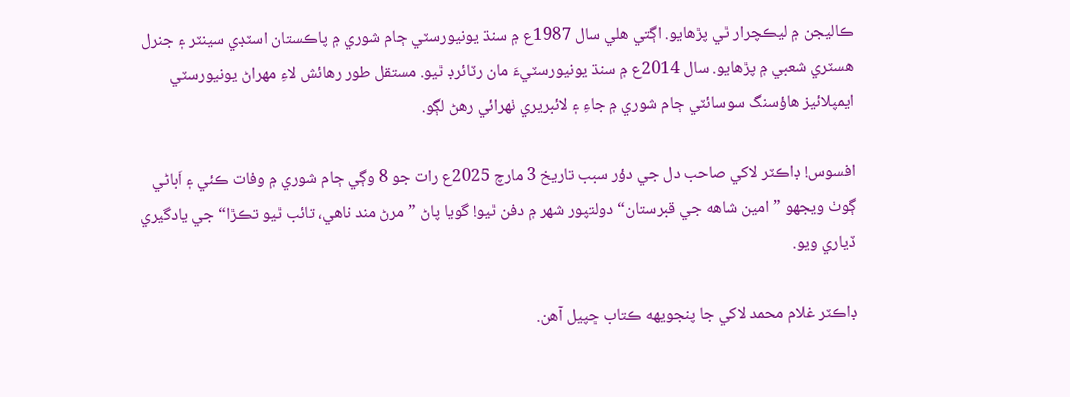ڪاليجن ۾ ليڪچرار ٿي پڙهايو. اڳتي هلي سال 1987ع ۾ سنڌ يونيورسٽي ڄام شوري ۾ پاڪستان اسٽڊي سينٽر ۽ جنرل هسٽري شعبي ۾ پڙهايو. سال 2014ع ۾ سنڌ يونيورسٽيءَ مان رٽائرڊ ٿيو. مستقل طور رهائش لاءِ مھراڻ يونيورسٽي ايمپلائيز هاؤسنگ سوسائٽي ڄام شوري ۾ جاءِ ۽ لائبريري ٺھرائي رهڻ لڳو.

افسوس! ڊاڪٽر لاکي صاحب دل جي دؤر سبب تاريخ 3 مارچ 2025ع رات جو 8 وڳي ڄام شوري ۾ وفات ڪئي ۽ اَباڻي ڳوٺ ويجهو ”امين شاهه جي قبرستان“ دولتپور شھر ۾ دفن ٿيو! گويا پاڻ ”مرڻ مند ناهي، تائب ٿيو تڪڙا“ جي يادگيري ڏياري ويو.

ڊاڪٽر غلام محمد لاکي جا پنجويھه ڪتاب ڇپيل آهن.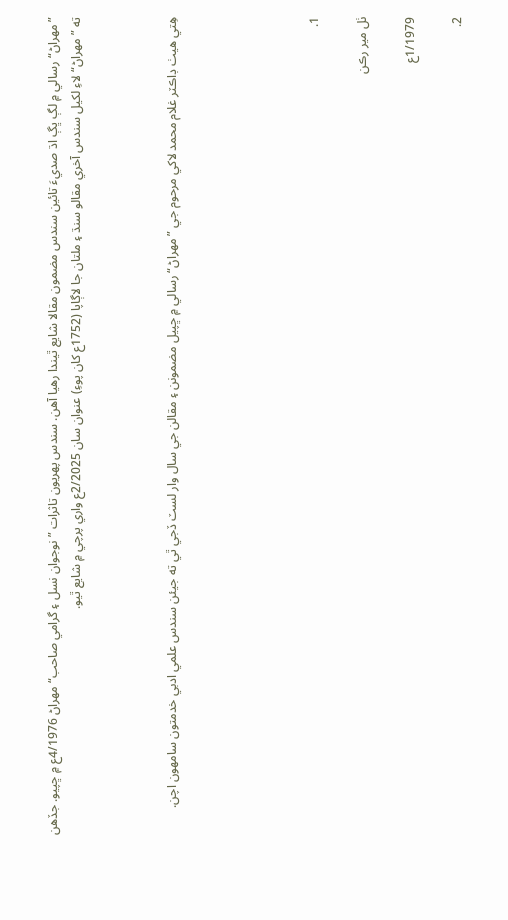”مھراڻ“ رسالي ۾ لڳ ڀڳ اڌ صديءَ تائين سندس مضمون مقالا شايع ٿيندا رهيا آهن. سندس پھريون تاثرات ”نوجوان نسل ۽ گرامي صاحب“ مھراڻ 4/1976ع ۾ ڇپيو. جڏهن ته ”مھراڻ“ لاءِ لکيل سندس آخري مقالو سنڌ ۽ ملتان جا لاڳاپا (1752ع کان پوءِ) عنوان سان 2/2025ع واري پرچي ۾ شايع ٿيو.



هِتي هيٺ ڊاڪٽر غلام محمد لاکي مرحوم جي ”مھراڻ“ رسالي ۾ ڇپيل مضمونن ۽ مقالن جي سال وار لسٽ ڏجي ٿي ته جيئن سندس علمي ادبي خدمتون سامھون اچن.





1.

ٺل مير رڪن

1/1979ع

2.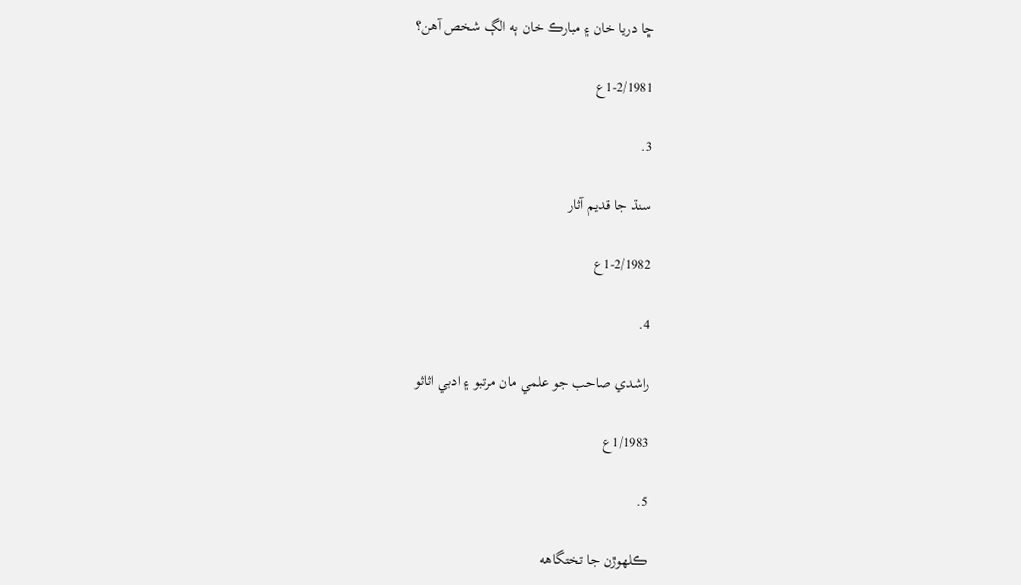ڇا دريا خان ۽ مبارڪ خان ٻه الڳ شخص آهن؟

1-2/1981ع

3.

سنڌ جا قديم آثار

1-2/1982ع

4.

راشدي صاحب جو علمي مان مرتبو ۽ ادبي اثاثو

1/1983ع

5.

ڪلھوڙن جا تختگاهه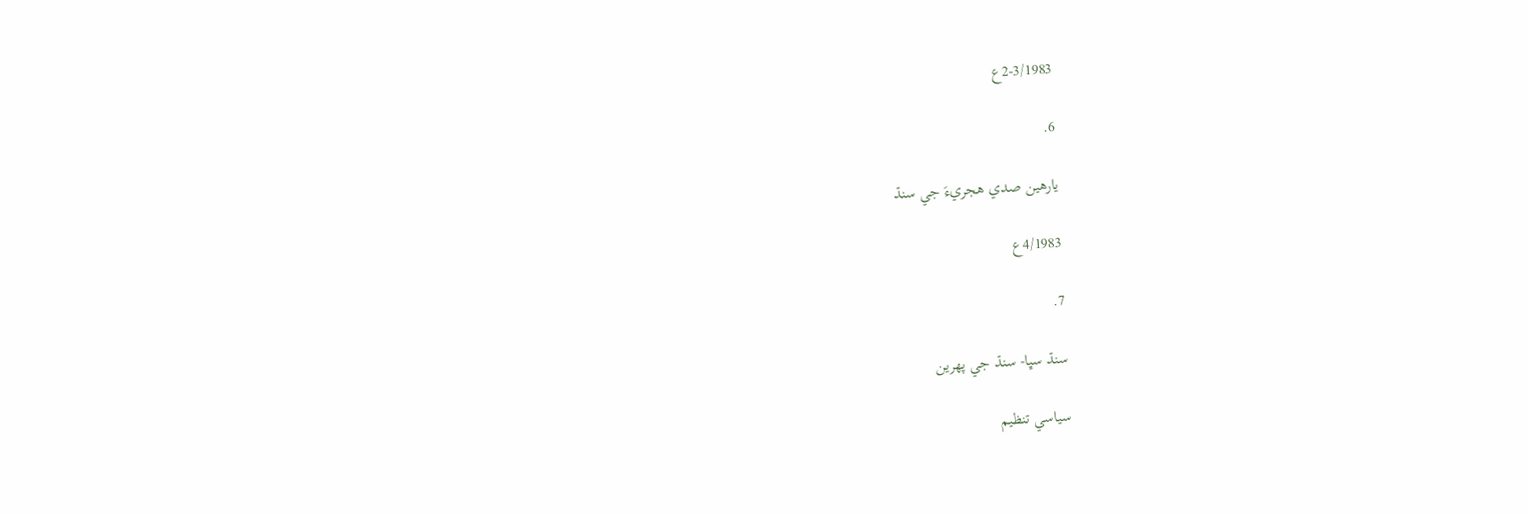2-3/1983ع

6.

يارهين صدي هجريءَ جي سنڌ

4/1983ع

7.

سنڌ سڀا- سنڌ جي پھرين

سياسي تنظيم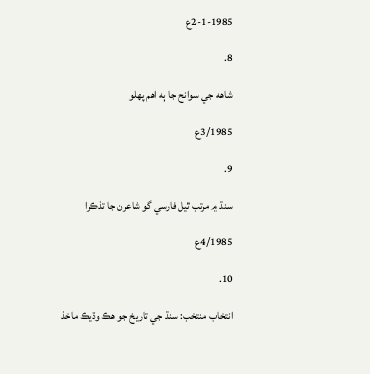2-1-1985ع

8.

شاهه جي سوانح جا ٻه اهم پھلو

3/1985ع

9.

سنڌ ۾ مرتب ٿيل فارسي گو شاعرن جا تذڪرا

4/1985ع

10.

انتخاب منتخب: سنڌ جي تاريخ جو هڪ وڌيڪ ماخذ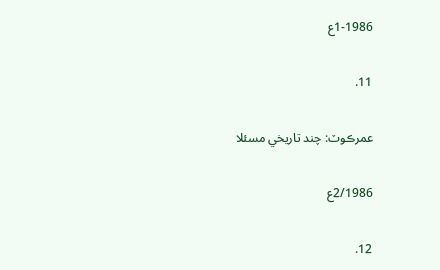1-1986ع

11.

عمرڪوٽ: چند تاريخي مسئلا

2/1986ع

12.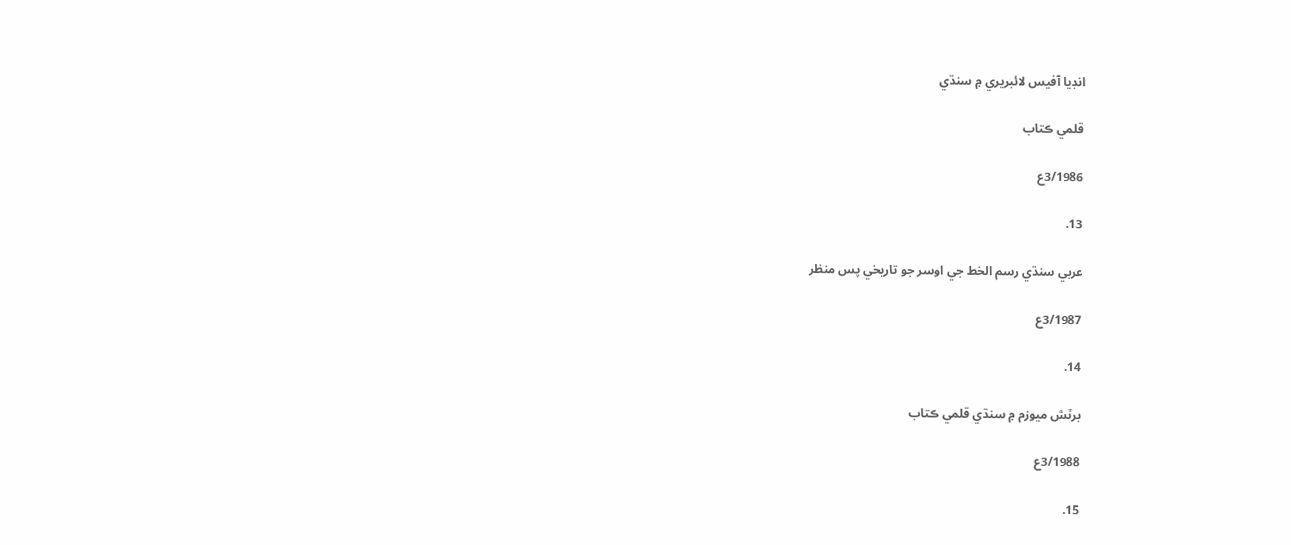انڊيا آفيس لائبريري ۾ سنڌي

قلمي ڪتاب

3/1986ع

13.

عربي سنڌي رسم الخط جي اوسر جو تاريخي پس منظر

3/1987ع

14.

برٽش ميوزم ۾ سنڌي قلمي ڪتاب

3/1988ع

15.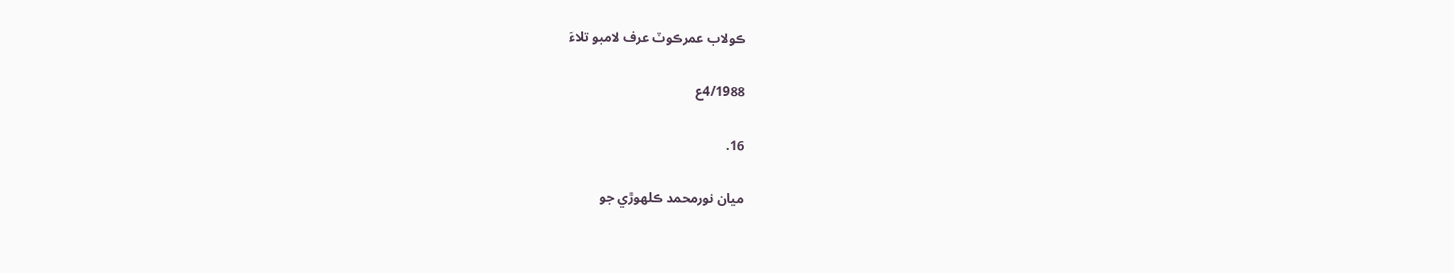ڪولاب عمرڪوٽ عرف لامبو تلاءَ

4/1988ع

16.

ميان نورمحمد ڪلھوڙي جو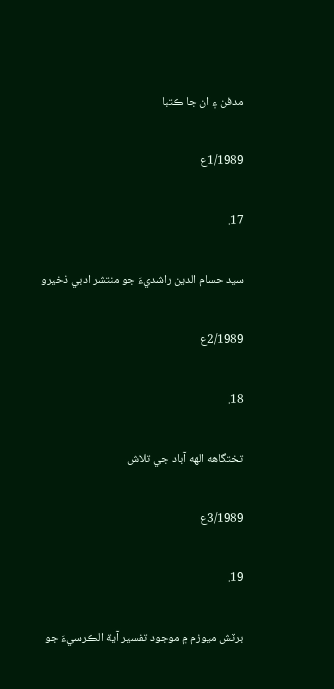مدفن ۽ ان جا ڪتبا

1/1989ع

17.

سيد حسام الدين راشديءَ جو منتشر ادبي ذخيرو

2/1989ع

18.

تختگاهه الھه آباد جي تلاش

3/1989ع

19.

برٽش ميوزم ۾ موجود تفسير آية الڪرسيءَ جو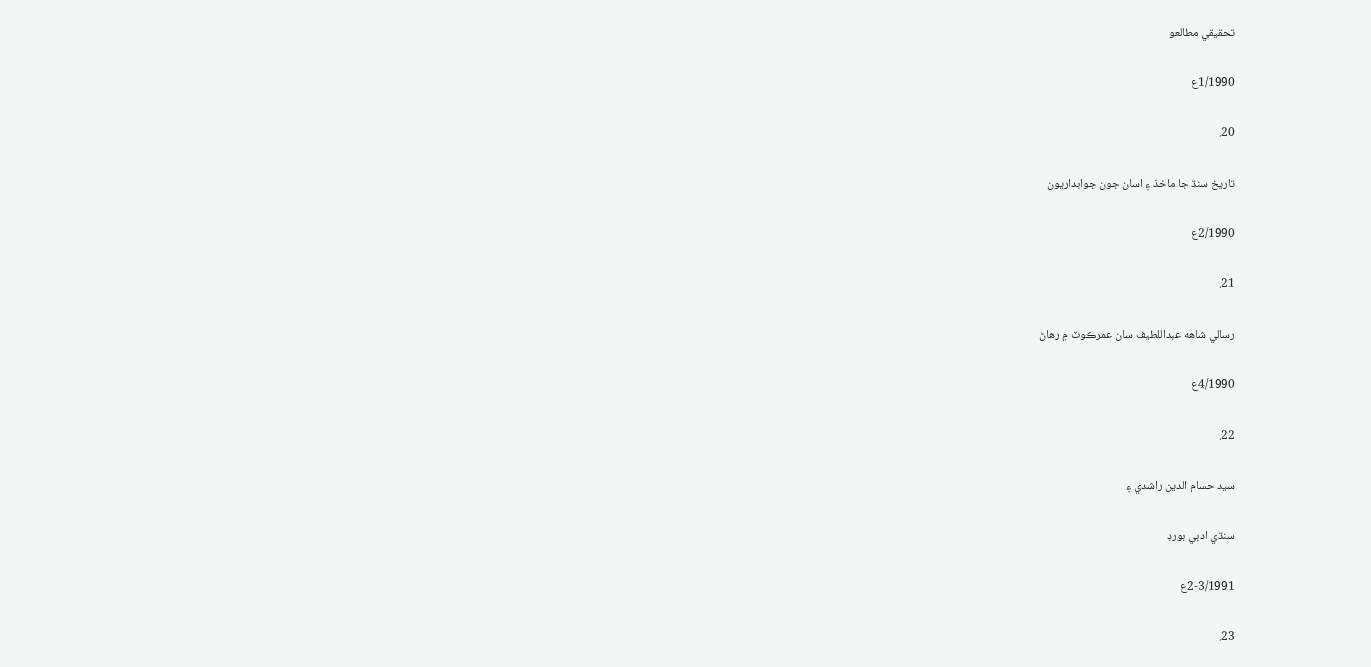تحقيقي مطالعو

1/1990ع

20.

تاريخ سنڌ جا ماخذ ۽ اسان جون جوابداريون

2/1990ع

21.

رسالي شاهه عبداللطيف سان عمرڪوٽ ۾ رهاڻ

4/1990ع

22.

سيد حسام الدين راشدي ۽

سنڌي ادبي بورڊ

2-3/1991ع

23.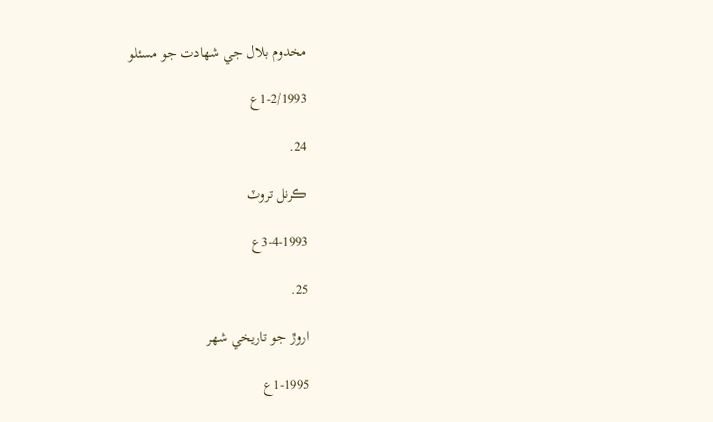مخدوم بلال جي شھادت جو مسئلو

1-2/1993ع

24.

ڪرنل تروٽ

3-4-1993ع

25.

اروڙ جو تاريخي شھر

1-1995ع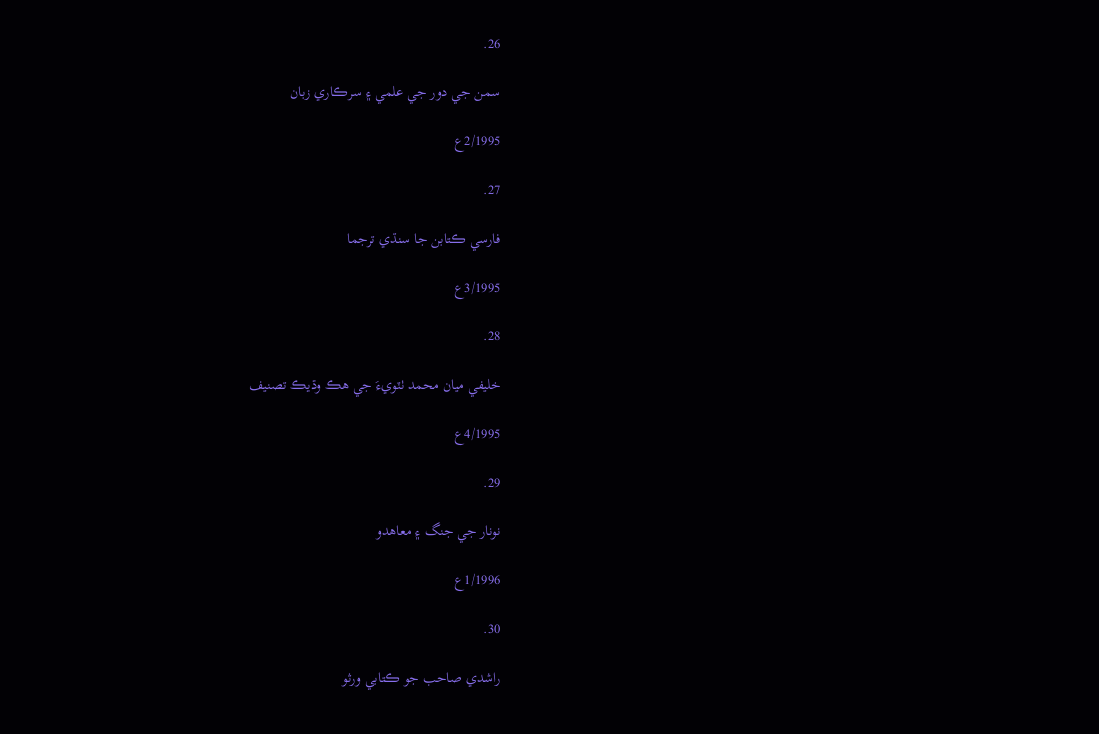26.

سمن جي دور جي علمي ۽ سرڪاري زبان

2/1995ع

27.

فارسي ڪتابن جا سنڌي ترجما

3/1995ع

28.

خليفي ميان محمد ٺٽويءَ جي هڪ وڌيڪ تصنيف

4/1995ع

29.

نونار جي جنگ ۽ معاهدو

1/1996ع

30.

راشدي صاحب جو ڪتابي ورثو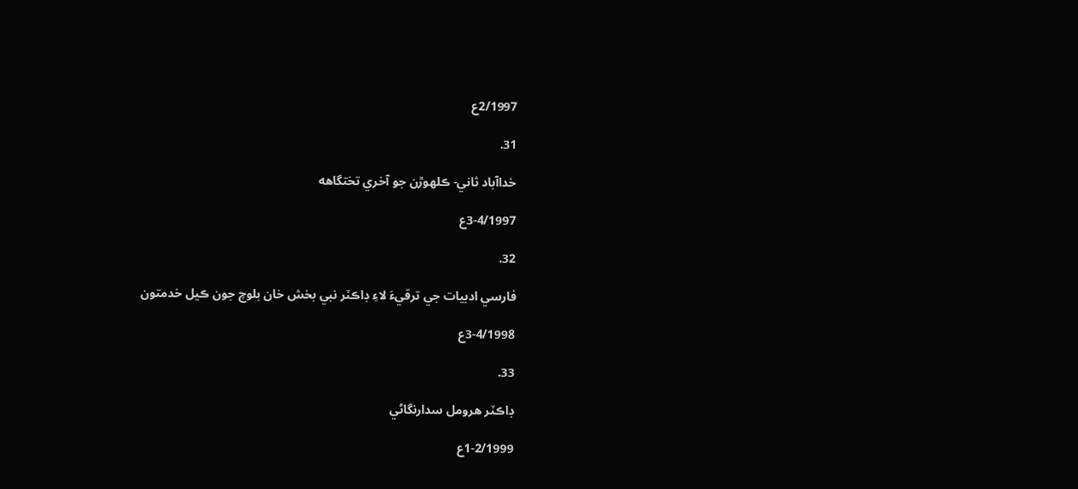2/1997ع

31.

خداآباد ثاني- ڪلھوڙن جو آخري تختگاهه

3-4/1997ع

32.

فارسي ادبيات جي ترقيءَ لاءِ ڊاڪٽر نبي بخش خان بلوچ جون ڪيل خدمتون

3-4/1998ع

33.

ڊاڪٽر هرومل سدارنگاڻي

1-2/1999ع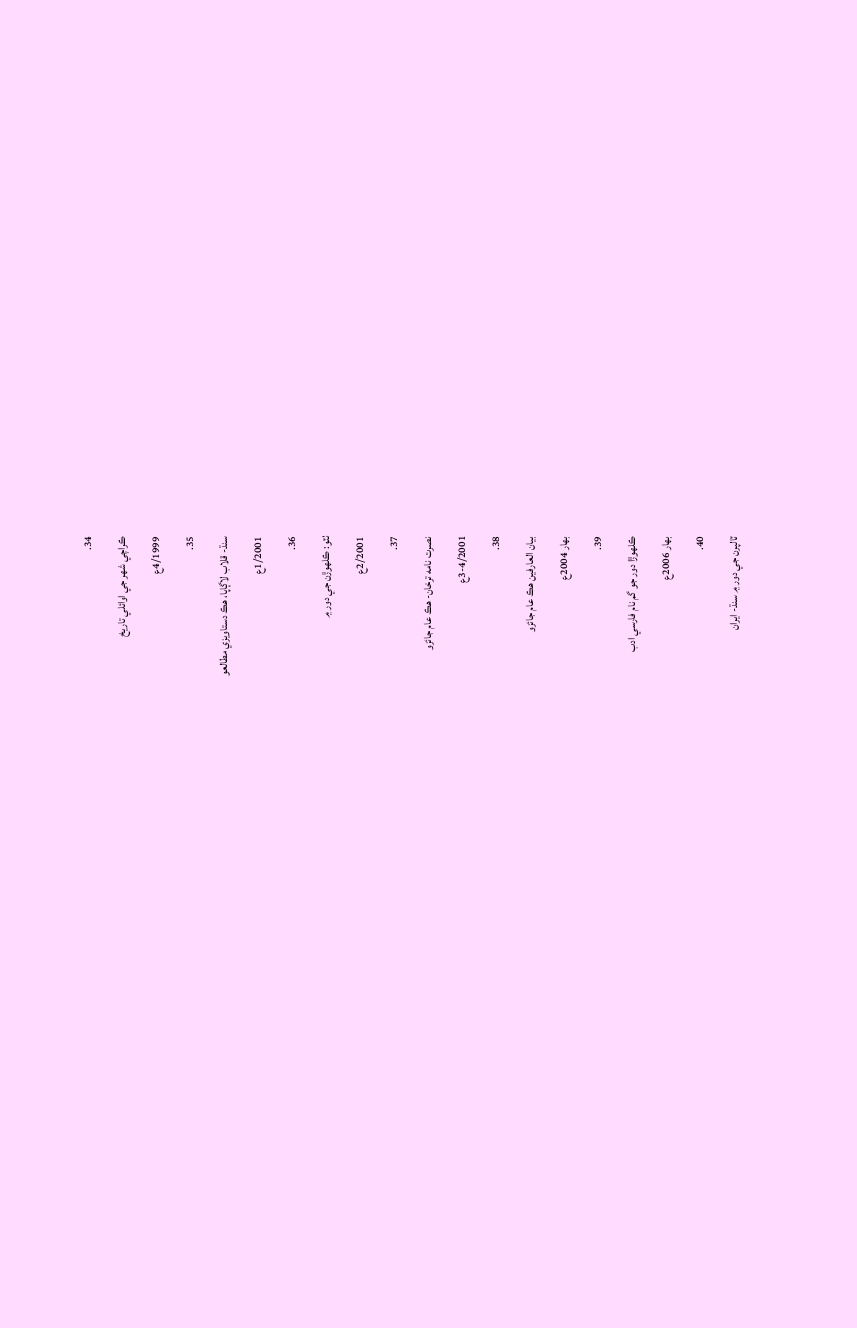34.

ڪراچي شھر جي اوائلي تاريخ

4/1999ع

35.

سنڌ- قلاب لاڳاپا، هڪ دستاويزي مطالعو

1/2001ع

36.

ٺٽو: ڪلھوڙن جي دور ۾

2/2001ع

37.

نصرت نامه ترخان- هڪ عام جائزو

3-4/2001ع

38.

بيان العارفين هڪ عام جائزو

بھار 2004ع

39.

ڪلھوڙا دور جو گم نام فارسي ادب

بھار 2006ع

40.

ٽالپرن جي دور ۾ سنڌ- ايران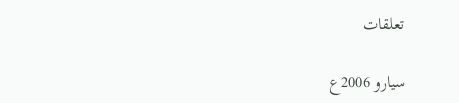تعلقات

سيارو 2006ع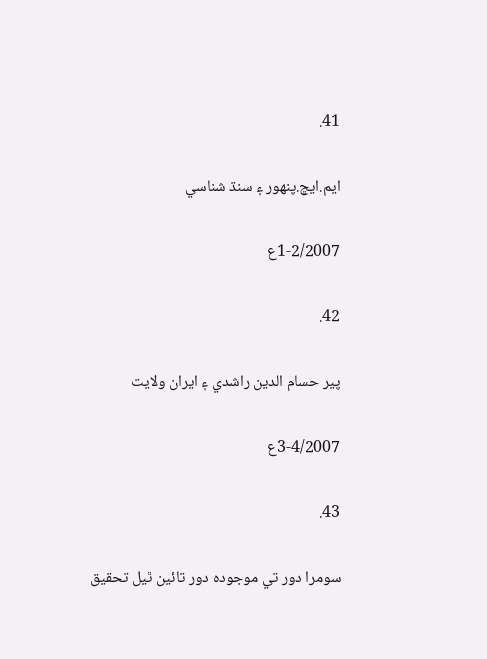41.

ايم.ايڇ.پنھور ۽ سنڌ شناسي

1-2/2007ع

42.

پير حسام الدين راشدي ۽ ايران ولايت

3-4/2007ع

43.

سومرا دور تي موجوده دور تائين ٿيل تحقيق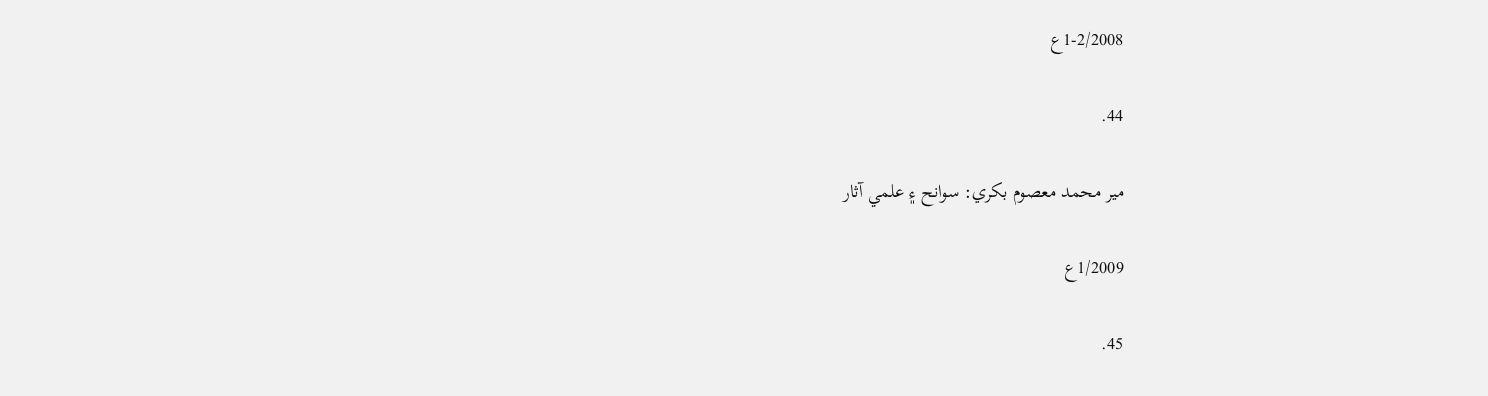1-2/2008ع

44.

مير محمد معصوم بکري: سوانح ۽ علمي آثار

1/2009ع

45.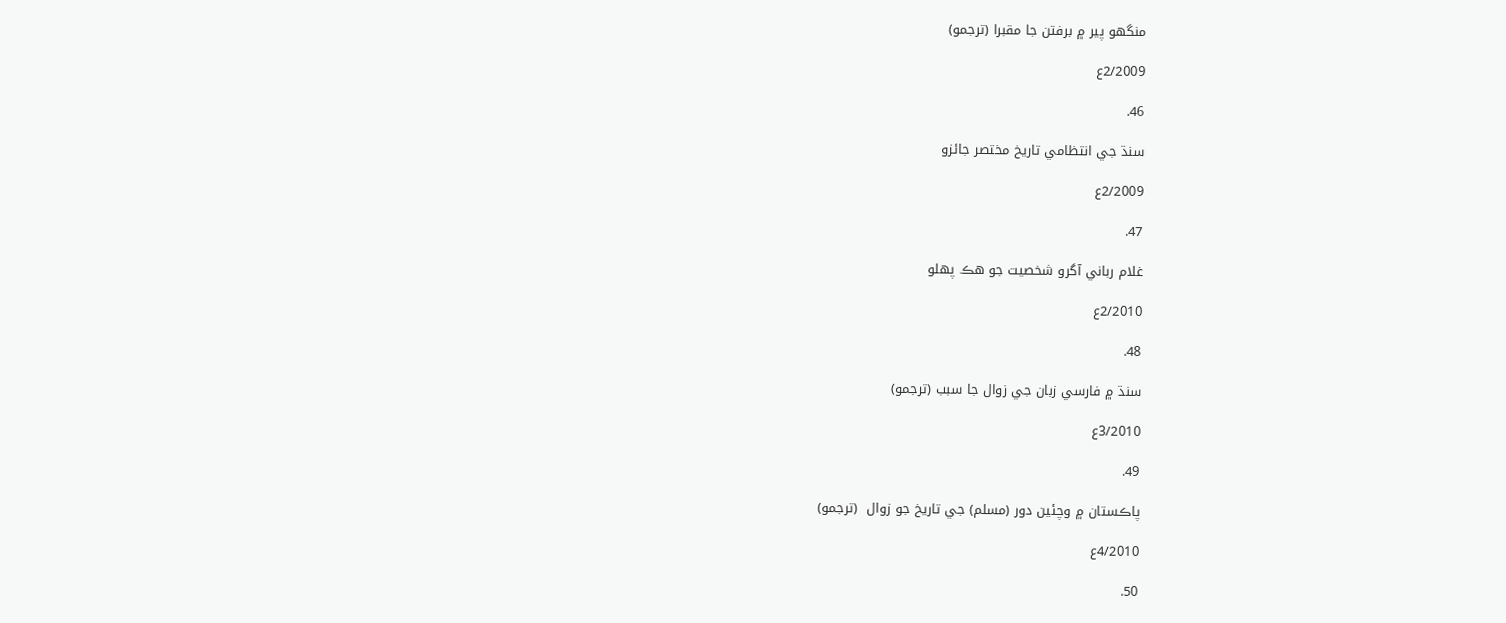منگهو پير ۾ برفتن جا مقبرا (ترجمو)

2/2009ع

46.

سنڌ جي انتظامي تاريخ مختصر جائزو

2/2009ع

47.

غلام رباني آگرو شخصيت جو هڪ پھلو

2/2010ع

48.

سنڌ ۾ فارسي زبان جي زوال جا سبب (ترجمو)

3/2010ع

49.

پاڪستان ۾ وچئين دور (مسلم) جي تاريخ جو زوال  (ترجمو)

4/2010ع

50.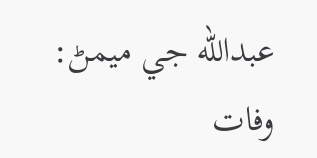عبدالله جي ميمڻ: وفات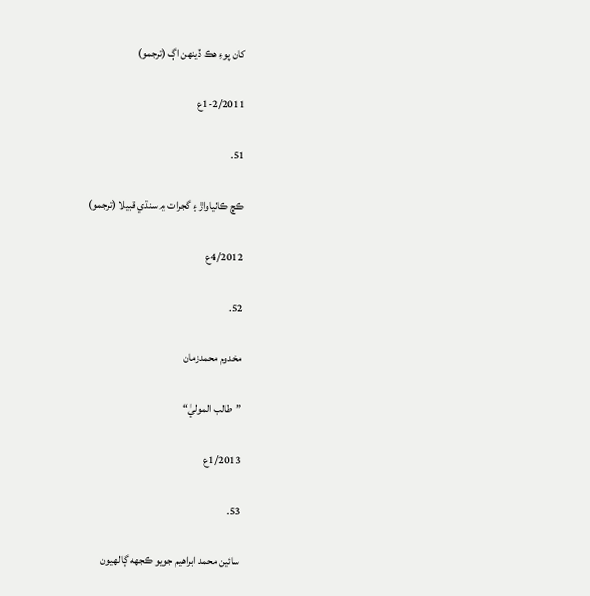کان پوءِ هڪ ڏينھن اڳ (ترجمو)

1-2/2011ع

51.

ڪڇ ڪاٺياواڙ ۽ گجرات ۾ سنڌي قبيلا (ترجمو)

4/2012ع

52.

مخدوم محمدزمان

”طالب الموليٰ“

1/2013ع

53.

سائين محمد ابراهيم جويو ڪجهه ڳالھيون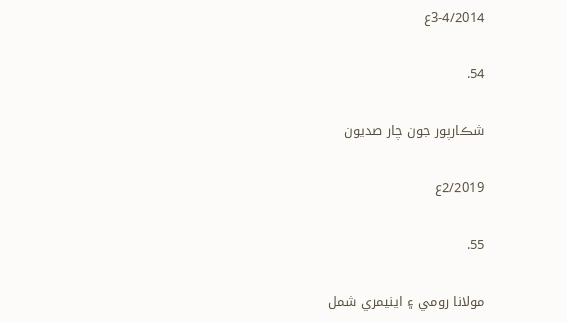3-4/2014ع

54.

شڪارپور جون چار صديون

2/2019ع

55.

مولانا رومي ۽ اينيمري شمل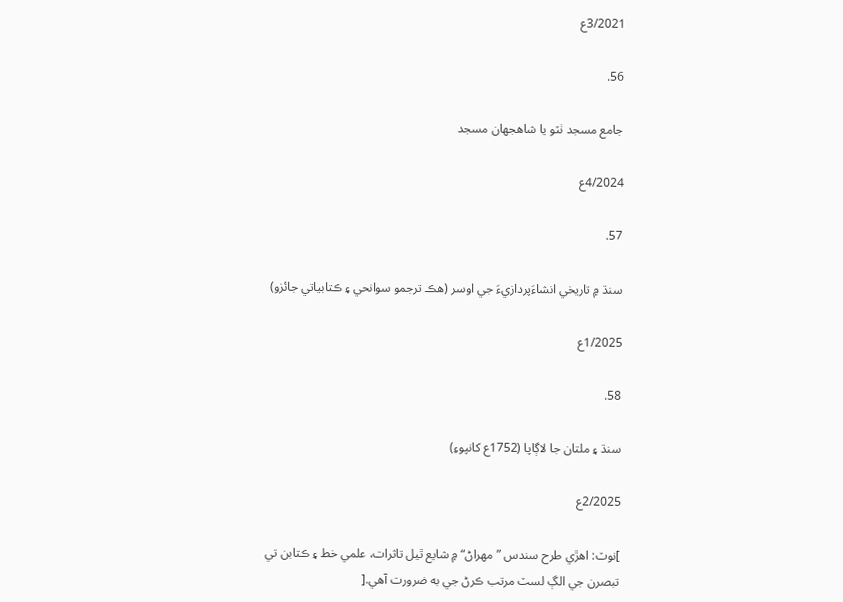3/2021ع

56.

جامع مسجد ٺٽو يا شاهجھان مسجد

4/2024ع

57.

سنڌ ۾ تاريخي انشاءَپردازيءَ جي اوسر (هڪ ترجمو سوانحي ۽ ڪتابياتي جائزو)

1/2025ع

58.

سنڌ ۽ ملتان جا لاڳاپا (1752ع کانپوءِ)

2/2025ع

]نوٽ: اهڙي طرح سندس ”مھراڻ“ ۾ شايع ٿيل تاثرات، علمي خط ۽ ڪتابن تي تبصرن جي الڳ لسٽ مرتب ڪرڻ جي به ضرورت آهي.[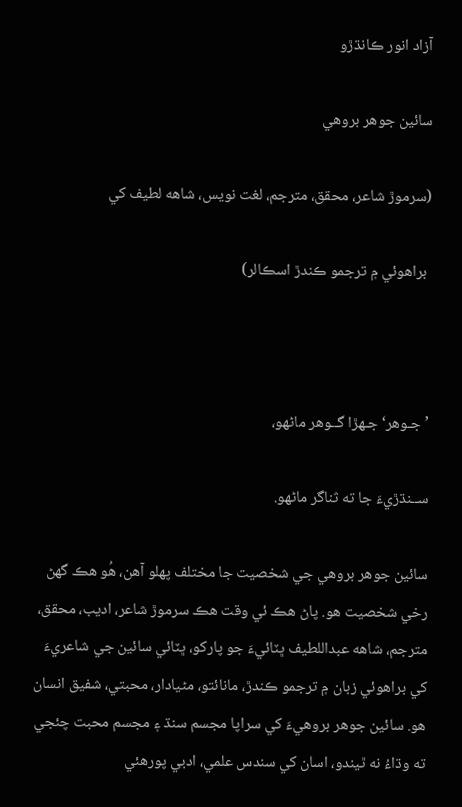آزاد انور ڪانڌڙو

سائين جوهر بروهي

(سرموڙ شاعر، محقق، مترجم، لغت نويس، شاھه لطيف کي

 براھوئي ۾ ترجمو ڪندڙ اسڪالر)



’جـوهر‘ جـھڙا گــوهر ماڻھو،

ســنڌڙيءَ جا ته ثناگر ماڻھو.

سائين جوهر بروهي جي شخصيت جا مختلف پھلو آهن، هُو هڪ گهڻ رخي شخصيت هو. پاڻ هڪ ئي وقت هڪ سرموڙ شاعر، اديب، محقق، مترجم، شاهه عبداللطيف ڀٽائيءَ جو پارکو، ڀٽائي سائين جي شاعريءَ کي براهوئي زبان ۾ ترجمو ڪندڙ، مانائتو، مڻيادار، محبتي، شفيق انسان هو. سائين جوهر بروهيءَ کي سراپا مجسم سنڌ ۽ مجسم محبت چئجي ته وڌاءُ نه ٿيندو، اسان کي سندس علمي، ادبي پورهئي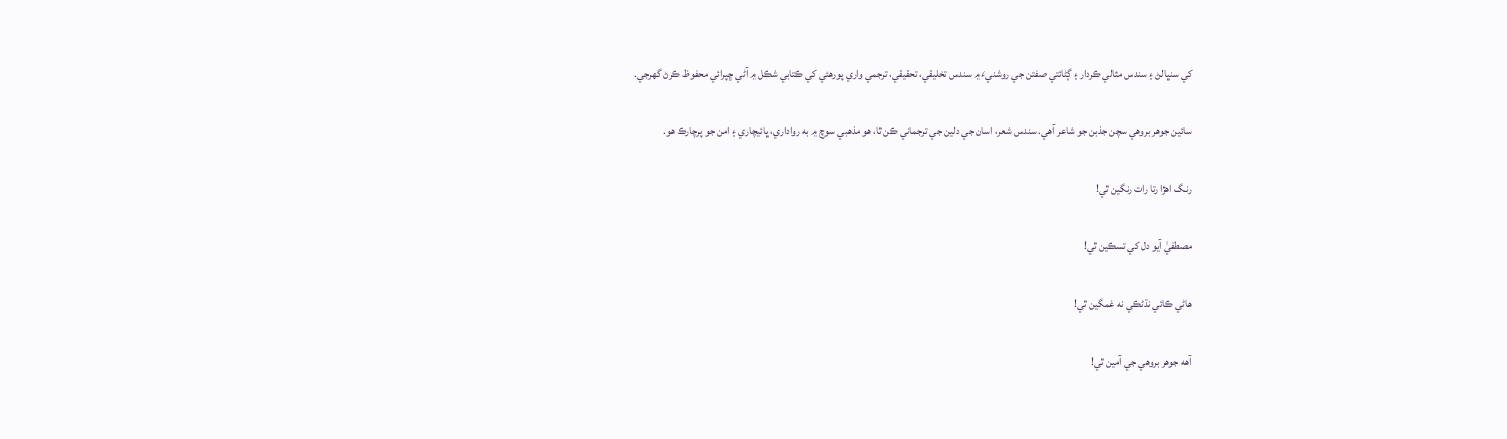کي سنڀالڻ ۽ سندس مثالي ڪردار ۽ ڳڻائتي صفتن جي روشنيءَ ۾ سندس تخليقي، تحقيقي، ترجمي واري پورهئي کي ڪتابي شڪل ۾ آڻي ڇپرائي محفوظ ڪرڻ گهرجي.

سائين جوهر بروهي سچن جذبن جو شاعر آهي. سندس شعر، اسان جي دلين جي ترجماني ڪن ٿا، هو مذهبي سوچ ۾ به رواداري، ڀائيچاري ۽ امن جو پرچارڪ هو.

رنـگ اهڙا رتا رات رنگين ٿي!

مصطفيٰ آيو دل کي تسڪين ٿي!

هاڻي ڪائي نڌڻڪي نه غمگين ٿي!

آهه جوهر بروهي جي آمين ٿي!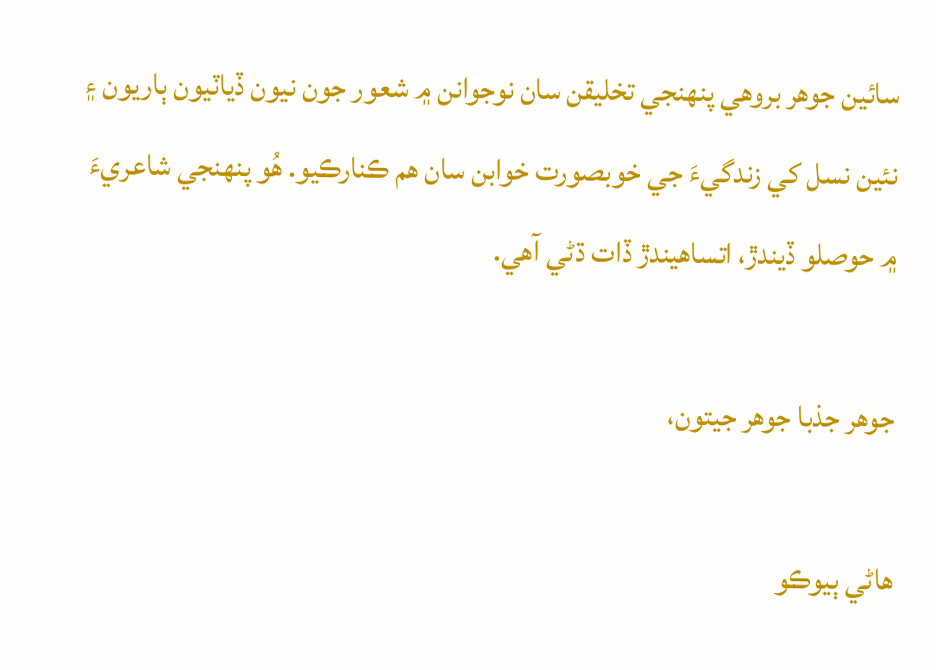سائين جوهر بروهي پنھنجي تخليقن سان نوجوانن ۾ شعور جون نيون ڏياٽيون ٻاريون ۽ نئين نسل کي زندگيءَ جي خوبصورت خوابن سان هم ڪنارڪيو. هُو پنھنجي شاعريءَ ۾ حوصلو ڏيندڙ، اتساهيندڙ ڏات ڌڻي آهي.

جوهر جذبا جوهر جيتون،

هاڻي ٻيوڪو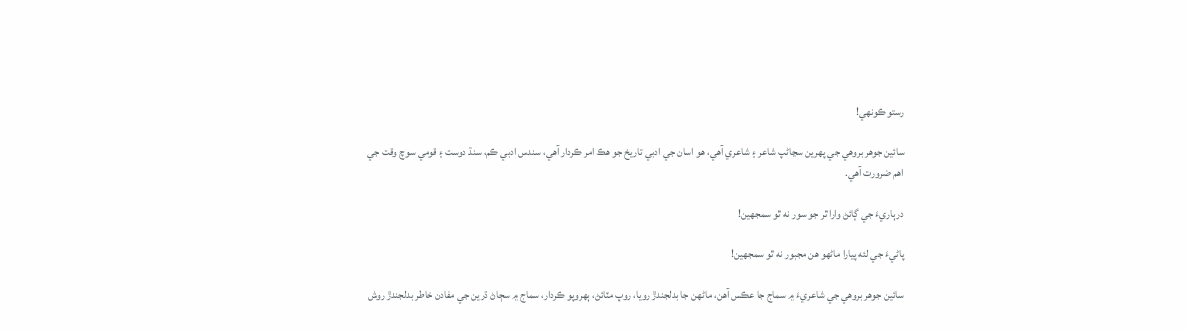رستو ڪونھي!

سائين جوهر بروهي جي پھرين سڃاڻپ شاعر ۽ شاعري آهي، هو اسان جي ادبي تاريخ جو هڪ امر ڪردار آهي، سندس ادبي ڪم، سنڌ دوست ۽ قومي سوچ وقت جي اهم ضرورت آهي.

درٻاريءَ جي ڳائڻ وارا ٿر جو سور نه ٿو سمجهين!

پاڻيءَ جي لئه پيارا ماڻھو هن مجبور نه ٿو سمجهين!

سائين جوهر بروهي جي شاعريءَ ۾ سماج جا عڪس آهن، ماڻھن جا بدلجندڙ رويا، روپ مٽائڻ، ٻھروپو ڪردار، سماج ۾ سڄاڻ ڌرين جي مفادن خاطر بدلجندڙ روش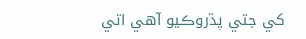کي جتي پڌروڪيو آهي اتي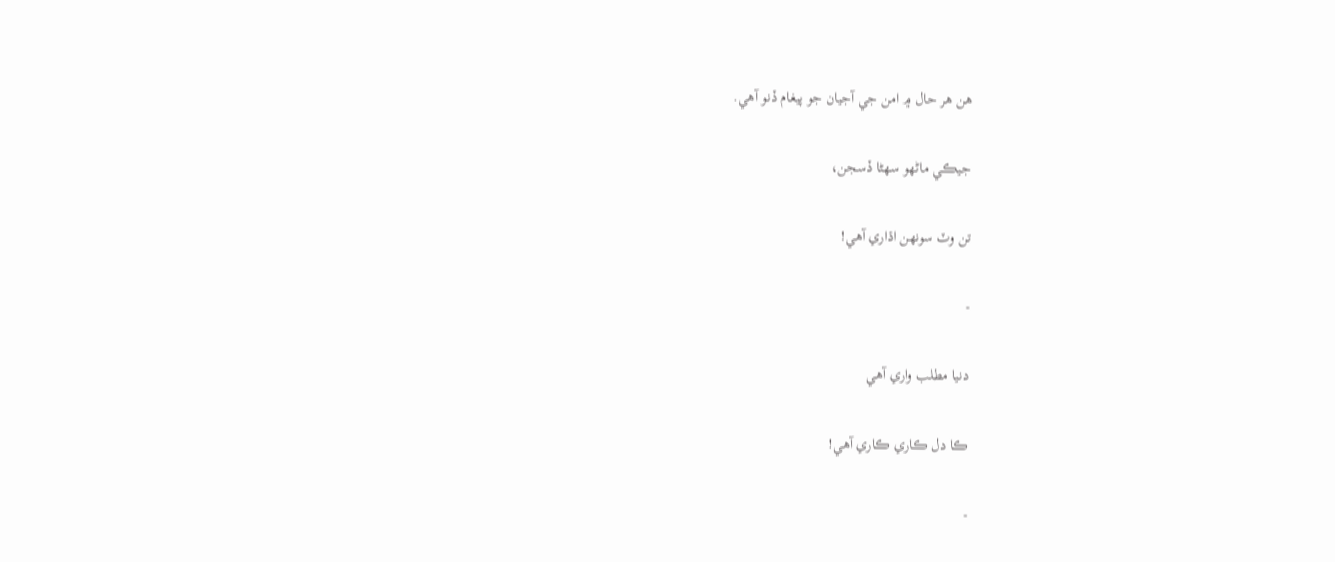هن هر حال ۾ امن جي آجيان جو پيغام ڏنو آهي.

جيڪي ماڻھو سھڻا ڏسجن،

تن وٽ سونهن اڌاري آهي!

-

دنيا مطلب واري آهي

ڪا دل ڪاري ڪاري آهي!

-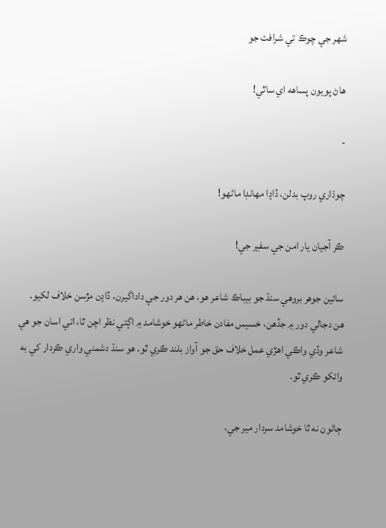شھر جي چوڪ تي شرافت جو

هاڻ پويون پساهه اي ساٿي!

-

چوڌاري روپ بدلن، ڏاڍا مھانڊا ماڻھو!

ڪر آجيان يار امن جي سفير جي!

سائين جوهر بروهي سنڌ جو بيباڪ شاعر هو، هن هر دور جي داداگيرن، ڏاڍن مڙسن خلاف لکيو. هن دجالي دور ۾ جڏهن، خسيس مفادن خاطر ماڻھو خوشامد ۾ اڳتي نظر اچن ٿا، اتي اسان جو هي شاعر وڏي واڪي اهڙي عمل خلاف حق جو آواز بلند ڪري ٿو. هو سنڌ دشمني واري ڪردار کي به وائکو ڪري ٿو.

ڄاڻون نه ٿا خوشامد سردار مير جي،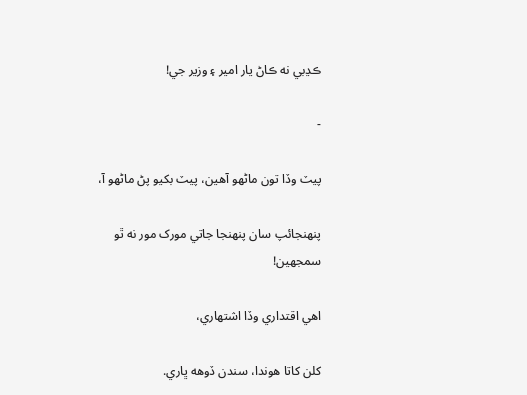ڪڍبي نه ڪاڻ يار امير ۽ وزير جي!

-

پيٽ وڏا تون ماڻھو آهين، پيٽ بکيو پڻ ماڻھو آ،

پنھنجائپ سان پنھنجا جاتي مورک مور نه ٿو سمجهين!

اهي اقتداري وڏا اشتھاري،

کلن کاتا هوندا، سندن ڏوهه ڀاري.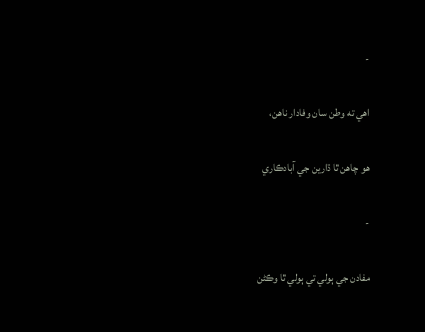-

اهي ته وطن سان وفادار ناهن،

هو چاهن ٿا ڌارين جي آبادڪاري

-

مفادن جي ٻولي تي ٻولي ٿا وڪڻن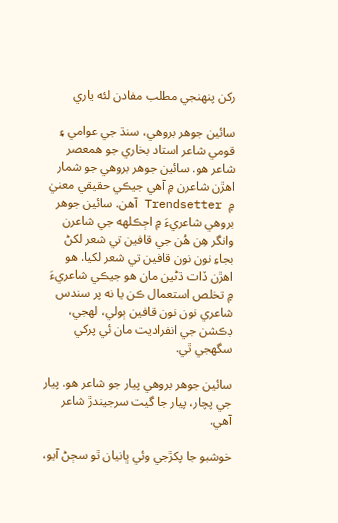رکن پنھنجي مطلب مفادن لئه ياري

سائين جوهر بروهي، سنڌ جي عوامي ۽ قومي شاعر استاد بخاري جو همعصر شاعر هو. سائين جوهر بروهي جو شمار اهڙن شاعرن ۾ آهي جيڪي حقيقي معنيٰ ۾ Trendsetter آهن. سائين جوهر بروهي شاعريءَ ۾ اڄڪلھه جي شاعرن وانگر هِن هُن جي قافين تي شعر لکڻ بجاءِ نون نون قافين تي شعر لکيا. هو اهڙن ڏات ڌڻين مان هو جيڪي شاعريءَ ۾ تخلص استعمال ڪن يا نه پر سندس شاعري نون نون قافين ٻولي، لھجي، ڊڪشن جي انفراديت مان ئي پرکي سگهجي ٿي.

سائين جوهر بروهي پيار جو شاعر هو. پيار جي پچار، پيار جا گيت سرجيندڙ شاعر آهي.

خوشبو جا پکڙجي وئي ڀانيان ٿو سڄڻ آيو،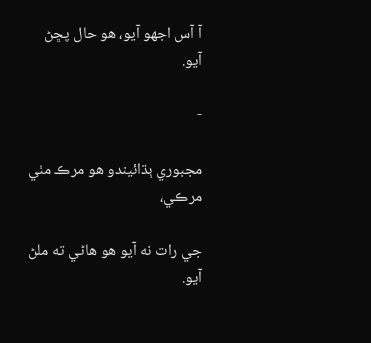آ آس اجھو آيو، هو حال پڇڻ آيو.

-

مجبوري ٻڌائيندو هو مرڪ مٺي مرڪي،

جي رات نه آيو هو هاڻي ته ملڻ آيو.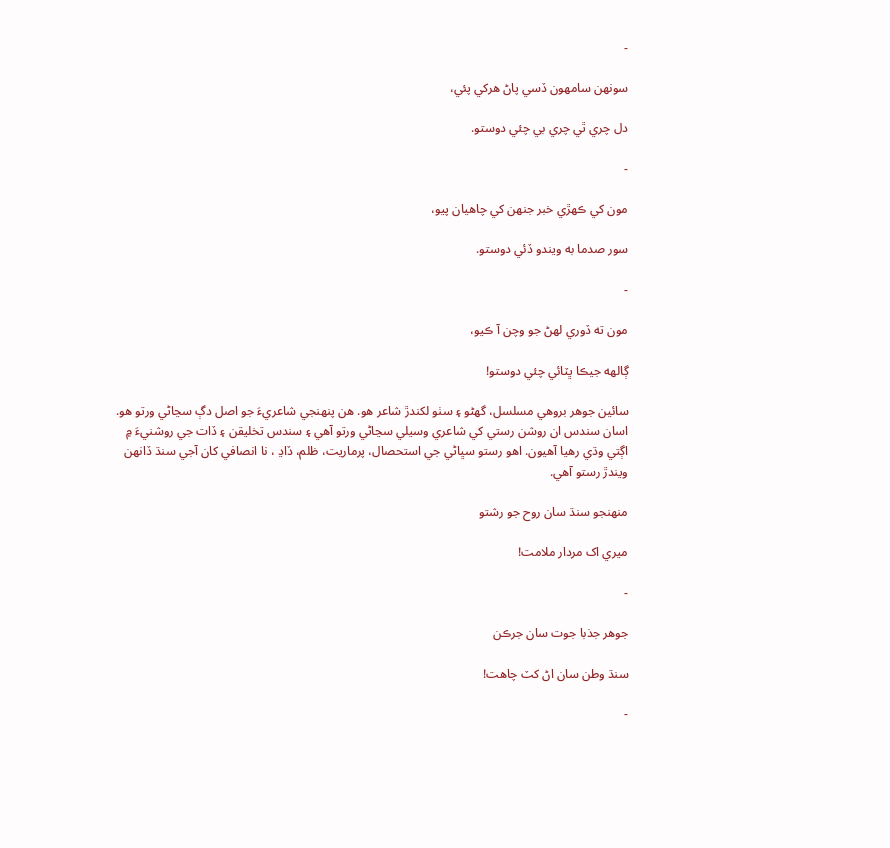-

سونھن سامھون ڏسي پاڻ هرکي پئي،

دل چري ٿي چري بي چئي دوستو.

-

مون کي ڪھڙي خبر جنھن کي چاهيان پيو،

سور صدما به ويندو ڏئي دوستو.

-

مون ته ڏوري لھڻ جو وچن آ ڪيو،

ڳالھه جيڪا ڀٽائي چئي دوستو!

سائين جوهر بروهي مسلسل، گھڻو ۽ سٺو لکندڙ شاعر هو. هن پنھنجي شاعريءَ جو اصل دڳ سڃاڻي ورتو هو. اسان سندس ان روشن رستي کي شاعري وسيلي سڃاڻي ورتو آهي ۽ سندس تخليقن ۽ ڏات جي روشنيءَ ۾ اڳتي وڌي رهيا آهيون. اهو رستو سڀاڻي جي استحصال، پرماريت، ظلم، ڏاڍ ، نا انصافي کان آجي سنڌ ڏانھن ويندڙ رستو آهي.

منھنجو سنڌ سان روح جو رشتو

ميري اک مردار ملامت!

-

جوهر جذبا جوت سان جرڪن

سنڌ وطن سان اڻ کٽ چاهت!

-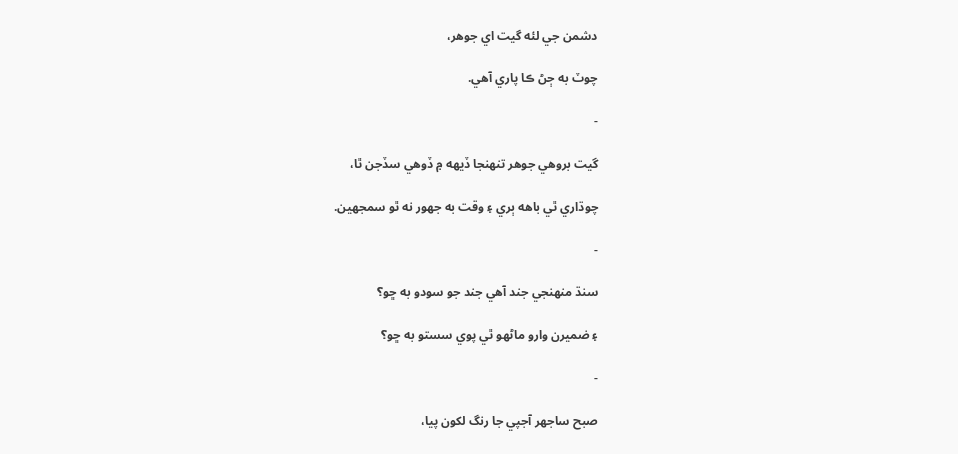دشمن جي لئه گيت اي جوهر،

چوٽ به ڄڻ ڪا پاري آهي.

-

گيت بروهي جوهر تنھنجا ڏيھه ۾ ڏوهي سڏجن ٿا،

چوڌاري ٿي باهه ٻري ۽ وقت به جھور نه ٿو سمجھين.

-

سنڌ منھنجي جند آهي جند جو سودو به ڇو؟

۽ ضميرن وارو ماڻھو ٿي پوي سستو به ڇو؟

-

صبح ساجھر آجپي جا رنگ لکون پيا،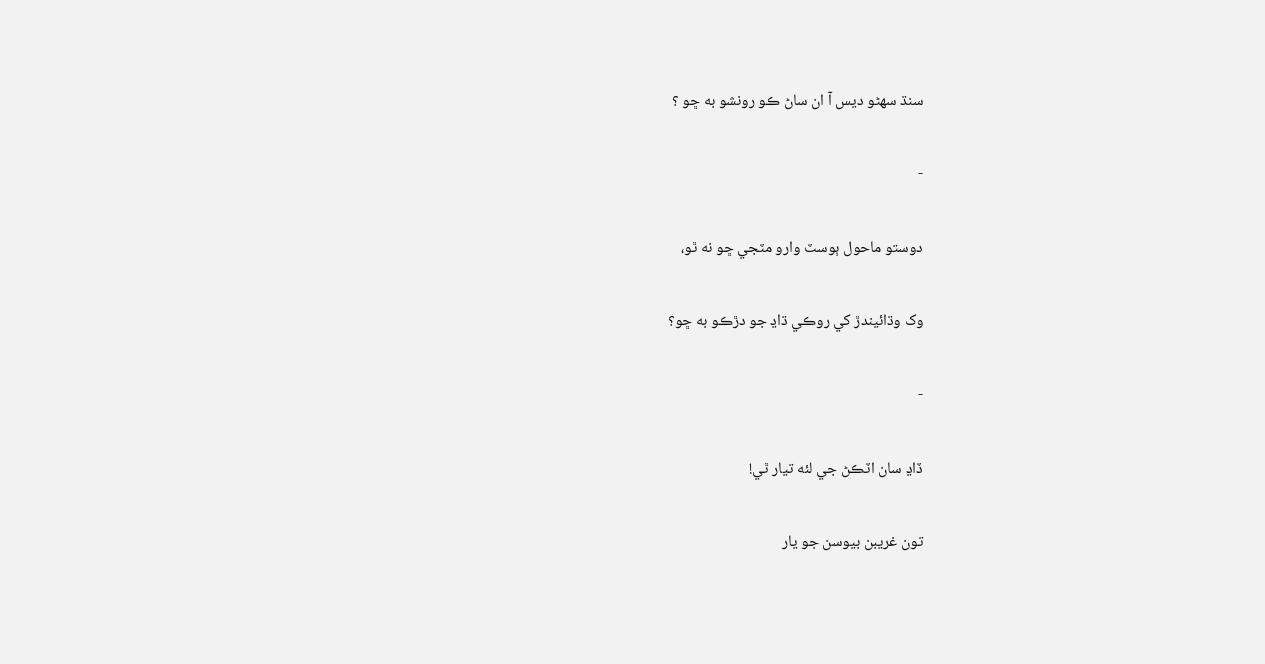سنڌ سھڻو ديس آ ان ساڻ ڪو رونشو به ڇو ؟

-

دوستو ماحول ٻوسٽ وارو مٽجي ڇو نه ٿو،

وک وڌائيندڙ کي روڪي ڌاڍ جو دڙڪو به ڇو؟

-

ڏاڍ سان اٽڪڻ جي لئه تيار ٿي!

تون غريبن بيوسن جو يار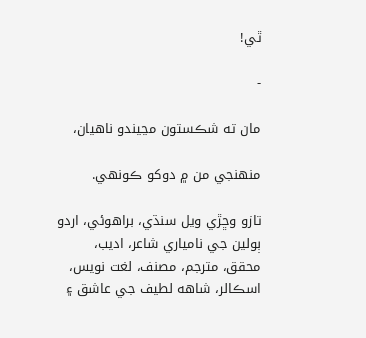ٿي!

-

مان ته شڪستون مڃيندو ناهيان،

منھنجي من ۾ دوکو ڪونھي.

تازو وڇڙي ويل سنڌي، براهوئي، اردو ٻولين جي نامياري شاعر، اديب، محقق، مترجم، مصنف، لغت نويس، اسڪالر، شاهه لطيف جي عاشق ۽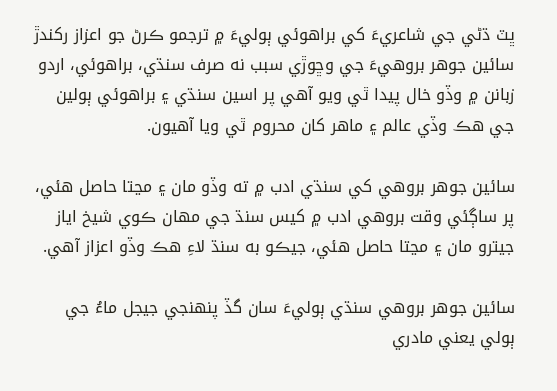ڀٽ ڌڻي جي شاعريءَ کي براهوئي ٻوليءَ ۾ ترجمو ڪرڻ جو اعزاز رکندڙ سائين جوهر بروهيءَ جي وڇوڙي سبب نه صرف سنڌي، براهوئي، اردو زبانن ۾ وڏو خال پيدا ٿي ويو آهي پر اسين سنڌي ۽ براهوئي ٻولين جي هڪ وڏي عالم ۽ ماهر کان محروم ٿي ويا آهيون.

سائين جوهر بروهي کي سنڌي ادب ۾ ته وڏو مان ۽ مڃتا حاصل هئي، پر ساڳئي وقت بروهي ادب ۾ کيس سنڌ جي مھان ڪوي شيخ اياز جيترو مان ۽ مڃتا حاصل هئي، جيڪو به سنڌ لاءِ هڪ وڏو اعزاز آهي.

سائين جوهر بروهي سنڌي ٻوليءَ سان گڏ پنھنجي جيجل ماءُ جي ٻولي يعني مادري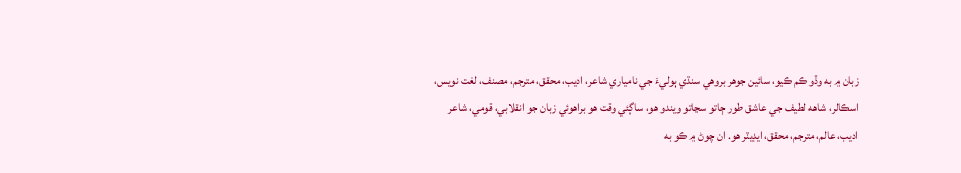زبان ۾ به وڏو ڪم ڪيو، سائين جوهر بروهي سنڌي ٻوليءَ جي نامياري شاعر، اديب، محقق، مترجم، مصنف، لغت نويس، اسڪالر، شاهه لطيف جي عاشق طور ڄاتو سڃاتو ويندو هو، ساڳئي وقت هو براهوئي زبان جو انقلابي، قومي، شاعر اديب، عالم، مترجم، محقق، ايڊيٽر هو. ان چوڻ ۾ ڪو به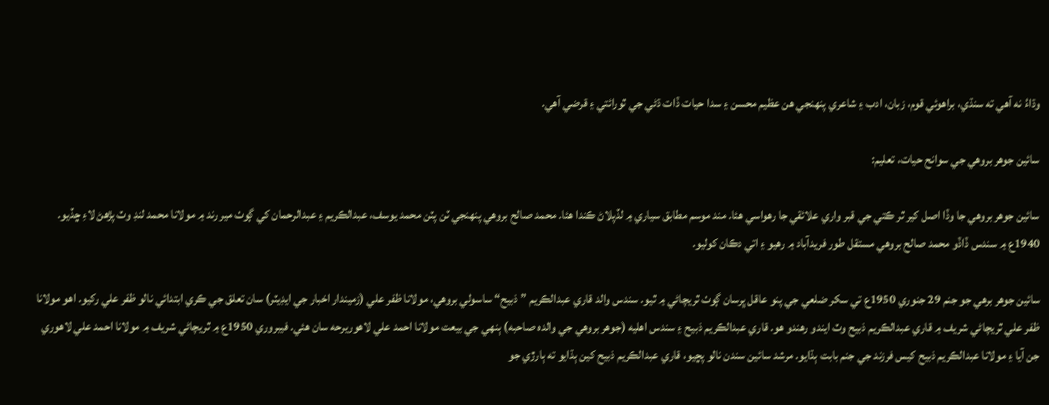وڌاءُ نه آهي ته سنڌي، براهوئي قوم، زبان، ادب ۽ شاعري پنھنجي هن عظيم محسن ۽ سدا حيات ڏات ڌڻي جي ٿورائتي ۽ قرضي آهي.

سائين جوهر بروهي جي سوانح حيات، تعليم:

سائين جوهر بروهي جا وڏا اصل کير ٿر ڪتي جي قبر واري علائقي جا رهواسي هئا. مند موسم مطابق سياري ۾ لڏپلاڻ ڪندا هئا. محمد صالح بروهي پنھنجي ٽن پٽن محمد يوسف، عبدالڪريم ۽ عبدالرحمان کي ڳوٺ مير رند ۾ مولانا محمد لنڊ وٽ پڙهڻ لاءِ ڇڏيو. 1940ع ۾ سندس ڏاڏو محمد صالح بروهي مستقل طور فريدآباد ۾ رهيو ۽ اتي دڪان کوليو.

سائين جوهر برهي جو جنم 29 جنوري 1950ع تي سکر ضلعي جي پنو عاقل ڀرسان ڳوٺ ٿريچاڻي ۾ ٿيو. سندس والد قاري عبدالڪريم ”ذبيح“ ساسولي بروهي، مولانا ظفر علي (زميندار اخبار جي ايڊيٽر) سان تعلق جي ڪري ابتدائي نالو ظفر علي رکيو. اهو مولانا ظفر علي ٿريچاڻي شريف ۾ قاري عبدالڪريم ذبيح وٽ ايندو رهندو هو. قاري عبدالڪريم ذبيح ۽ سندس اهليه (جوهر بروهي جي والده صاحبه) ٻنھي جي بيعت مولانا احمد علي لاهوريرحه سان هئي. فيبروري 1950ع ۾ ٿريچاڻي شريف ۾ مولانا احمد علي لاهوري جن آيا ۽ مولانا عبدالڪريم ذبيح کيس فرزند جي جنم بابت ٻڌايو. مرشد سائين سندن نالو پڇيو، قاري عبدالڪريم ذبيح کين ٻڌايو ته ٻارڙي جو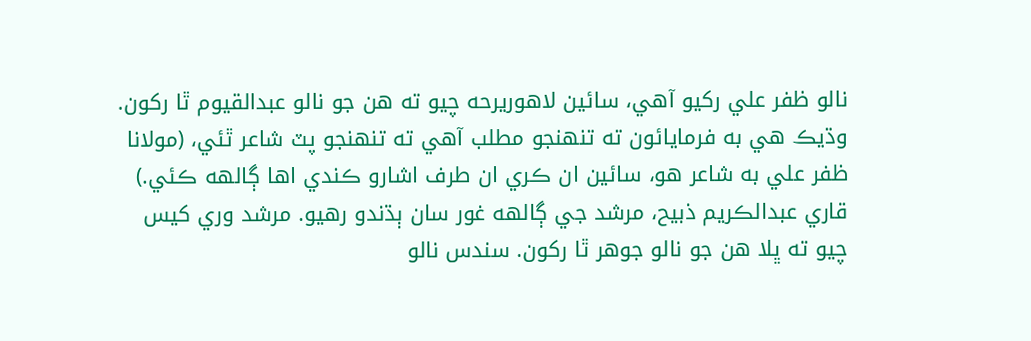نالو ظفر علي رکيو آهي، سائين لاهوريرحه چيو ته هن جو نالو عبدالقيوم ٿا رکون. وڌيڪ هي به فرمايائون ته تنھنجو مطلب آهي ته تنھنجو پٽ شاعر ٿئي، (مولانا ظفر علي به شاعر هو، سائين ان ڪري ان طرف اشارو ڪندي اها ڳالھه ڪئي.) قاري عبدالڪريم ذبيح، مرشد جي ڳالھه غور سان ٻڌندو رهيو. مرشد وري کيس چيو ته ڀلا هن جو نالو جوهر ٿا رکون. سندس نالو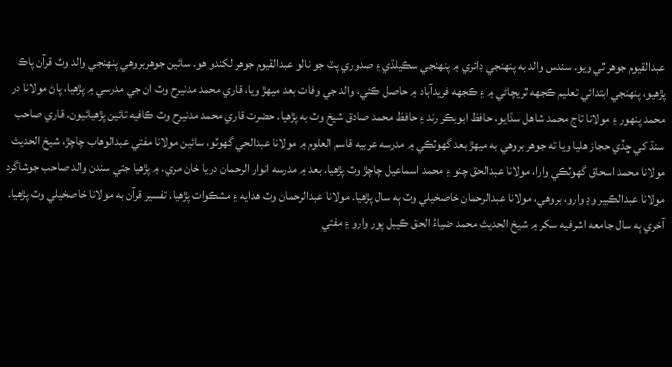عبدالقيوم جوهر ٿي ويو. سندس والد به پنھنجي ڊائري ۾ پنھنجي سڪيلڌي ۽ صدوري پٽ جو نالو عبدالقيوم جوهر لکندو هو. سائين جوهربروهي پنھنجي والد وٽ قرآن پاڪ پڙهيو، پنھنجي ابتدائي تعليم ڪجهه ٿريچاڻي ۾ ۽ ڪجهه فريدآباد ۾ حاصل ڪئي، والد جي وفات بعد ميھڙ ويا، قاري محمد مدنيرح وٽ ان جي مدرسي ۾ پڙهيا، پاڻ مولانا در محمد پنھور ۽ مولانا تاج محمد شاهل سڌايو، حافظ ابوبڪر رند ۽ حافظ محمد صادق شيخ وٽ به پڙهيا. حضرت قاري محمد مدنيرح وٽ ڪافيه تائين پڙهيائيون. قاري صاحب سنڌ کي ڇڏي حجاز هليا ويا ته جوهر بروهي به ميھڙ بعد گھوٽڪي ۾ مدرسه عربيه قاسم العلوم ۾ مولانا عبدالحي گھوٽو، سائين مولانا مفتي عبدالوهاب چاچڙ، شيخ الحديث مولانا محمد اسحاق گهوٽڪي وارا، مولانا عبدالحق چنو ۽ محمد اسماعيل چاچڙ وٽ پڙهيا. بعد ۾ مدرسه انوار الرحمان دريا خان مري. ۾ پڙهيا جتي سندن والد صاحب جوشاگرد مولانا عبدالڪبير وڍ وارو، بروهي، مولانا عبدالرحمان خاصخيلي وٽ ٻه سال پڙهيا. مولانا عبدالرحمان وٽ هدايه ۽ مشڪوات پڙهيا. تفسير قرآن به مولانا خاصخيلي وٽ پڙهيا. آخري ٻه سال جامعه اشرفيه سکر ۾ شيخ الحديث محمد ضياءُ الحق ڪيبل پور وارو ۽ مفتي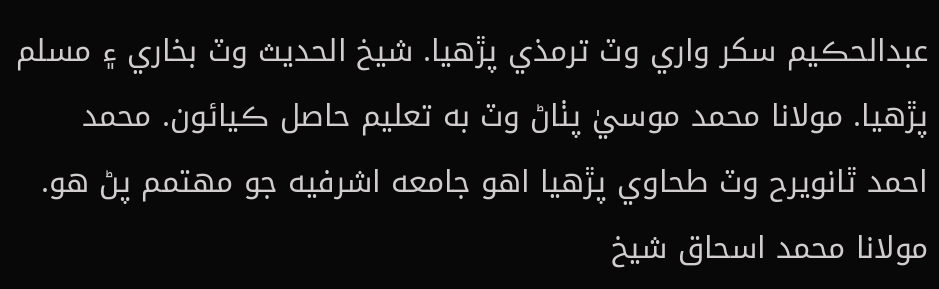عبدالحڪيم سکر واري وٽ ترمذي پڙهيا. شيخ الحديث وٽ بخاري ۽ مسلم پڙهيا. مولانا محمد موسيٰ پٺاڻ وٽ به تعليم حاصل ڪيائون. محمد احمد ٿانويرح وٽ طحاوي پڙهيا اهو جامعه اشرفيه جو مھتمم پڻ هو. مولانا محمد اسحاق شيخ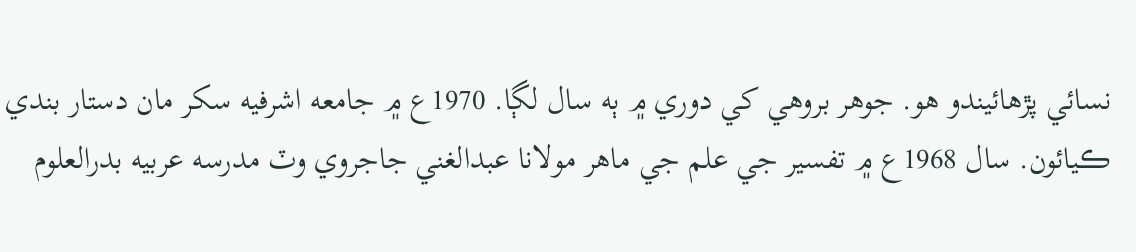نسائي پڙهائيندو هو. جوهر بروهي کي دوري ۾ ٻه سال لڳا. 1970ع ۾ جامعه اشرفيه سکر مان دستار بندي ڪيائون. سال 1968ع ۾ تفسير جي علم جي ماهر مولانا عبدالغني جاجروي وٽ مدرسه عربيه بدرالعلوم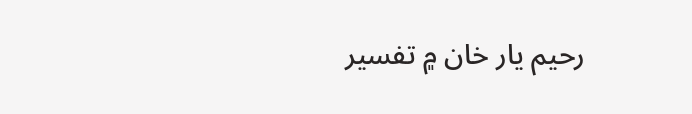رحيم يار خان ۾ تفسير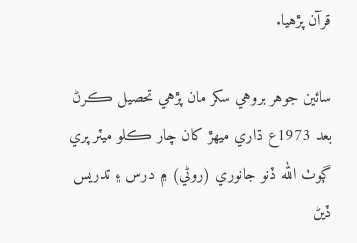قرآن پڙهيا.

سائين جوهر بروهي سکر مان پڙهي تحصيل ڪرڻ بعد 1973ع ڌاري ميھڙ کان چار ڪلو ميٽر پري ڳوٺ الله ڏنو جانوري (روڻي) ۾ درس ۽ تدريس ڏيڻ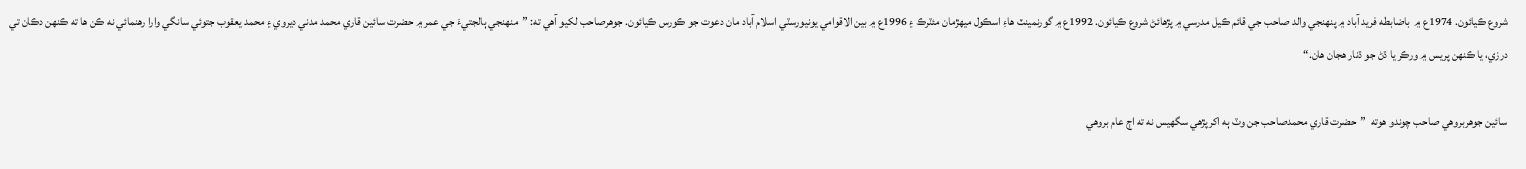شروع ڪيائون. 1974ع ۾  باضابطه فريد آباد ۾ پنھنجي والد صاحب جي قائم ڪيل مدرسي ۾ پڙهائڻ شروع ڪيائون. 1992ع ۾ گورنمينٽ هاءِ اسڪول ميھڙمان مئٽرڪ ۽ 1996ع ۾ بين الاقوامي يونيورسٽي اسلام آباد مان دعوت جو ڪورس ڪيائون. جوهرصاحب لکيو آهي ته: ”منھنجي ٻالجتيءَ جي عمر ۾ حضرت سائين قاري محمد مدني ديروي ۽ محمد يعقوب جتوئي سانگي وارا رهنمائي نه ڪن ها ته ڪنھن دڪان تي درزي، يا ڪنھن پريس ۾ ورڪر يا ڌڻ جو ڌنار هجان هان.“

سائين جوهربروهي صاحب چوندو هوته  ”حضرت قاري محمدصاحب جن وٽ ٻه اکرپڙهي سگهيس نه ته اڄ عام بروهي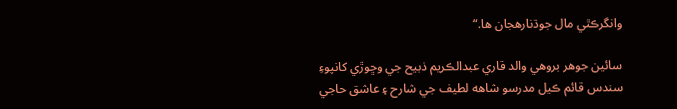وانگرڪٿي مال جوڌنارهجان ها.“

سائين جوهر بروهي والد قاري عبدالڪريم ذبيح جي وڇوڙي کانپوءِ سندس قائم ڪيل مدرسو شاهه لطيف جي شارح ۽ عاشق حاجي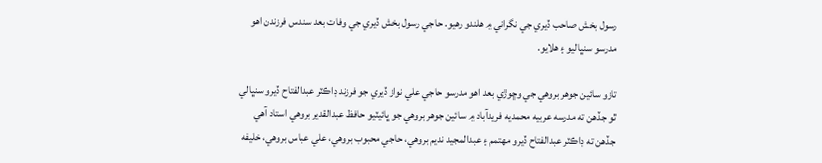رسول بخش صاحب ڏيري جي نگراني ۾ هلندو رهيو. حاجي رسول بخش ڏيري جي وفات بعد سندس فرزندن اهو مدرسو سنڀاليو ۽ هلايو.

تازو سائين جوهر بروهي جي وڇوڙي بعد اهو مدرسو حاجي علي نواز ڏيري جو فرزند ڊاڪٽر عبدالفتاح ڏيرو سنڀالي ٿو جڏهن ته مدرسه عربيه محمديه فريدآباد ۾ سائين جوهر بروهي جو ڀائيٽيو حافظ عبدالقدير بروهي استاد آهي جڏهن ته ڊاڪٽر عبدالفتاح ڏيرو مھتمم ۽ عبدالمجيد نديم بروهي، حاجي محبوب بروهي، علي عباس بروهي، خليفه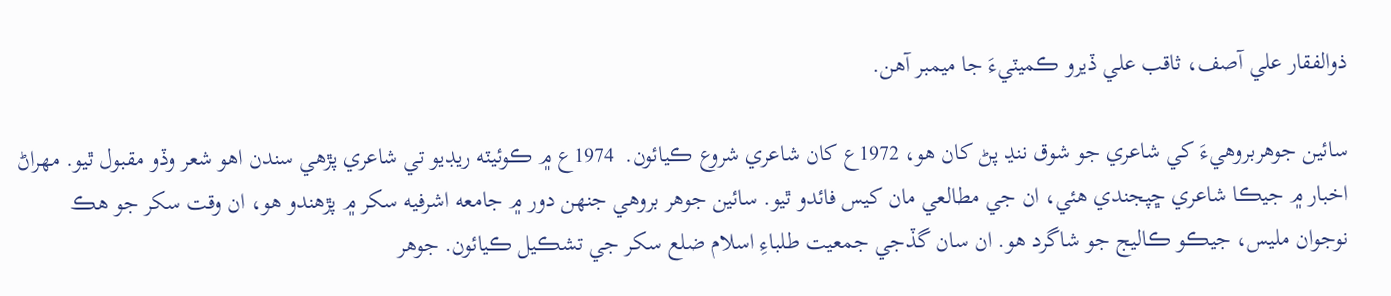ذوالفقار علي آصف، ثاقب علي ڏيرو ڪميٽيءَ جا ميمبر آهن.

سائين جوهربروهيءَ کي شاعري جو شوق ننڍ پڻ کان هو، 1972ع کان شاعري شروع ڪيائون.  1974ع ۾ ڪوئيٽه ريڊيو تي شاعري پڙهي سندن اهو شعر وڏو مقبول ٿيو. مھراڻ اخبار ۾ جيڪا شاعري ڇپجندي هئي، ان جي مطالعي مان کيس فائدو ٿيو. سائين جوهر بروهي جنھن دور ۾ جامعه اشرفيه سکر ۾ پڙهندو هو، ان وقت سکر جو هڪ نوجوان مليس، جيڪو ڪاليج جو شاگرد هو. ان سان گڏجي جمعيت طلباءِ اسلام ضلع سکر جي تشڪيل ڪيائون. جوهر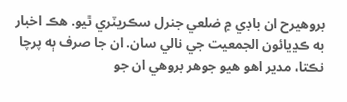بروهيرح ان باڊي ۾ ضلعي جنرل سڪريٽري ٿيو. هڪ اخبار به ڪڍيائون الجمعيت جي نالي سان. ان جا صرف ٻه پرچا نڪتا، مدير اهو هيو جوهر بروهي ان جو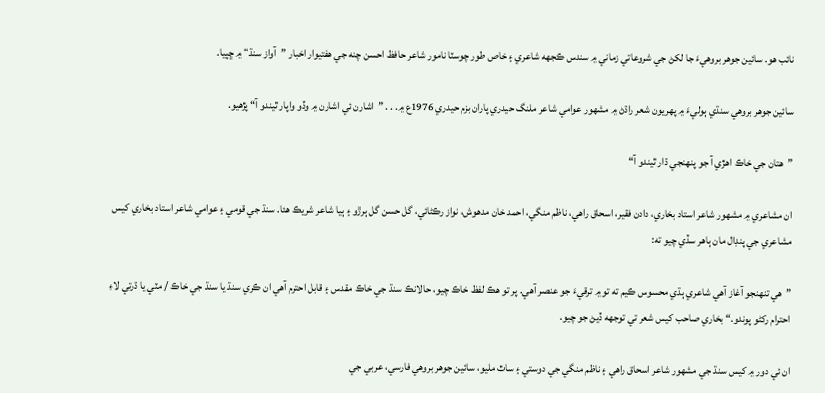نائب هو. سائين جوهر بروهيءَ جا لکڻ جي شروعاتي زماني ۾ سندس ڪجهه شاعري ۽ خاص طور چوسٽا نامور شاعر حافظ احسن چنه جي هفتيوار اخبار ”آواز سنڌ“ ۾ ڇپيا.

سائين جوهر بروهي سنڌي ٻوليءَ ۾ پھريون شعر راڌڻ ۾ مشھور عوامي شاعر ملنگ حيدري پاران بزم حيدري 1976ع ۾. . . ”اشارن ئي اشارن ۾ وڏو واپار ٿيندو آ“ پڙهيو.

”هتان جي خاڪ اهڙي آ جو پنھنجي ڌار ٿيندو آ“

ان مشاعري ۾ مشھور شاعر استاد بخاري، دادن فقير، اسحاق راهي، ناظم منگي، احمد خان مدهوش، نواز رڪڻائي، گل حسن گل ٻرڙو ۽ ٻيا شاعر شريڪ هئا. سنڌ جي قومي ۽ عوامي شاعر استاد بخاري کيس مشاعري جي پنڊال مان ٻاهر سڏي چيو ته:

”هي تنھنجو آغاز آهي شاعري ٻڌي محسوس ڪيم ته تو ۾ ترقيءَ جو عنصر آهي. پر تو هڪ لفظ خاڪ چيو، حالانڪ سنڌ جي خاڪ مقدس ۽ قابل احترم آهي ان ڪري سنڌ يا سنڌ جي خاڪ / مٽي يا ڌرتي لاءِ احترام رکڻو پوندو.“ بخاري صاحب کيس شعر تي توجهه ڏيڻ جو چيو.

ان ئي دور ۾ کيس سنڌ جي مشھور شاعر اسحاق راهي ۽ ناظم منگي جي دوستي ۽ ساٿ مليو، سائين جوهر بروهي فارسي، عربي جي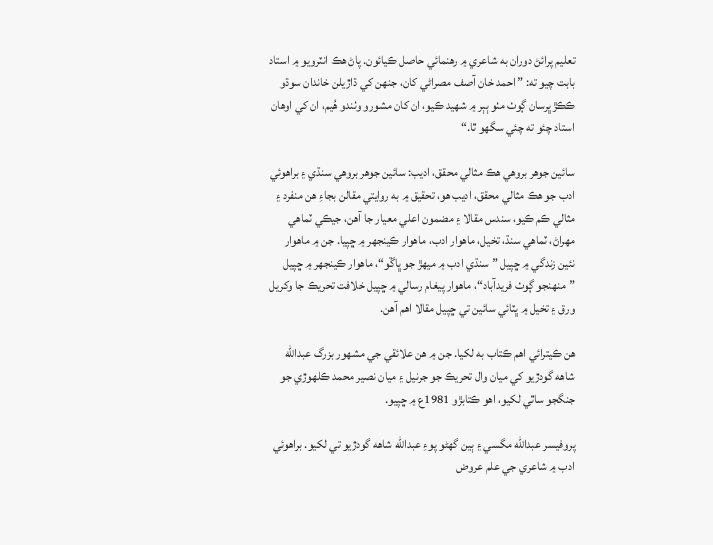تعليم پرائڻ دوران به شاعري ۾ رهنمائي حاصل ڪيائون. پاڻ هڪ انٽرويو ۾ استاد بابت چيو ته: ”احمد خان آصف مصراڻي کان، جنھن کي ڌاڙيلن خاندان سوڌو ڪڪڙ ڀرسان ڳوٺ مٺو ٻٻر ۾ شھيد ڪيو، ان کان مشورو وٺندو هُيم، ان کي اوهان استاد چئو ته چئي سگهو ٿا.“

سائين جوھر بروھي ھڪ مثالي محقق، اديب: سائين جوھر بروھي سنڌي ۽ براھوئي ادب جو ھڪ مثالي محقق، اديب ھو، تحقيق ۾ به روايتي مقالن بجاءِ ھن منفرد ۽ مثالي ڪم ڪيو، سندس مقالا ۽ مضمون اعلي معيار جا آھن، جيڪي ٽماھي مھراڻ، ٽماھي سنڌ، تخيل، ماھوار ادب، ماھوار ڪينجھر ۾ ڇپيا. جن ۾ ماھوار نئين زندگي ۾ ڇپيل ”سنڌي ادب ۾ ميھڙ جو ڀاڱو“، ماھوار ڪينجھر ۾ ڇپيل ”منھنجو ڳوٺ فريدآباد“، ماھوار پيغام رسالي ۾ ڇپيل خلافت تحريڪ جا وکريل ورق ۽ تخيل ۾ ڀٽائي سائين تي ڇپيل مقالا اھم آھن.

ھن ڪيترائي اھم ڪتاب به لکيا. جن ۾ ھن علائقي جي مشھور بزرگ عبدالله شاھه گودڙيو کي ميان وال تحريڪ جو جرنيل ۽ ميان نصير محمد ڪلھوڙي جو جنگجو ساٿي لکيو، اھو ڪتابڙو 1981ع ۾ ڇپيو.

پروفيسر عبدالله مگسي ۽ ٻين گھڻو پوءِ عبدالله شاھه گودڙيو تي لکيو. براھوئي ادب ۾ شاعري جي علم عروض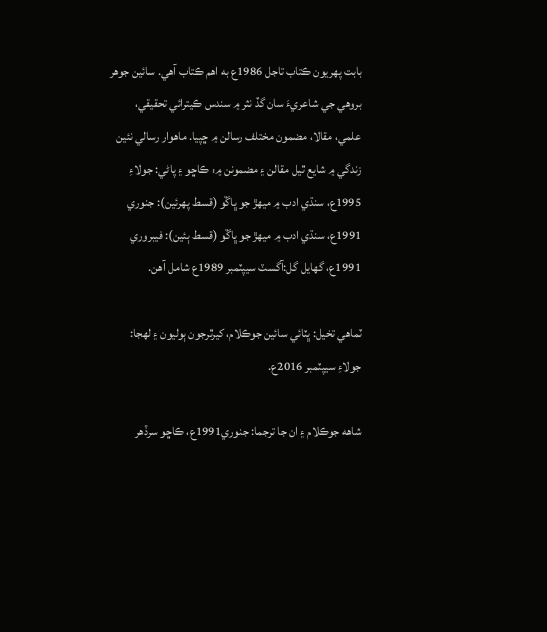بابت پھريون ڪتاب تاجل 1986ع به اھم ڪتاب آھي. سائين جوهر بروهي جي شاعريءَ سان گڏ نثر ۾ سندس ڪيترائي تحقيقي، علمي، مقالا، مضمون مختلف رسالن ۾ ڇپيا. ماهوار رسالي نئين زندگي ۾ شايع ٿيل مقالن ۽ مضمونن ۾: ڪاڇو ۽ پاڻي: جولاءِ 1995ع، سنڌي ادب ۾ ميھڙ جو ڀاڱو (قسط پھرئين): جنوري 1991ع، سنڌي ادب ۾ ميھڙ جو ڀاڱو (قسط ٻئين): فيبروري 1991ع، گهايل گل:آگسٽ سيپٽمبر 1989ع شامل آهن.

ٽماهي تخيل: ڀٽائي سائين جوڪلام، کيرٿرجون ٻوليون ۽ لھجا: جولاءِ سيپٽمبر 2016ع.

شاهه جوڪلام ۽ ان جا ترجما: جنوري1991ع، ڪاڇو سرڏهر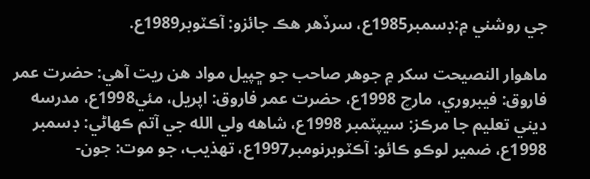جي روشني ۾:ڊسمبر1985ع، سرڏهر هڪ جائزو: آڪٽوبر1989ع.

ماهوار النصيحت سکر ۾ جوهر صاحب جو ڇپيل مواد هن ريت آهي: حضرت عمر فاروق: فيبروري، مارچ 1998ع، حضرت عمر فاروق: اپريل، مئي1998ع، مدرسه ديني تعليم جا مرڪز: سيپٽمبر 1998ع، شاهه ولي الله جي آتم ڪھاڻي: ڊسمبر 1998ع، ضمير لوڪو ڪائو: آڪٽوبرنومبر1997ع، تھذيب، جو موت: جون-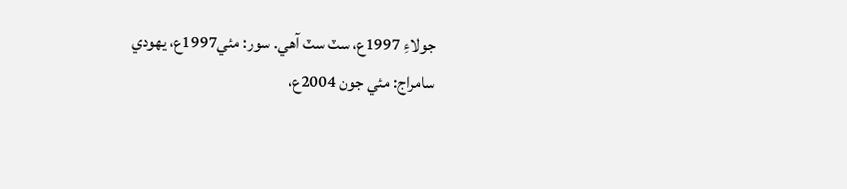جولاءِ 1997ع، سٽ سٽ آهي. سور: مئي1997ع، يھودي سامراج: مئي جون 2004ع،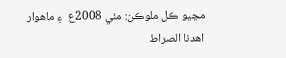مڃيو ڪل ملوڪن: مئي 2008ع  ۽ ماهوار اهدنا الصراط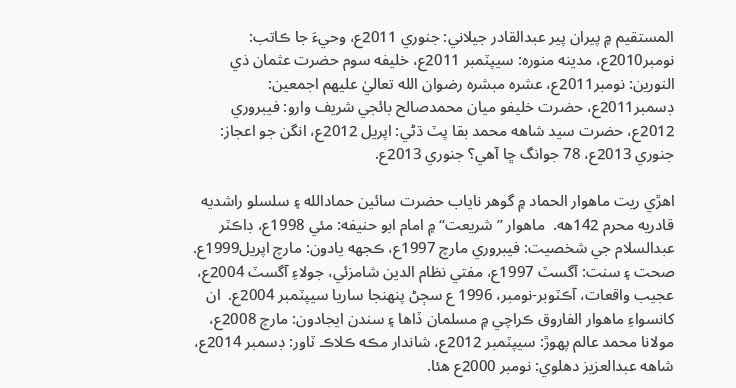المستقيم ۾ پيران پير عبدالقادر جيلاني: جنوري 2011ع، وحيءَ جا ڪاتب: نومبر2010ع، مدينه منوره: سيپٽمبر 2011ع، خليفه سوم حضرت عثمان ذي النورين: نومبر2011ع، عشره مبشره رضوان الله تعاليٰ عليھم اجمعين: ڊسمبر2011ع، حضرت خليفو ميان محمدصالح بائجي شريف وارو: فيبروري 2012ع، حضرت سيد شاهه محمد بقا پٽ ڌڻي: اپريل 2012ع، انگن جو اعجاز: جنوري 2013ع، 78 جوانگ ڇا آهي؟ جنوري 2013ع.

اهڙي ريت ماهوار الحماد ۾ گوهر ناياب حضرت سائين حمادالله ۽ سلسلو راشديه قادريه محرم 142هه.  ماهوار ”شريعت“ ۾ امام ابو حنيفه: مئي 1998ع، ڊاڪٽر عبدالسلام جي شخصيت: فيبروري مارچ 1997ع، ڪجهه يادون: مارچ اپريل1999ع.  صحت ۽ سنت: آگسٽ 1997ع، مفتي نظام الدين شامزئي، جولاءِ آگسٽ 2004ع، عجيب واقعات، آڪٽوبر-نومبر، 1996 ع سڄڻ پنھنجا ساريا سيپٽمبر 2004ع.  ان کانسواءِ ماهوار الفاروق ڪراچي ۾ مسلمان ڏاها ۽ سندن ايجادون: مارچ 2008ع، مولانا محمد عالم پهوڙ: سيپٽمبر 2012ع، شاندار مڪه ڪلاڪ ٽاور: ڊسمبر 2014ع، شاهه عبدالعزيز دهلوي: نومبر 2000ع هئا.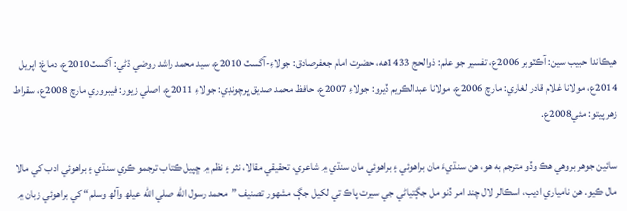هيڪاندا حبيب سين: آڪٽوبر 2006ع، تفسير جو علم: ذوالحج 1433هه، حضرت امام جعفرصادق: جولاءِ-آگسٽ 2010ع، سيد محمد راشد روضي ڌڻي: آگسٽ2010ع، دماغ: اپريل 2014ع، مولانا غلام قادر لغاري: مارچ 2006ع، مولانا عبدالڪريم ڏيرو: جولاءِ 2007ع، حافظ محمد صديق ڀرچونڊي: جولاءِ 2011ع، اصلي زيور: فيبروري مارچ 2008ع، سقراط زهر پيتو: مئي2008ع.

سائين جوھر بروھي ھڪ وڏو مترجم به ھو، ھن سنڌيءَ مان براھوئي ۽ براھوئي مان سنڌي ۾ شاعري، تحقيقي مقالا، نثر ۽ نظم ۾ ڇپيل ڪتاب ترجمو ڪري سنڌي ۽ براھوئي ادب کي مالا مال ڪيو. ھن نامياري اديب، اسڪالر لال چند امر ڏنو مل جڳتياڻي جي سيرت پاڪ تي لکيل جڳ مشھور تصنيف ”محمد رسول الله صلي الله عيلھ وآلھ وسلم“ کي براھوئي زبان ۾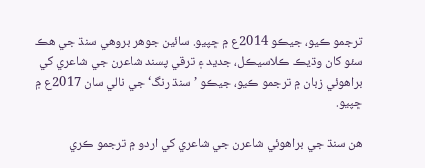ترجمو ڪيو، جيڪو 2014ع ۾ ڇپيو. سائين جوھر بروھي سنڌ جي ھڪ سئو کان وڌيڪ ڪلاسيڪل، جديد ۽ ترقي پسند شاعرن جي شاعري کي براھوئي زبان ۾ ترجمو ڪيو، جيڪو ’سنڌ رنگ‘ جي نالي سان 2017ع ۾ ڇپيو.

ھن سنڌ جي براھوئي شاعرن جي شاعري کي اردو ۾ ترجمو ڪري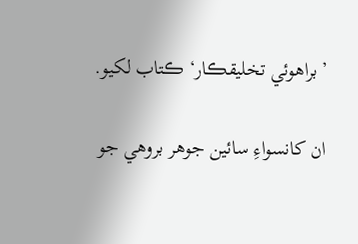’براھوئي تخليقڪار‘ ڪتاب لکيو.

ان کانسواءِ سائين جوھر بروھي جو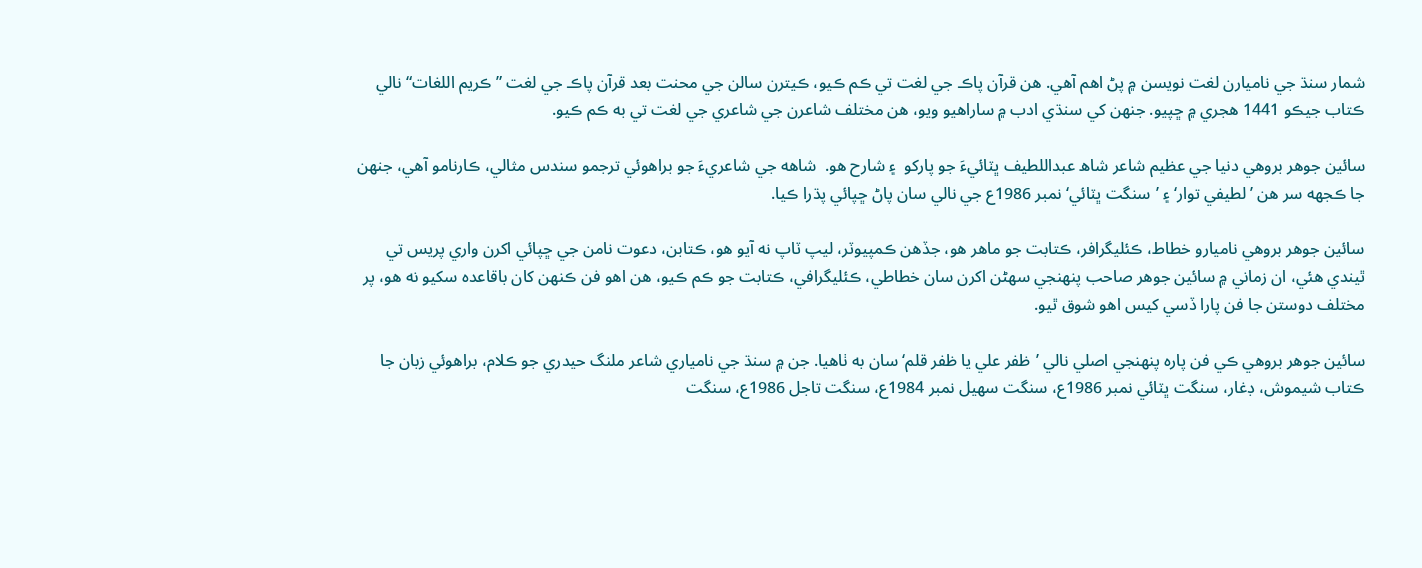شمار سنڌ جي ناميارن لغت نويسن ۾ پڻ اهم آهي. ھن قرآن پاڪ جي لغت تي ڪم ڪيو، ڪيترن سالن جي محنت بعد قرآن پاڪ جي لغت ”ڪريم اللغات“ نالي ڪتاب جيڪو 1441 ھجري ۾ ڇپيو. جنھن کي سنڌي ادب ۾ ساراھيو ويو، ھن مختلف شاعرن جي شاعري جي لغت تي به ڪم ڪيو.

سائين جوھر بروھي دنيا جي عظيم شاعر شاھ عبداللطيف ڀٽائيءَ جو پارکو  ۽ شارح ھو.  شاھه جي شاعريءَ جو براھوئي ترجمو سندس مثالي، ڪارنامو آهي، جنھن جا ڪجهه سر ھن ’لطيفي توار‘ ۽ ’سنگت ڀٽائي‘ نمبر 1986ع جي نالي سان پاڻ ڇپائي پڌرا ڪيا.

سائين جوھر بروھي ناميارو خطاط، ڪئليگرافر، ڪتابت جو ماھر ھو، جڏھن ڪمپيوٽر، ليپ ٽاپ نه آيو ھو، ڪتابن، دعوت نامن جي ڇپائي اکرن واري پريس تي ٿيندي ھئي، ان زماني ۾ سائين جوھر صاحب پنھنجي سھڻن اکرن سان خطاطي، ڪئليگرافي، ڪتابت جو ڪم ڪيو، ھن اھو فن ڪنھن کان باقاعده سکيو نه ھو، پر مختلف دوستن جا فن پارا ڏسي کيس اھو شوق ٿيو.

سائين جوھر بروھي ڪي فن پاره پنھنجي اصلي نالي ’ظفر علي يا ظفر قلم‘ سان به ٺاھيا. جن ۾ سنڌ جي نامياري شاعر ملنگ حيدري جو ڪلام، براھوئي زبان جا ڪتاب شيموش، ڊغار، سنگت ڀٽائي نمبر 1986ع، سنگت سھيل نمبر 1984ع، سنگت تاجل 1986ع، سنگت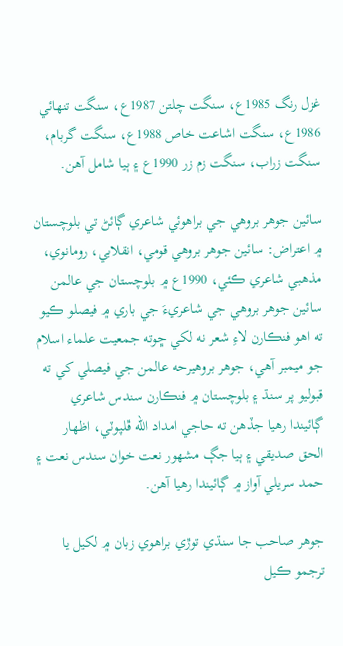غزل رنگ 1985ع، سنگت چلتن 1987ع، سنگت تنھائي 1986ع، سنگت اشاعت خاص 1988ع، سنگت گربام، سنگت زراب، سنگت زم زر 1990ع ۽ ٻيا شامل آھن.

سائين جوهر بروهي جي براهوئي شاعري ڳائڻ تي بلوچستان ۾ اعتراض: سائين جوهر بروهي قومي، انقلابي، رومانوي، مذهبي شاعري ڪئي، 1990ع ۾ بلوچستان جي عالمن سائين جوهر بروهي جي شاعريءَ جي باري ۾ فيصلو ڪيو ته اهو فنڪارن لاءِ شعر نه لکي ڇوته جمعيت علماء اسلام جو ميمبر آهي، جوهر بروهيرحه عالمن جي فيصلي کي ته قبوليو پر سنڌ ۽ بلوچستان ۾ فنڪارن سندس شاعري ڳائيندا رهيا جڏهن ته حاجي امداد الله ڦلپوٽي، اظھار الحق صديقي ۽ ٻيا جڳ مشھور نعت خوان سندس نعت ۽ حمد سريلي آواز ۾ ڳائيندا رهيا آهن.

جوهر صاحب جا سنڌي توڙي براهوي زبان ۾ لکيل يا ترجمو ڪيل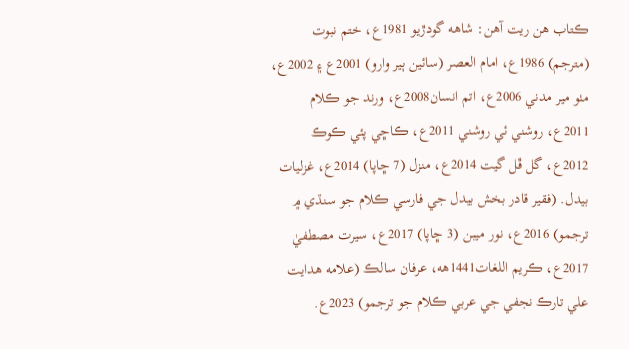ڪتاب هن ريت آهن: شاهه گودڙيو 1981ع، ختم نبوت (مترجم) 1986ع، امام العصر (سائين ٻير وارو) 2001ع ۽ 2002ع، مٺو مير مدني 2006ع، اتم انسان2008ع، ورند جو ڪلام 2011ع، روشني ئي روشني 2011ع، ڪاڇي پئي ڪوڪ 2012ع، گل ڦل گيت 2014ع، منزل (7 ڇاپا) 2014ع، غزليات بيدل. (فقير قادر بخش بيدل جي فارسي ڪلام جو سنڌي ۾ ترجمو) 2016ع، نور ميبن (3 ڇاپا) 2017ع، سيرت مصطفيٰ 2017ع، ڪريم اللغات1441هه، عرفان سالڪ (علامه هدايت علي تارڪ نجفي جي عربي ڪلام جو ترجمو) 2023ع.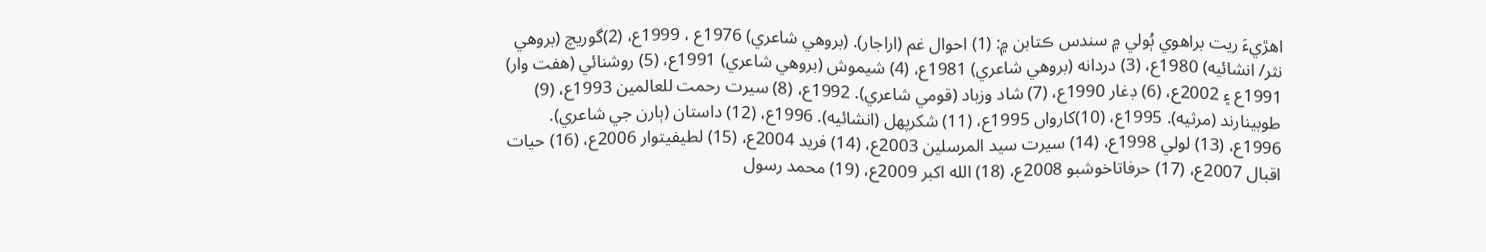اهڙيءَ ريت براهوي ٻُولي ۾ سندس ڪتابن ۾: (1) احوال غم (اراجار). (بروهي شاعري) 1976ع ، 1999ع، (2)گوريچ (بروهي نثر/ انشائيه) 1980ع، (3) دردانه (بروهي شاعري) 1981ع، (4) شيموش (بروهي شاعري) 1991ع، (5) روشنائي (هفت وار) 1991ع ۽ 2002ع، (6) ڊغار 1990ع، (7) شاد وزباد (قومي شاعري). 1992ع، (8) سيرت رحمت للعالمين 1993ع، (9) طوبينارند (مرثيه). 1995ع، (10)کارواں 1995ع، (11) شکرپھل (انشائيه). 1996ع، (12) داستان (ٻارن جي شاعري). 1996ع، (13) لولي 1998ع، (14) سيرت سيد المرسلين 2003ع، (14) فريد 2004ع، (15) لطيفيتوار 2006ع، (16) حيات اقبال 2007ع، (17) حرفاتاخوشبو 2008ع، (18) الله اکبر 2009ع، (19) محمد رسول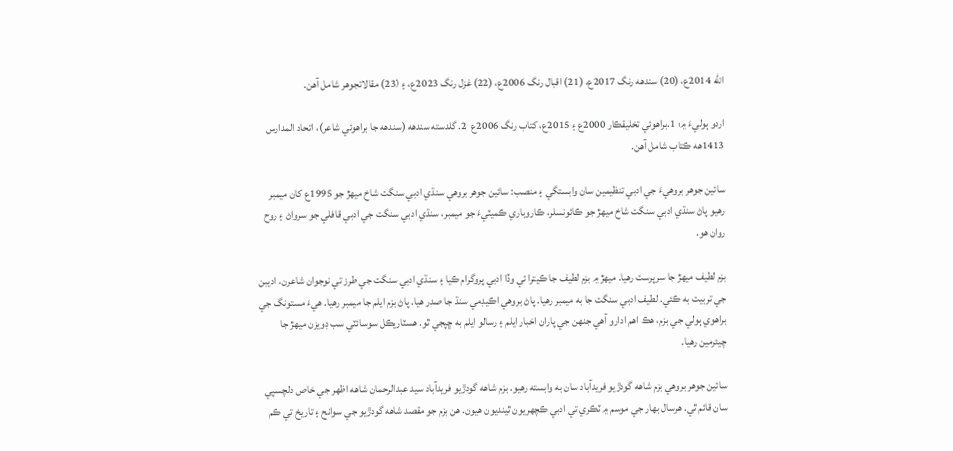الله 2014ع، (20) سندھه رنگ 2017ع، (21) اقبال رنگ 2006ع، (22) غزل رنگ 2023ع، ۽ (23) مقالاتجوهر شامل آهن.

اردو ٻوليءَ ۾: 1.براهوئي تخليقڪار 2000ع ۽ 2015ع، کتاب رنگ 2006ع  2. گلدسته سندھه (سندھه جا براهوئي شاعر)، اتحاد المدارس 1413هه ڪتاب شامل آهن.

سائين جوهر بروهيءَ جي ادبي تنظيمين سان وابستگي ۽ منصب: سائين جوهر بروهي سنڌي ادبي سنگت شاخ ميھڙ جو 1995ع کان ميمبر رهيو پاڻ سنڌي ادبي سنگت شاخ ميھڙ جو ڪائونسلر، ڪاروباري ڪميٽيءَ جو ميمبر، سنڌي ادبي سنگت جي ادبي قافلي جو سرواڻ ۽ روح روان هو.

بزم لطيف ميھڙ جا سرپرست رهيا. ميھڙ ۾ بزم لطيف جا ڪيترا ئي وڏا ادبي پروگرام ڪيا ۽ سنڌي ادبي سنگت جي طرز تي نوجوان شاعرن، اديبن جي تربيت به ڪئي. لطيف ادبي سنگت جا به ميمبر رهيا. پاڻ بروهي اڪيڊمي سنڌ جا صدر هيا. پاڻ بزم ايلم جا ميمبر رهيا. هيءَ مستونگ جي براهوي ٻولي جي بزم، هڪ اهم ادارو آهي جنھن جي پاران اخبار ايلم ۽ رسالو ايلم به ڇپجي ٿو. هسٽاريڪل سوسائٽي سب ڊويزن ميھڙ جا چيئرمين رهيا.

سائين جوهر بروهي بزم شاهه گودڙيو فريدآباد سان به وابسته رهيو. بزم شاهه گودڙيو فريدآباد سيد عبدالرحمان شاهه اظھر جي خاص دلچسپي سان قائم ٿي. هرسال بھار جي موسم ۾ ٽڪري تي ادبي ڪچھريون ٿينديون هيون. هن بزم جو مقصد شاهه گودڙيو جي سوانح ۽ تاريخ تي ڪم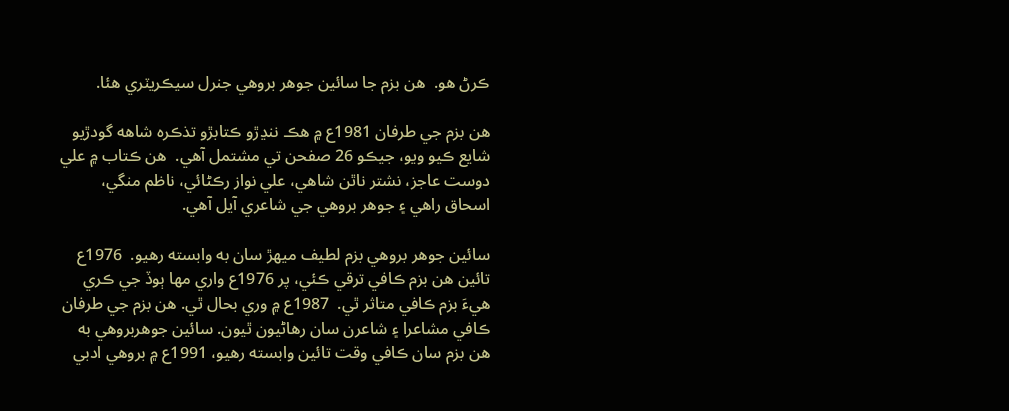ڪرڻ هو.  هن بزم جا سائين جوهر بروهي جنرل سيڪريٽري هئا.

هن بزم جي طرفان 1981ع ۾ هڪ ننڍڙو ڪتابڙو تذڪره شاهه گودڙيو شايع ڪيو ويو، جيڪو 26 صفحن تي مشتمل آهي.  هن ڪتاب ۾ علي دوست عاجز، نشتر ناٿن شاهي، علي نواز رڪڻائي، ناظم منگي، اسحاق راهي ۽ جوهر بروهي جي شاعري آيل آهي.

سائين جوهر بروهي بزم لطيف ميھڙ سان به وابسته رهيو.  1976ع تائين هن بزم ڪافي ترقي ڪئي، پر 1976ع واري مھا ٻوڏ جي ڪري هيءَ بزم ڪافي متاثر ٿي.  1987ع ۾ وري بحال ٿي. هن بزم جي طرفان ڪافي مشاعرا ۽ شاعرن سان رهاڻيون ٿيون. سائين جوهربروهي به هن بزم سان ڪافي وقت تائين وابسته رهيو، 1991ع ۾ بروهي ادبي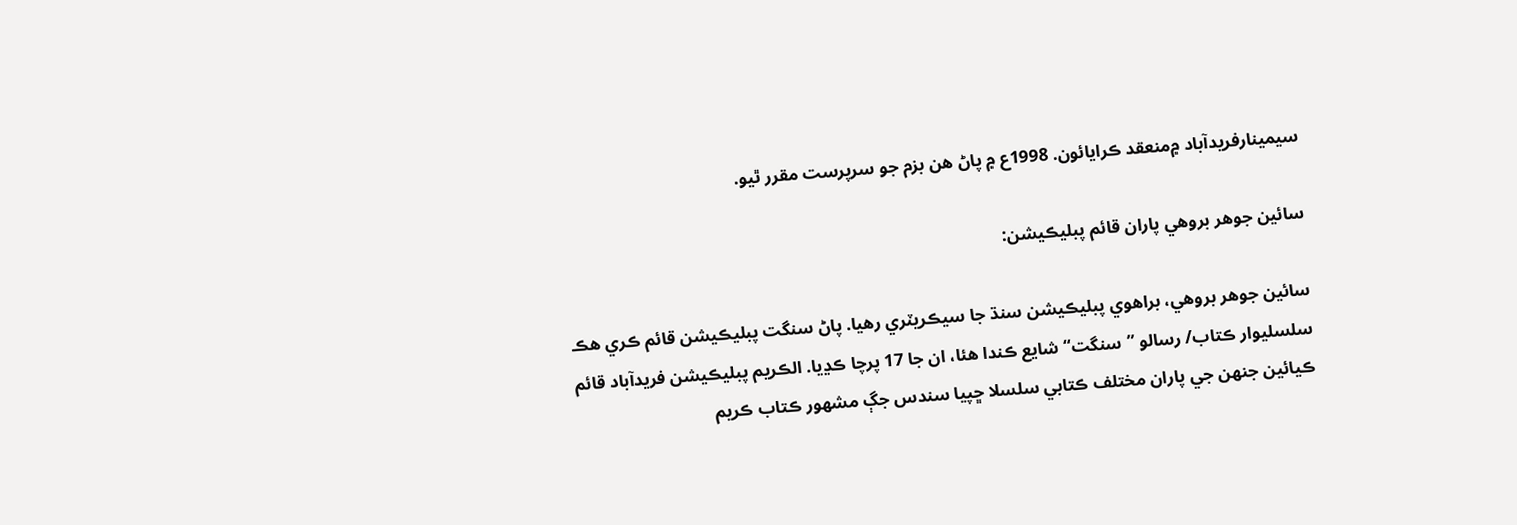سيمينارفريدآباد ۾منعقد ڪرايائون. 1998ع ۾ پاڻ هن بزم جو سرپرست مقرر ٿيو.

سائين جوهر بروهي پاران قائم پبليڪيشن:

سائين جوهر بروهي، براهوي پبليڪيشن سنڌ جا سيڪريٽري رهيا. پاڻ سنگت پبليڪيشن قائم ڪري هڪ سلسليوار ڪتاب/ رسالو ”سنگت“ شايع ڪندا هئا، ان جا 17 پرچا ڪڍيا. الڪريم پبليڪيشن فريدآباد قائم ڪيائين جنھن جي پاران مختلف ڪتابي سلسلا ڇپيا سندس جڳ مشھور ڪتاب ڪريم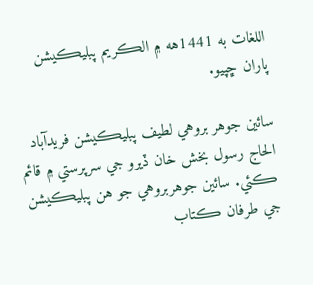اللغات به 1441هه ۾ الڪريم پبليڪيشن پاران ڇپيو.

سائين جوهر بروهي لطيف پبليڪيشن فريدآباد الحاج رسول بخش خان ڏيرو جي سرپرستي ۾ قائم ڪئي. سائين جوهربروهي جو هن پبليڪيشن جي طرفان ڪتاب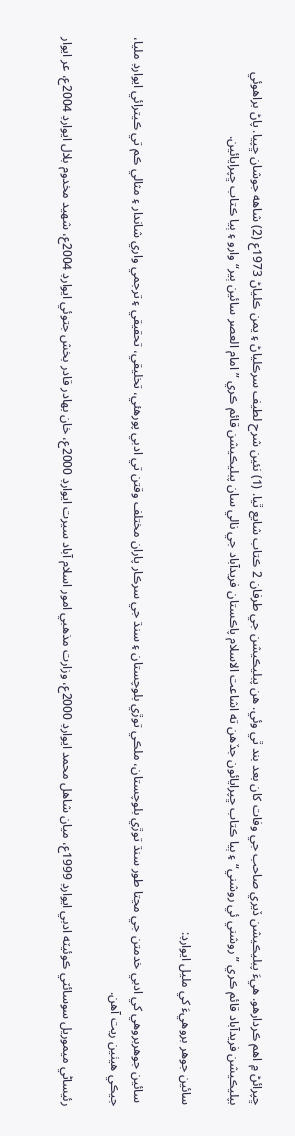ڇپرائڻ ۾ اهم ڪردارهو. هيءَ پبليڪيشن ڏيري صاحب جي وفات کان بعد بند ٿي وئي. هن پبليڪيشن جي طرفان 2 ڪتاب شايع ٿيا. (1) نئين شرح لطيف سرڪلياڻ ۽ يمن ڪلياڻ 1973ع (2) شاهه جوشان ڇپيا. پاڻ براهوئي بپليڪيشن فريدآباد قائم ڪري ”روشني ئي روشني“ ۽ ٻيا ڪتاب ڇپرايائون جڏهن ته اشاعت الاسلام پاڪستان فريدآباد جي نالي سان پبليڪيشن قائم ڪري ”امام العصر سائين ٻير“ وارو ۽ ٻيا ڪتاب ڇپرايائين.

سائين جوهر بروهيءَ کي مليل ايوارڊ:

 سائين جوهربروهي کي ادبي خدمتن جي مڃتا طور سنڌ توڙي بلوچستان، ملڪي توڙي بلوچستان ۽ سنڌ جي سرڪار پاران مختلف وقتن تي ادبي پورهئي، تخليقي، تحقيقي ۽ ترجمي واري شاندار ۽ مثالي ڪم تي ڪيترائي ايوارڊ مليا، جيڪي هيٺين ريت آهن.

رئيساڻي ميموريل سوسائٽي ڪوئيٽه ادبي ايوارڊ 1999ع، ميان شاهل محمد ايوارڊ 2000ع، وزارت مذهبي امور اسلام آباد سيرت ايوارڊ 2000ع، خان بھادر قادر بخش جتوئي ايوارڊ 2004ع، شھيد مخدوم بلال ايوارڊ 2004ع، عر ايوار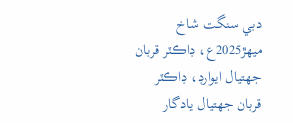دبي سنگت شاخ ميھڙ2025ع، ڊاڪٽر قربان جھتيال ايوارڊ، ڊاڪٽر قربان جھتيال يادگار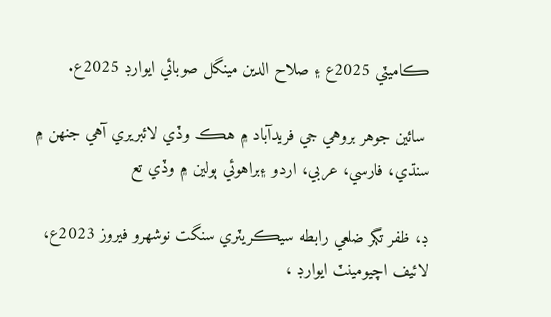ڪاميٽي 2025ع ۽ صلاح الدين مينگل صوبائي ايوارڊ 2025ع.

 سائين جوهر بروهي جي فريدآباد ۾ هڪ وڏي لائبريري آهي جنھن ۾ سنڌي، فارسي، عربي، اردو ۽براهوئي ٻولين ۾ وڏي تع

ڊ، ظفر تڳر ضلعي رابطه سيڪريٽري سنگت نوشھرو فيروز 2023ع، لائيف اچيومينٽ ايوارڊ ،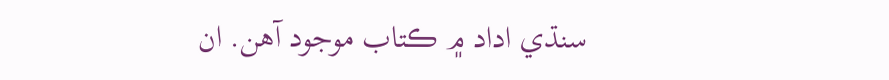سنڌي اداد ۾ ڪتاب موجود آهن. ان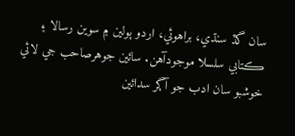سان گڏ سنڌي، براهوئي، اردو ٻولين ۾ سوين رسالا ۽ ڪتابي سلسلا موجودآهن. سائين جوهرصاحب جي لائي خوشبو سان ادب جو آڳر سدائين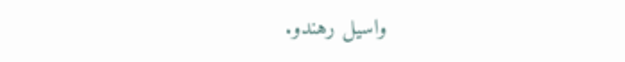واسيل رهندو.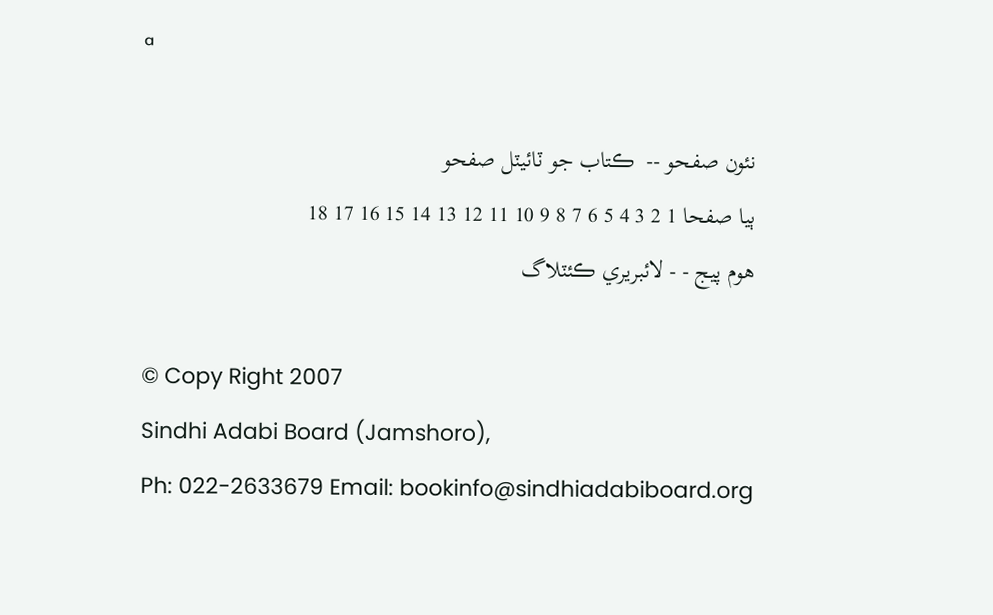ª

نئون صفحو --  ڪتاب جو ٽائيٽل صفحو
ٻيا صفحا 1 2 3 4 5 6 7 8 9 10 11 12 13 14 15 16 17 18
هوم پيج - - لائبريري ڪئٽلاگ

© Copy Right 2007
Sindhi Adabi Board (Jamshoro),
Ph: 022-2633679 Email: bookinfo@sindhiadabiboard.org